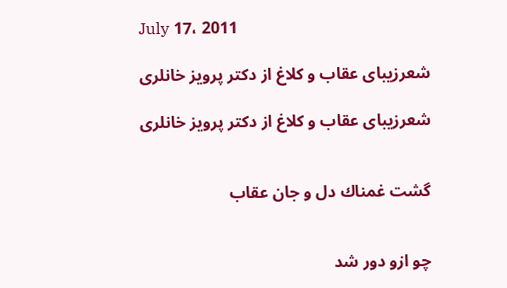July 17، 2011

شعرزیبای عقاب و کلاغ از دکتر پرویز خانلری

شعرزیبای عقاب و کلاغ از دکتر پرویز خانلری


گشت غمناك دل و جان عقاب


چو ازو دور شد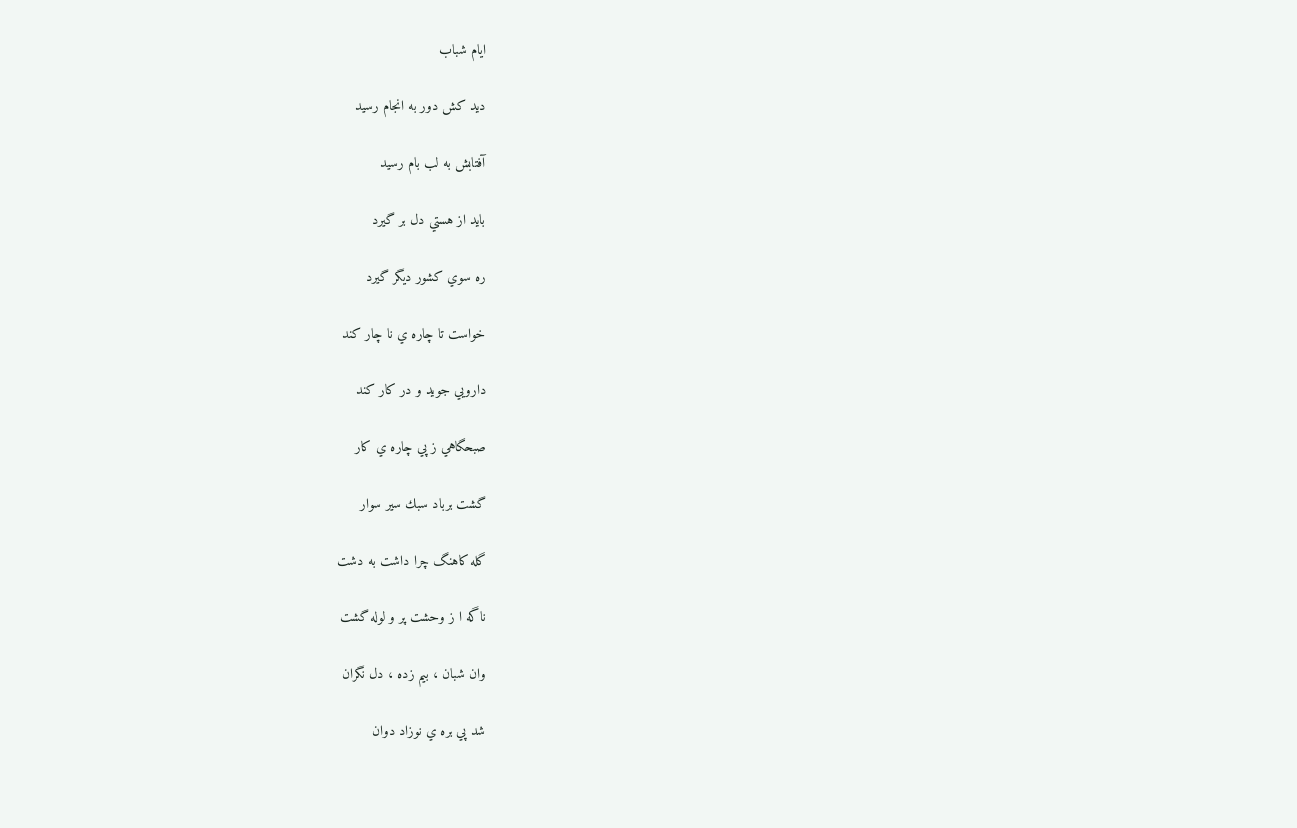ايام شباب

ديد كش دور به انجام رسيد

آفتابش به لب بام رسيد

بايد از هستي دل بر گيرد

ره سوي كشور ديگر گيرد

خواست تا چاره ي نا چار كند

دارويي جويد و در كار كند

صبحگاهي ز پي چاره ي كار

گشت برباد سبك سير سوار

گله كاهنگ چرا داشت به دشت

ناگه ا ز وحشت پر و لوله گشت

وان شبان ، بيم زده ، دل نگران

شد پي بره ي نوزاد دوان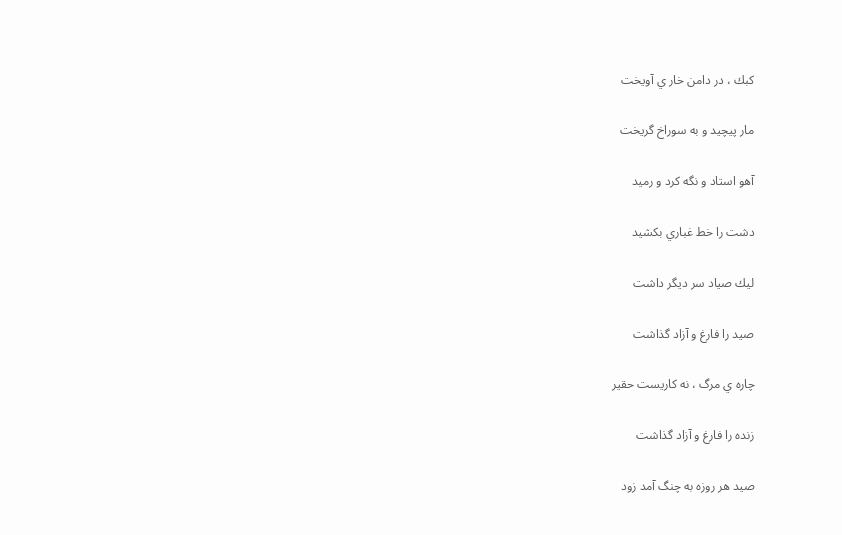كبك ، در دامن خار ي آويخت

مار پيچيد و به سوراخ گريخت

آهو استاد و نگه كرد و رميد

دشت را خط غباري بكشيد

ليك صياد سر ديگر داشت

صيد را فارغ و آزاد گذاشت

چاره ي مرگ ، نه كاريست حقير

زنده را فارغ و آزاد گذاشت

صيد هر روزه به چنگ آمد زود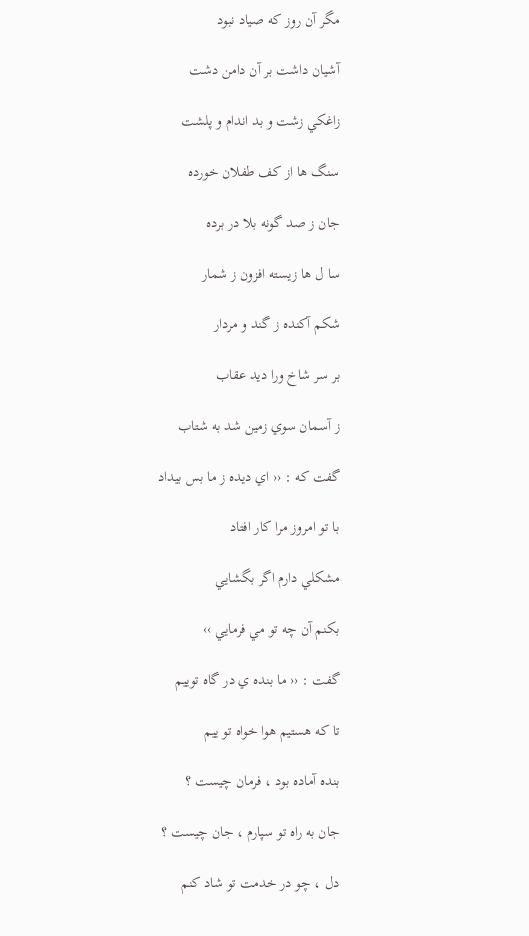مگر آن روز كه صياد نبود

آشيان داشت بر آن دامن دشت

زاغكي زشت و بد اندام و پلشت

سنگ ها از كف طفلان خورده

جان ز صد گونه بلا در برده

سا ل ها زيسته افزون ز شمار

شكم آكنده ز گند و مردار

بر سر شاخ ورا ديد عقاب

ز آسمان سوي زمين شد به شتاب

گفت كه : ‹‹ اي ديده ز ما بس بيداد

با تو امروز مرا كار افتاد

مشكلي دارم اگر بگشايي

بكنم آن چه تو مي فرمايي ››

گفت : ‹‹ ما بنده ي در گاه توييم

تا كه هستيم هوا خواه تو ييم

بنده آماده بود ، فرمان چيست ؟

جان به راه تو سپارم ، جان چيست ؟

دل ، چو در خدمت تو شاد كنم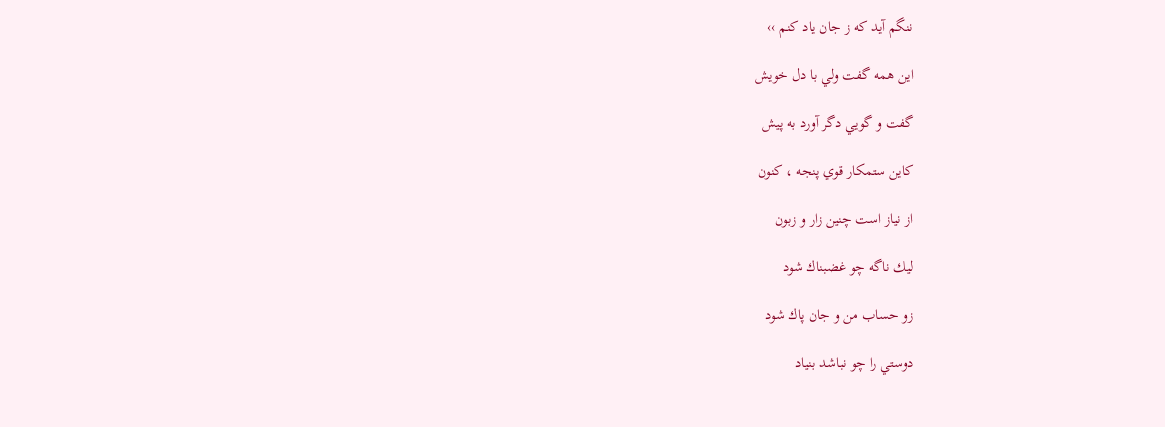ننگم آيد كه ز جان ياد كنم ››

اين همه گفت ولي با دل خويش

گفت و گويي دگر آورد به پيش

كاين ستمكار قوي پنجه ، كنون

از نياز است چنين زار و زبون

ليك ناگه چو غضبناك شود

زو حساب من و جان پاك شود

دوستي را چو نباشد بنياد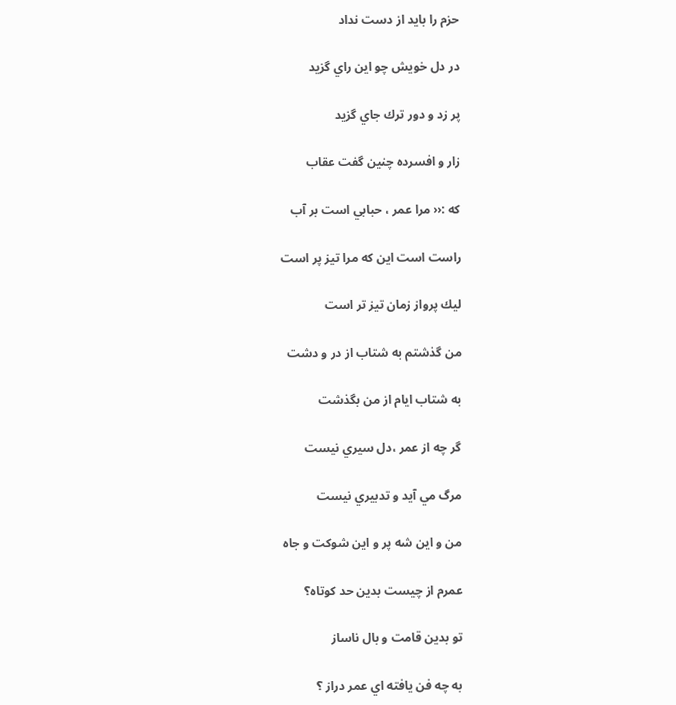حزم را بايد از دست نداد

در دل خويش چو اين راي گزيد

پر زد و دور ترك جاي گزيد

زار و افسرده چنين گفت عقاب

كه :‹‹ مرا عمر ، حبابي است بر آب

راست است اين كه مرا تيز پر است

ليك پرواز زمان تيز تر است

من گذشتم به شتاب از در و دشت

به شتاب ايام از من بگذشت

گر چه از عمر ،‌دل سيري نيست

مرگ مي آيد و تدبيري نيست

من و اين شه پر و اين شوكت و جاه

عمرم از چيست بدين حد كوتاه؟

تو بدين قامت و بال ناساز

به چه فن يافته اي عمر دراز ؟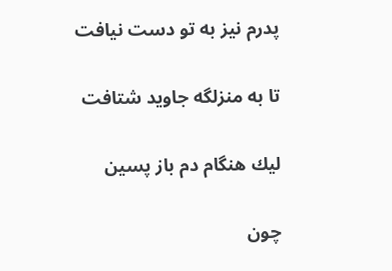پدرم نيز به تو دست نيافت

تا به منزلگه جاويد شتافت

ليك هنگام دم باز پسين

چون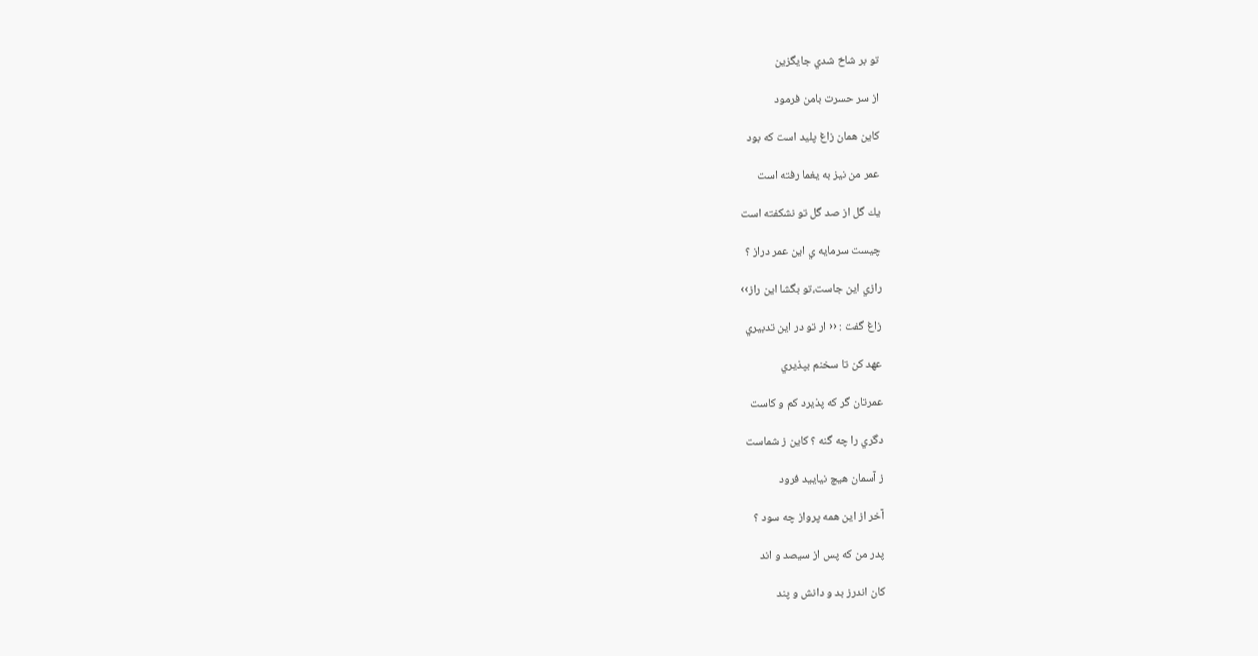تو بر شاخ شدي جايگزين

از سر حسرت بامن فرمود

كاين همان زاغ پليد است كه بود

عمر من نيز به يغما رفته است

يك گل از صد گل تو نشكفته است

چيست سرمايه ي اين عمر دراز ؟

رازي اين جاست،تو بگشا اين راز››

زاغ گفت : ‹‹ ار تو در اين تدبيري

عهد كن تا سخنم بپذيري

عمرتان گر كه پذيرد كم و كاست

دگري را چه گنه ؟ كاين ز شماست

ز آسمان هيچ نياييد فرود

آخر از اين همه پرواز چه سود ؟

پدر من كه پس از سيصد و اند

كان اندرز بد و دانش و پند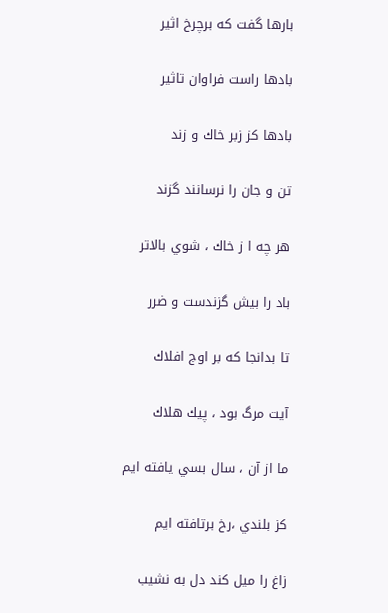بارها گفت كه برچرخ اثير

بادها راست فراوان تاثير

بادها كز زبر خاك و زند

تن و جان را نرسانند گزند

هر چه ا ز خاك ، شوي بالاتر

باد را بيش گزندست و ضرر

تا بدانجا كه بر اوج افلاك

آيت مرگ بود ، پيك هلاك

ما از آن ، سال بسي يافته ايم

كز بلندي ،‌رخ برتافته ايم

زاغ را ميل كند دل به نشيب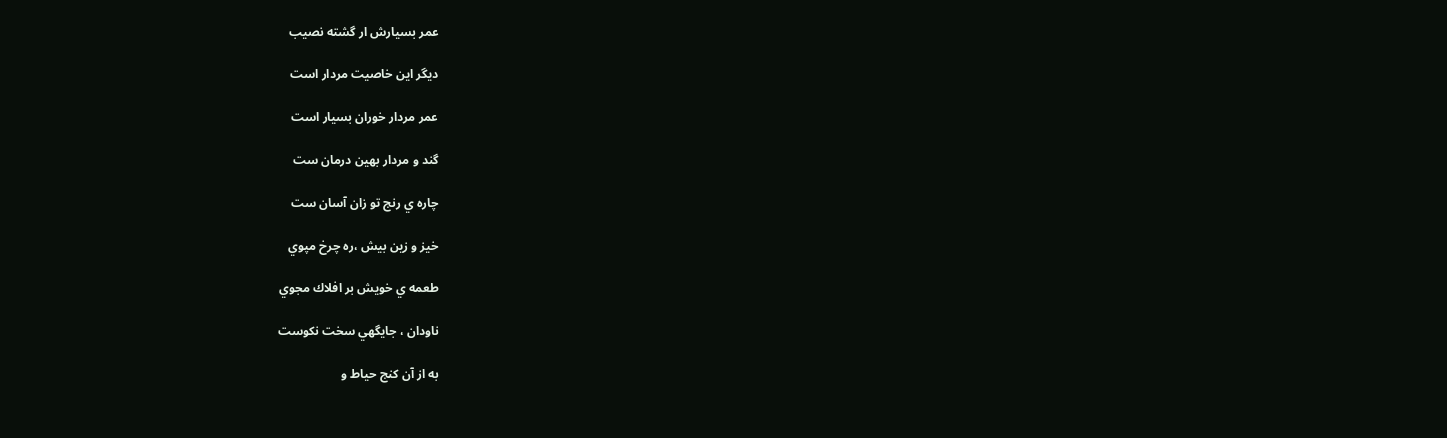عمر بسيارش ار گشته نصيب

ديگر اين خاصيت مردار است

عمر مردار خوران بسيار است

گند و مردار بهين درمان ست

چاره ي رنج تو زان آسان ست

خيز و زين بيش ،‌ره چرخ مپوي

طعمه ي خويش بر افلاك مجوي

ناودان ، جايگهي سخت نكوست

به از آن كنج حياط و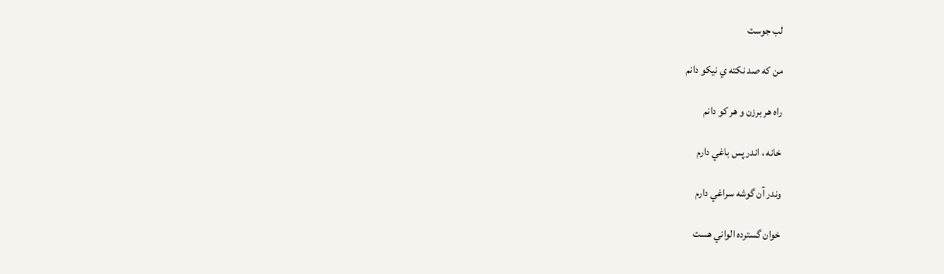لب جوست

من كه صد نكته ي نيكو دانم

راه هر برزن و هر كو دانم

خانه ، اندر پس باغي دارم

وندر آن گوشه سراغي دارم

خوان گسترده الواني هست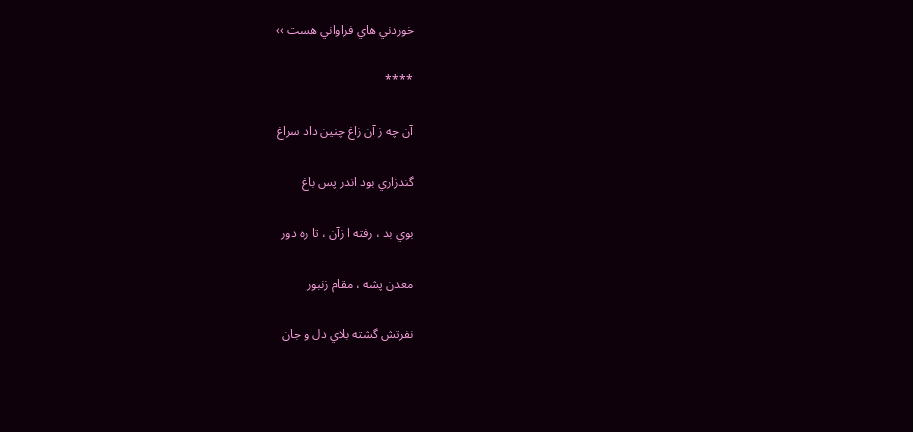خوردني هاي فراواني هست ››

****

آن چه ز آن زاغ چنين داد سراغ

گندزاري بود اندر پس باغ

بوي بد ، رفته ا زآن ، تا ره دور

معدن پشه ، مقام زنبور

نفرتش گشته بلاي دل و جان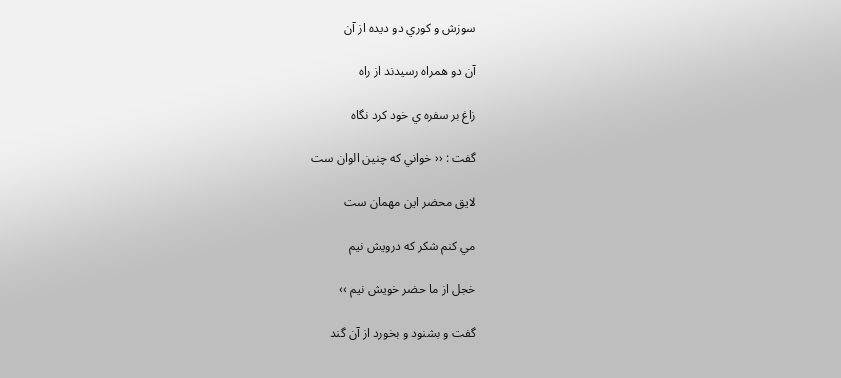سوزش و كوري دو ديده از آن

آن دو همراه رسيدند از راه

زاغ بر سفره ي خود كرد نگاه

گفت : ‹‹ خواني كه چنين الوان ست

لايق محضر اين مهمان ست

مي كنم شكر كه درويش نيم

خجل از ما حضر خويش نيم ››

گفت و بشنود و بخورد از آن گند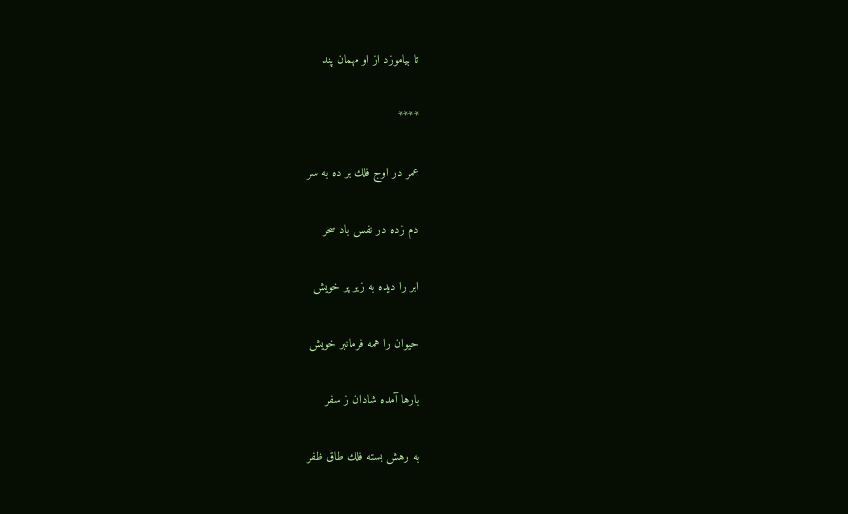تا بياموزد از او مهمان پند

****

عمر در اوج فلك بر ده به سر

دم زده در نفس باد سحر

ابر را ديده به زير پر خويش

حيوان را همه فرمانبر خويش

بارها آمده شادان ز سفر

به رهش بسته فلك طاق ظفر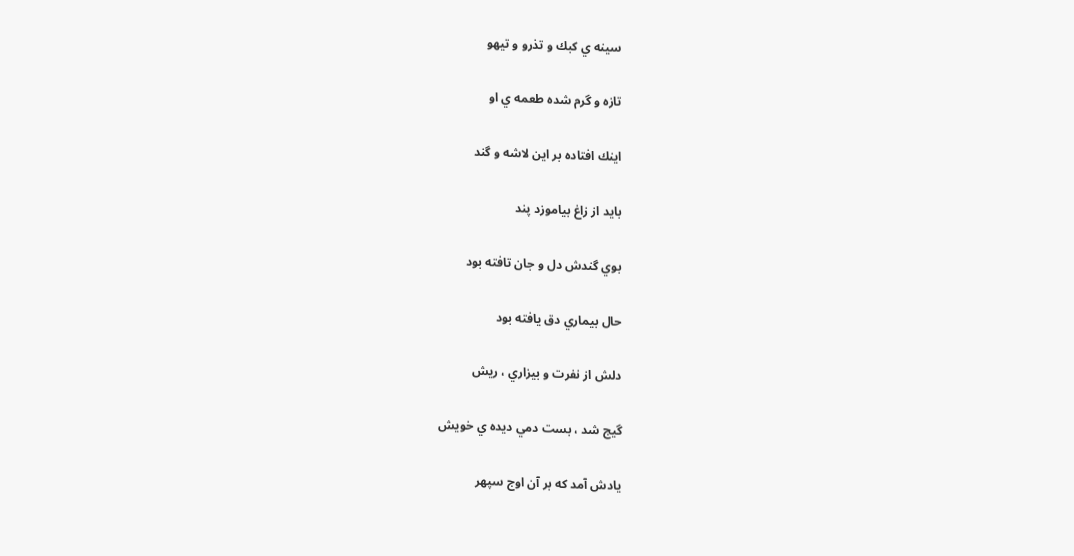سينه ي كبك و تذرو و تيهو

تازه و گرم شده طعمه ي او

اينك افتاده بر اين لاشه و گند

بايد از زاغ بياموزد پند

بوي گندش دل و جان تافته بود

حال بيماري دق يافته بود

دلش از نفرت و بيزاري ، ريش

گيج شد ، بست دمي ديده ي خويش

يادش آمد كه بر آن اوج سپهر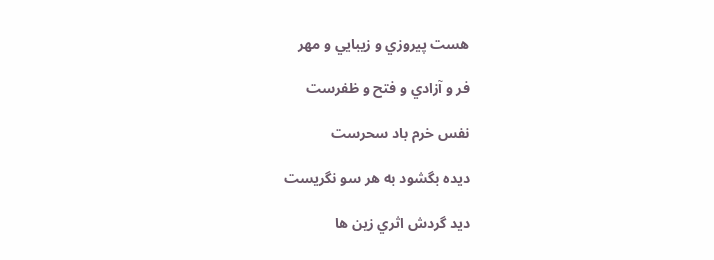هست پيروزي و زيبايي و مهر

فر و آزادي و فتح و ظفرست

نفس خرم باد سحرست

ديده بگشود به هر سو نگريست

ديد گردش اثري زين ها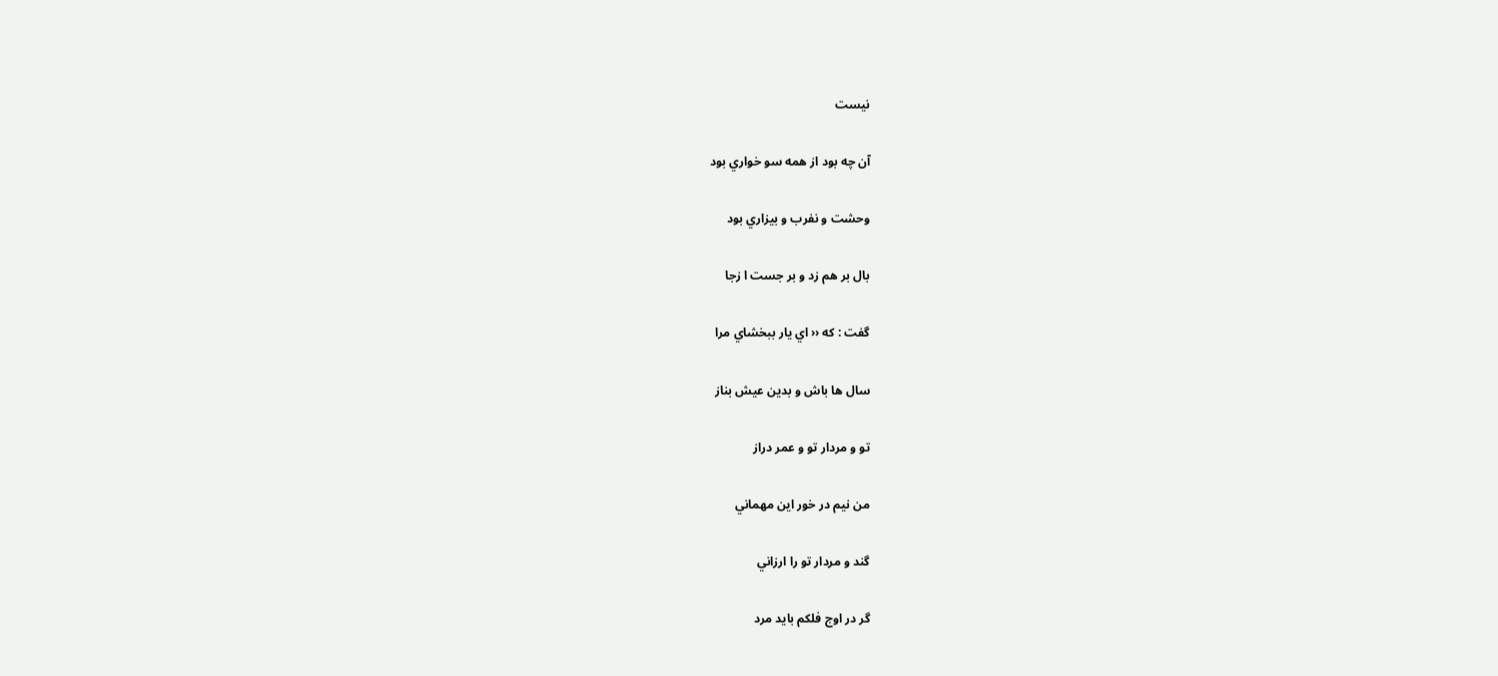نيست

آن چه بود از همه سو خواري بود

وحشت و نفرب و بيزاري بود

بال بر هم زد و بر جست ا زجا

گفت : كه ‹‹ اي يار ببخشاي مرا

سال ها باش و بدين عيش بناز

تو و مردار تو و عمر دراز

من نيم در خور اين مهماني

گند و مردار تو را ارزاني

گر در اوج فلكم بايد مرد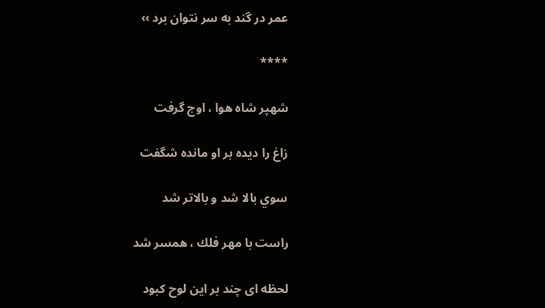عمر در گند به سر نتوان برد ››

****

شهپر شاه هوا ، اوج گرفت

زاغ را ديده بر او مانده شگفت

سوي بالا شد و بالاتر شد

راست با مهر فلك ، همسر شد

لحظه ای چند بر این لوح کبود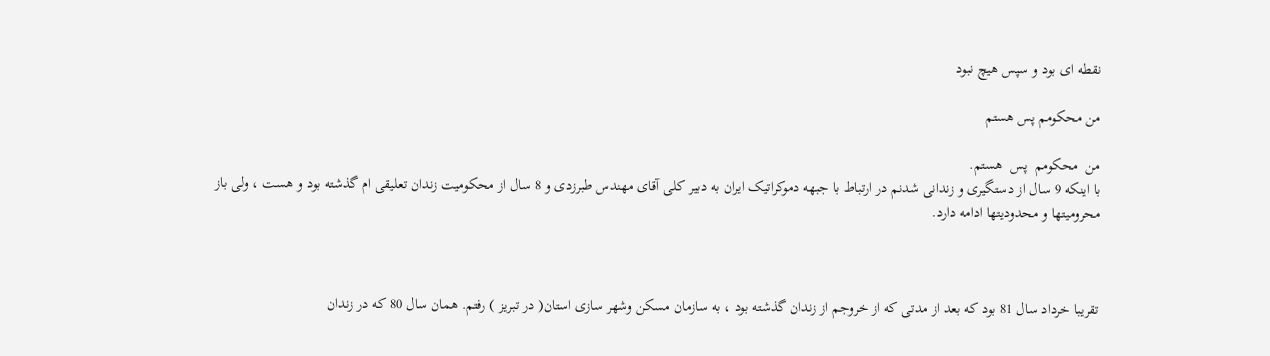نقطه ای بود و سپس هیچ نبود

من محکومم پس هستم

من  محکومم  پس  هستم.
با اینکه 9 سال از دستگیری و زندانی شدنم در ارتباط با جبهه دموکراتیک ایران به دبیر کلی آقای مهندس طبرزدی و 8 سال از محکومیت زندان تعلیقی ام گذشته بود و هست ، ولی باز محرومیتها و محدودیتها ادامه دارد.



تقریبا خرداد سال 81 بود که بعد از مدتی که از خروجم از زندان گذشته بود ، به سازمان مسکن وشهر سازی استان( در تبریز ) رفتم. همان سال 80 که در زندان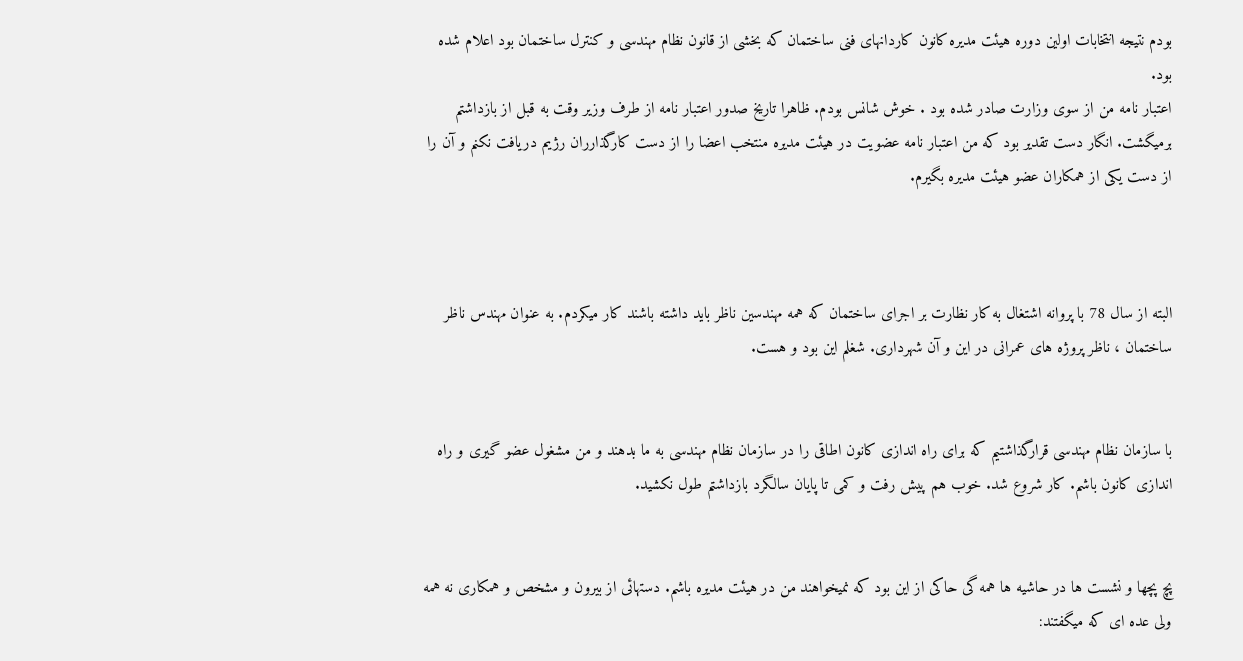بودم نتیجه انتخابات اولین دوره هیئت مدیره کانون کاردانهای فنی ساختمان که بخشی از قانون نظام مهندسی و کنترل ساختمان بود اعلام شده بود.
اعتبار نامه من از سوی وزارت صادر شده بود . خوش شانس بودم. ظاهرا تاریخ صدور اعتبار نامه از طرف وزیر وقت به قبل از بازداشتم برمیگشت. انگار دست تقدیر بود که من اعتبار نامه عضویت در هیئت مدیره منتخب اعضا را از دست کارگذارران رژیم دریافت نکنم و آن را از دست یکی از همکاران عضو هیئت مدیره بگیرم.



البته از سال 78 با پروانه اشتغال به کار نظارت بر اجرای ساختمان که همه مهندسین ناظر باید داشته باشند کار میکردم. به عنوان مهندس ناظر ساختمان ، ناظر پروژه های عمرانی در این و آن شهرداری. شغلم این بود و هست.


با سازمان نظام مهندسی قرارگذاشتیم که برای راه اندازی کانون اطاقی را در سازمان نظام مهندسی به ما بدهند و من مشغول عضو گیری و راه اندازی کانون باشم. کار شروع شد. خوب هم پیش رفت و کمی تا پایان سالگرد بازداشتم طول نکشید.


پچ پچها و نشست ها در حاشیه ها همه گی حاکی از این بود که نمیخواهند من در هیئت مدیره باشم. دستهائی از بیرون و مشخص و همکاری نه همه ولی عده ای که میگفتند: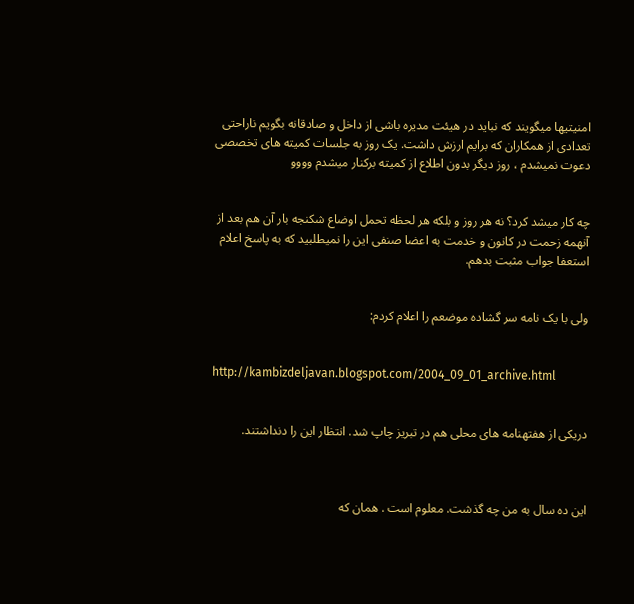امنیتیها میگویند که نباید در هیئت مدیره باشی از داخل و صادقانه بگویم ناراحتی تعدادی از همکاران که برایم ارزش داشت. یک روز به جلسات کمیته های تخصصی دعوت نمیشدم ، روز دیگر بدون اطلاع از کمیته برکنار میشدم وووو


چه کار میشد کرد؟ نه هر روز و بلکه هر لحظه تحمل اوضاع شکنجه بار آن هم بعد از آنهمه زحمت در کانون و خدمت به اعضا صنفی این را نمیطلبید که به پاسخ اعلام استعفا جواب مثبت بدهم.


ولی با یک نامه سر گشاده موضعم را اعلام کردم:


http://kambizdeljavan.blogspot.com/2004_09_01_archive.html


دریکی از هفتهنامه های محلی هم در تبریز چاپ شد. انتظار این را دنداشتند.



این ده سال به من چه گذشت. معلوم است . همان که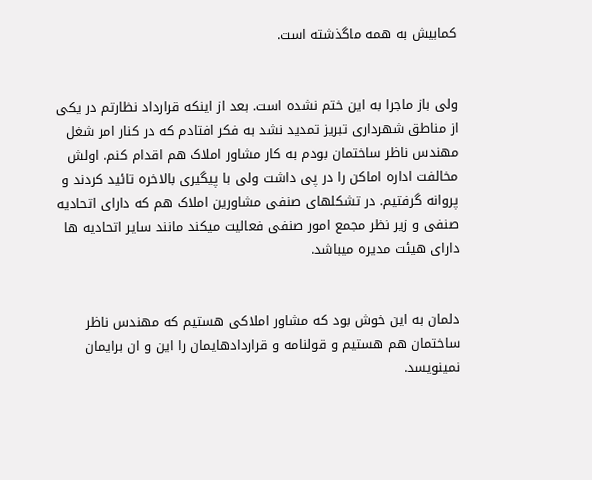کمابیش به همه ماگذشته است.


ولی باز ماجرا به این ختم نشده است. بعد از اینکه قرارداد نظارتم در یکی از مناطق شهرداری تبریز تمدید نشد به فکر افتادم که در کنار امر شغل مهندس ناظر ساختمان بودم به کار مشاور املاک هم اقدام کنم. اولش مخالفت اداره اماکن را در پی داشت ولی با پیگیری بالاخره تائید کردند و پروانه گرفتیم. در تشکلهای صنفی مشاورین املاک هم که دارای اتحادیه صنفی و زیر نظر مجمع امور صنفی فعالیت میکند مانند سایر اتحادیه ها دارای هیئت مدیره میباشد.


دلمان به این خوش بود که مشاور املاکی هستیم که مهندس ناظر ساختمان هم هستیم و قولنامه و قراردادهایمان را این و ان برایمان نمینویسد.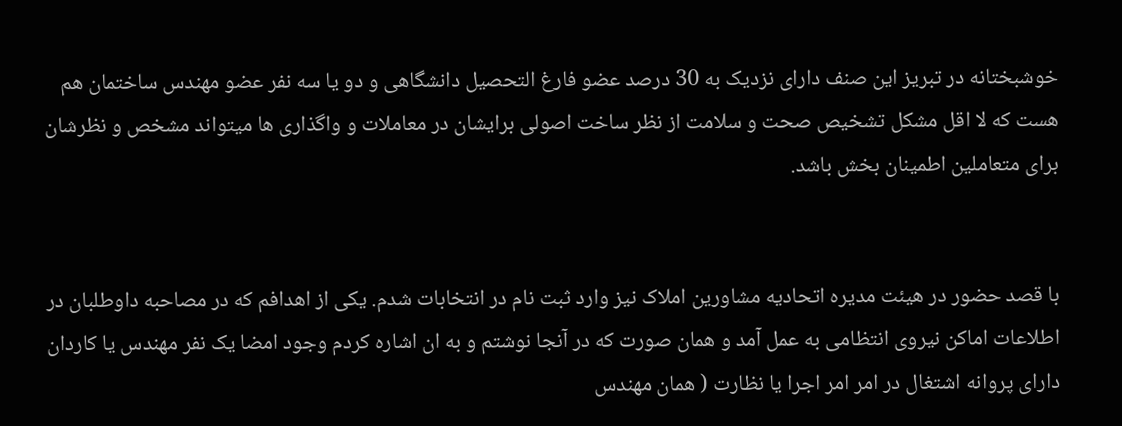خوشبختانه در تبریز این صنف دارای نزدیک به 30 درصد عضو فارغ التحصیل دانشگاهی و دو یا سه نفر عضو مهندس ساختمان هم هست که لا اقل مشکل تشخیص صحت و سلامت از نظر ساخت اصولی برایشان در معاملات و واگذاری ها میتواند مشخص و نظرشان برای متعاملین اطمینان بخش باشد.


با قصد حضور در هیئت مدیره اتحادیه مشاورین املاک نیز وارد ثبت نام در انتخابات شدم. یکی از اهدافم که در مصاحبه داوطلبان در اطلاعات اماکن نیروی انتظامی به عمل آمد و همان صورت که در آنجا نوشتم و به ان اشاره کردم وجود امضا یک نفر مهندس یا کاردان دارای پروانه اشتغال در امر امر اجرا یا نظارت ( همان مهندس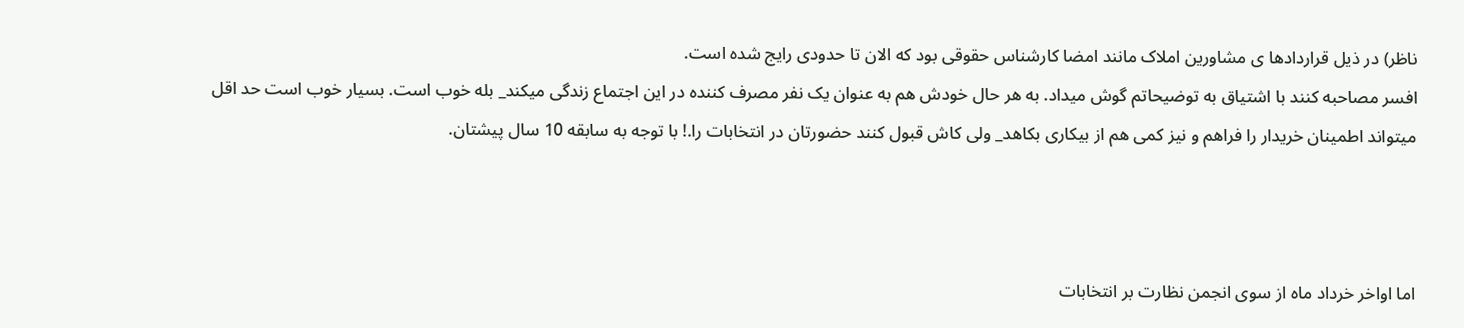ناظر) در ذیل قراردادها ی مشاورین املاک مانند امضا کارشناس حقوقی بود که الان تا حدودی رایج شده است.
افسر مصاحبه کنند با اشتیاق به توضیحاتم گوش میداد. به هر حال خودش هم به عنوان یک نفر مصرف کننده در این اجتماع زندگی میکند_ بله خوب است. بسیار خوب است حد اقل میتواند اطمینان خریدار را فراهم و نیز کمی هم از بیکاری بکاهد_ ولی کاش قبول کنند حضورتان در انتخابات را.! با توجه به سابقه 10 سال پیشتان.



اما اواخر خرداد ماه از سوی انجمن نظارت بر انتخابات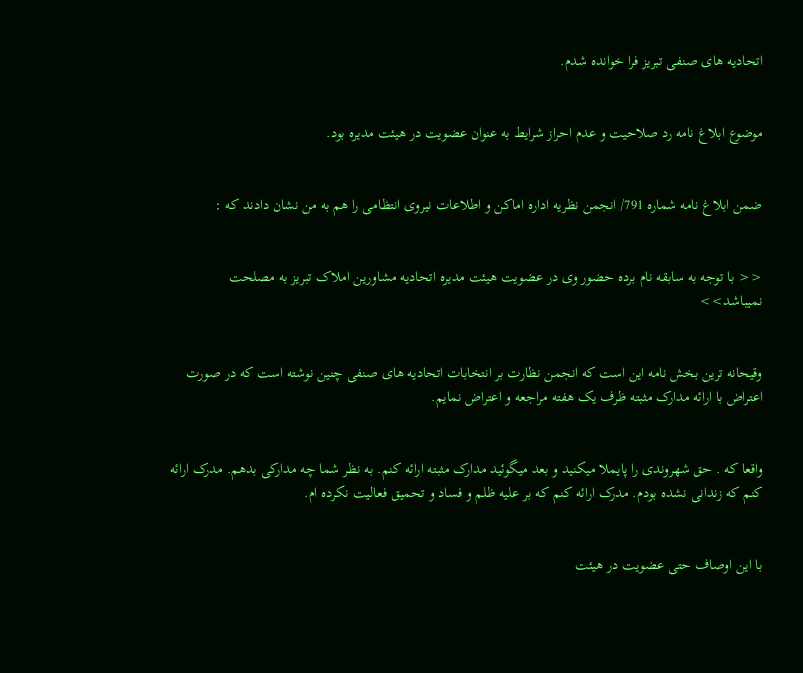اتحادیه های صنفی تبریز فرا خوانده شدم.


موضوع ابلاغ نامه رد صلاحیت و عدم احراز شرایط به عنوان عضویت در هیئت مدیره بود.


ضمن ابلاغ نامه شماره 791/ انجمن نظریه اداره اماکن و اطلاعات نیروی انتظامی را هم به من نشان دادند که :


<< با توجه به سابقه نام برده حضور وی در عضویت هیئت مدیره اتحادیه مشاورین املاک تبریز به مصلحت نمیباشد>>


وقیحانه ترین بخش نامه این است که انجمن نظارت بر انتخابات اتحادیه های صنفی چنین نوشته است که در صورت اعتراض با ارائه مدارک مثبته ظرف یک هفته مراجعه و اعتراض نمایم.


واقعا که . حق شهروندی را پایملا میکنید و بعد میگوئید مدارک مثبته ارائه کنم. به نظر شما چه مدارکی بدهم. مدرک ارائه کنم که زندانی نشده بودم. مدرک ارائه کنم که بر علیه ظلم و فساد و تحمیق فعالیت نکرده ام.


با این اوصاف حتی عضویت در هیئت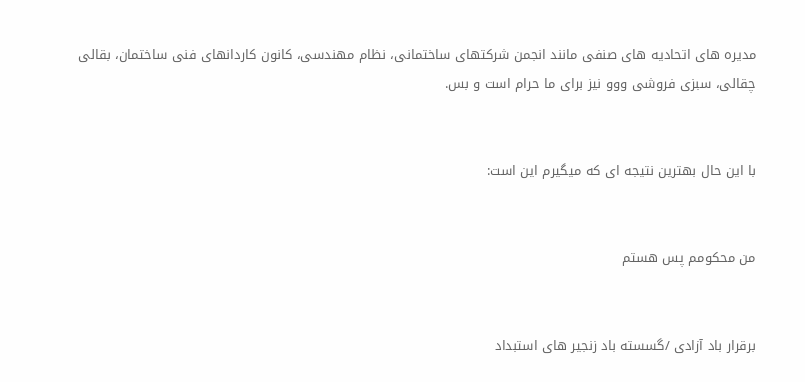مدیره های اتحادیه های صنفی مانند انجمن شرکتهای ساختمانی، نظام مهندسی، کانون کاردانهای فنی ساختمان، بقالی چقالی، سبزی فروشی ووو نیز برای ما حرام است و بس.


با این حال بهترین نتیجه ای که میگیرم این است:


من محکومم پس هستم


برقرار باد آزادی /گسسته باد زنجیر های استبداد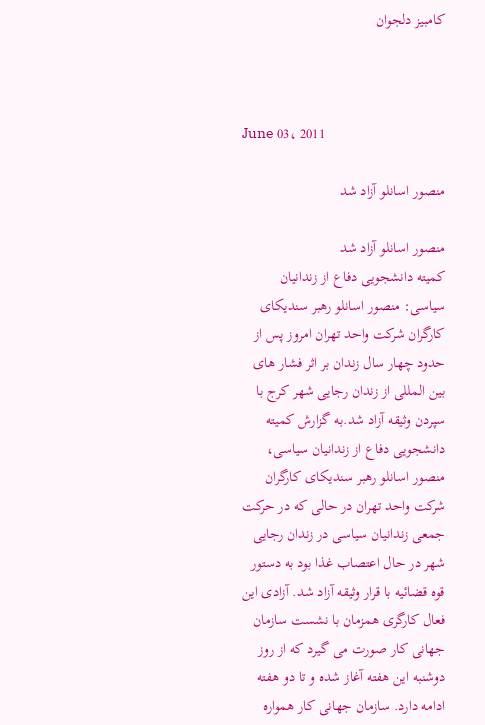کامبیز دلجوان



June 03، 2011

منصور اسانلو آزاد شد

منصور اسانلو آزاد شد
کمیته دانشجویی دفاع از زندانیان سیاسی: منصور اسانلو رهبر سندیکای کارگران شرکت واحد تهران امروز پس از حدود چهار سال زندان بر اثر فشار های بین المللی از زندان رجایی شهر کرج با سپردن وثیقه آزاد شد.به گزارش کمیته دانشجویی دفاع از زندانیان سیاسی، منصور اسانلو رهبر سندیکای کارگران شرکت واحد تهران در حالی که در حرکت جمعی زندانیان سیاسی در زندان رجایی شهر در حال اعتصاب غذا بود به دستور قوه قضائیه با قرار وثیقه آزاد شد. آزادی این فعال کارگری همزمان با نشست سازمان جهانی کار صورت می گیرد که از روز دوشنبه این هفته آغاز شده و تا دو هفته ادامه دارد. سازمان جهانی کار همواره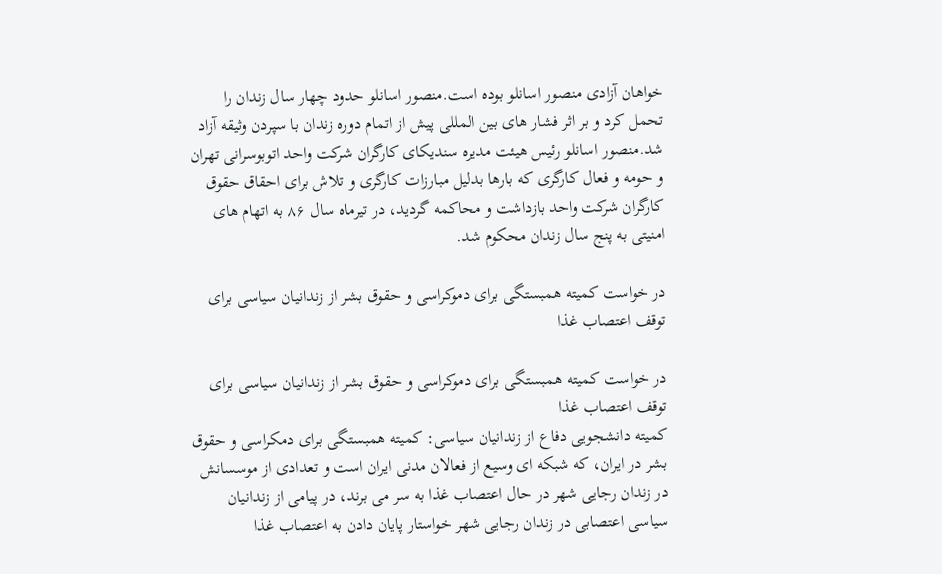خواهان آزادی منصور اسانلو بوده است.منصور اسانلو حدود چهار سال زندان را تحمل کرد و بر اثر فشار های بین المللی پیش از اتمام دوره زندان با سپردن وثیقه آزاد شد.منصور اسانلو رئیس هیئت مدیره سندیکای کارگران شرکت واحد اتوبوسرانی تهران و حومه و فعال کارگری که بارها بدلیل مبارزات کارگری و تلاش برای احقاق حقوق کارگران شرکت واحد بازداشت و محاکمه گردید، در تیرماه سال ۸۶ به اتهام های امنیتی به پنج سال زندان محکوم شد.

در خواست کمیته همبستگی برای دموکراسی و حقوق بشر از زندانیان سیاسی برای توقف اعتصاب غذا

در خواست کمیته همبستگی برای دموکراسی و حقوق بشر از زندانیان سیاسی برای توقف اعتصاب غذا
کمیته دانشجویی دفاع از زندانیان سیاسی: کمیته همبستگی برای دمکراسی و حقوق بشر در ایران، که شبکه ای وسیع از فعالان مدنی ایران است و تعدادی از موسسانش در زندان رجایی شهر در حال اعتصاب غذا به سر می برند، در پیامی از زندانیان سیاسی اعتصابی در زندان رجایی شهر خواستار پایان دادن به اعتصاب غذا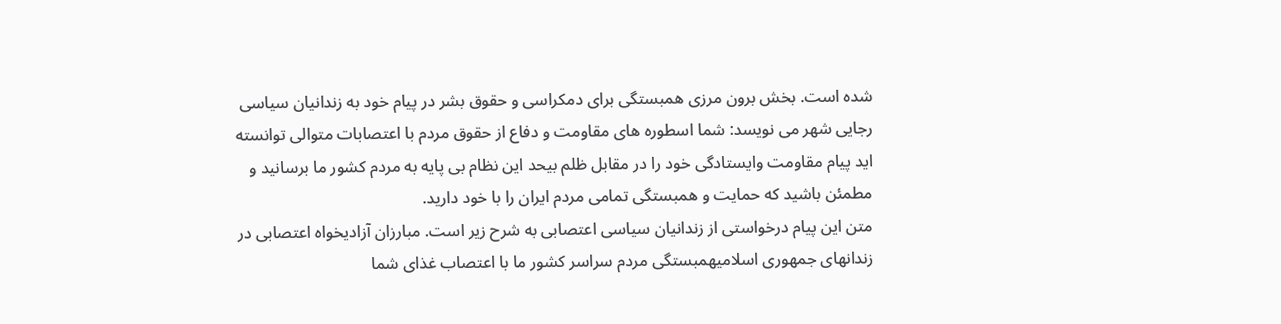شده است. بخش برون مرزی همبستگی برای دمکراسی و حقوق بشر در پیام خود به زندانیان سیاسی رجایی شهر می نویسد: شما اسطوره های مقاومت و دفاع از حقوق مردم با اعتصابات متوالی توانسته اید پیام مقاومت وایستادگی خود را در مقابل ظلم بیحد این نظام بی پایه به مردم کشور ما برسانید و مطمئن باشید که حمایت و همبستگی تمامی مردم ایران را با خود دارید.
متن این پیام درخواستی از زندانیان سیاسی اعتصابی به شرح زیر است. مبارزان آزادیخواه اعتصابی در زندانهای جمهوری اسلامیهمبستگی مردم سراسر کشور ما با اعتصاب غذای شما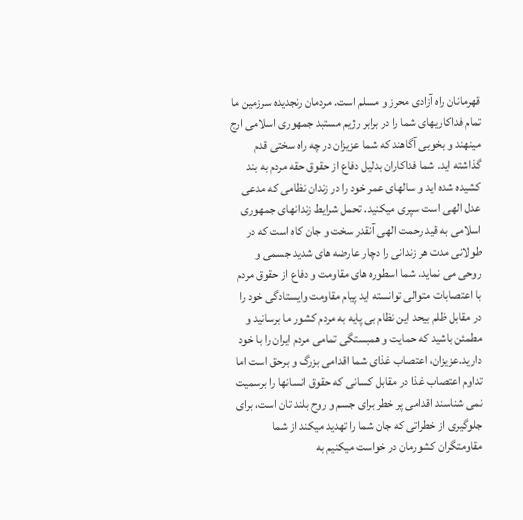قهرمانان راه آزادی محرز و مسلم است. مردمان رنجدیده سرزمین ما تمام فداکاریهای شما را در برابر رژیم مستبد جمهوری اسلامی ارج مینهند و بخوبی آگاهند که شما عزیزان در چه راه سختی قدم گذاشته اید. شما فداکاران بدلیل دفاع از حقوق حقه مردم به بند کشیده شده اید و سالهای عمر خود را در زندان نظامی که مدعی عدل الهی است سپری میکنید. تحمل شرایط زندانهای جمهوری اسلامی به قید رحمت الهی آنقدر سخت و جان کاه است که در طولانی مدت هر زندانی را دچار عارضه های شدید جسمی و روحی می نماید. شما اسطوره های مقاومت و دفاع از حقوق مردم با اعتصابات متوالی توانسته اید پیام مقاومت وایستادگی خود را در مقابل ظلم بیحد این نظام بی پایه به مردم کشور ما برسانید و مطمئن باشید که حمایت و همبستگی تمامی مردم ایران را با خود دارید.عزیزان، اعتصاب غذای شما اقدامی بزرگ و برحق است اما تداوم اعتصاب غذا در مقابل کسانی که حقوق انسانها را برسمیت نمی شناسند اقدامی پر خطر برای جسم و روح بلند تان است، برای جلوگیری از خطراتی که جان شما را تهدید میکند از شما مقاومتگران کشورمان در خواست میکنیم به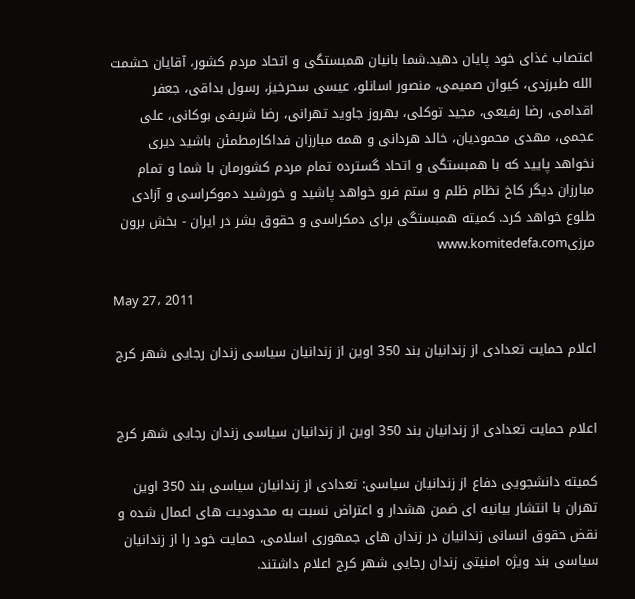اعتصاب غذای خود پایان دهید.شما بانیان همبستگی و اتحاد مردم کشور، آقایان حشمت الله طبرزدی، کیوان صمیمی، منصور اسانلو، عیسی سحرخیز، رسول بداقی، جعفر اقدامی، رضا رفیعی، مجید توکلی، بهروز جاوید تهرانی، رضا شریفی بوکانی، علی عجمی، مهدی محمودیان، خالد هردانی و همه مبارزان فداکارمطمئن باشید دیری نخواهد پایید که با همبستگی و اتحاد گسترده تمام مردم کشورمان با شما و تمام مبارزان دیگر کاخ نظام ظلم و ستم فرو خواهد پاشید و خورشید دموکراسی و آزادی طلوع خواهد کرد. کمیته همبستگی برای دمکراسی و حقوق بشر در ایران - بخش برون مرزیwww.komitedefa.com

May 27، 2011

اعلام حمایت تعدادی از زندانیان بند 350 اوین از زندانیان سیاسی زندان رجایی شهر کرج


اعلام حمایت تعدادی از زندانیان بند 350 اوین از زندانیان سیاسی زندان رجایی شهر کرج

کمیته دانشجویی دفاع از زندانیان سیاسی: تعدادی از زندانیان سیاسی بند 350 اوین تهران با انتشار بیانیه ای ضمن هشدار و اعتراض نسبت به محدودیت های اعمال شده و نقض حقوق انسانی زندانیان در زندان های جمهوری اسلامی، حمایت خود را از زندانیان سیاسی بند ویژه امنیتی زندان رجایی شهر کرج اعلام داشتند.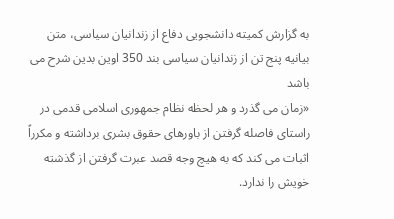به گزارش کمیته دانشجویی دفاع از زندانیان سیاسی، متن بیانیه پنج تن از زندانیان سیاسی بند 350 اوین بدین شرح می باشد
«زمان می گذرد و هر لحظه نظام جمهوری اسلامی قدمی در راستای فاصله گرفتن از باورهای حقوق بشری برداشته و مکرراً اثبات می کند که به هیچ وجه قصد عبرت گرفتن از گذشته خویش را ندارد.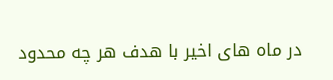در ماه های اخیر با هدف هر چه محدود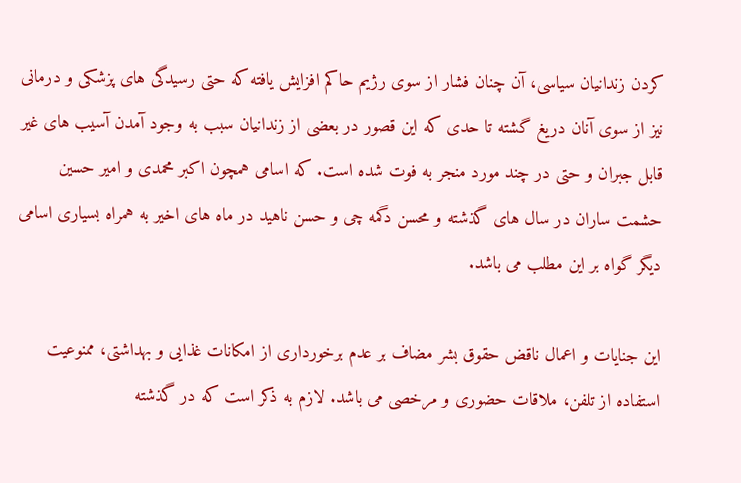کردن زندانیان سیاسی، آن چنان فشار از سوی رژیم حاکم افزایش یافته که حتی رسیدگی های پزشکی و درمانی نیز از سوی آنان دریغ گشته تا حدی که این قصور در بعضی از زندانیان سبب به وجود آمدن آسیب های غیر قابل جبران و حتی در چند مورد منجر به فوت شده است. که اسامی همچون اکبر محمدی و امیر حسین حشمت ساران در سال های گذشته و محسن دگمه چی و حسن ناهید در ماه های اخیر به همراه بسیاری اسامی دیگر گواه بر این مطلب می باشد.

این جنایات و اعمال ناقض حقوق بشر مضاف بر عدم برخورداری از امکانات غذایی و بهداشتی، ممنوعیت استفاده از تلفن، ملاقات حضوری و مرخصی می باشد. لازم به ذکر است که در گذشته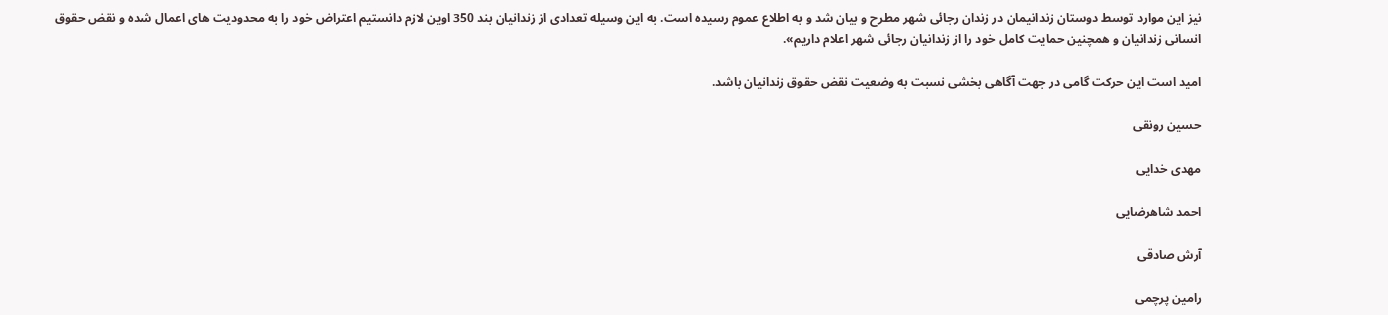نیز این موارد توسط دوستان زندانیمان در زندان رجائی شهر مطرح و بیان شد و به اطلاع عموم رسیده است. به این وسیله تعدادی از زندانیان بند 350 اوین لازم دانستیم اعتراض خود را به محدودیت های اعمال شده و نقض حقوق انسانی زندانیان و همچنین حمایت کامل خود را از زندانیان رجائی شهر اعلام داریم».

امید است این حرکت گامی در جهت آگاهی بخشی نسبت به وضعیت نقض حقوق زندانیان باشد.

حسین رونقی

مهدی خدایی

احمد شاهرضایی

آرش صادقی

رامین پرچمی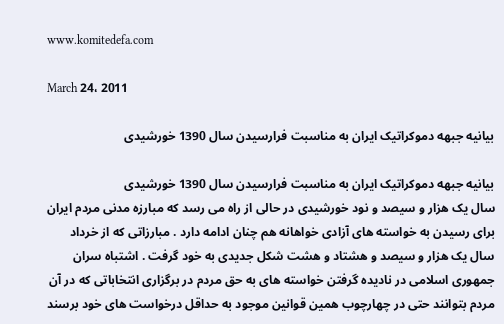www.komitedefa.com

March 24، 2011

بیانیه جبهه دموکراتیک ایران به مناسبت فرارسیدن سال 1390 خورشیدی

بیانیه جبهه دموکراتیک ایران به مناسبت فرارسیدن سال 1390 خورشیدی
سال یک هزار و سیصد و نود خورشیدی در حالی از راه می رسد که مبارزه مدنی مردم ایران برای رسیدن به خواسته های آزادی خواهانه هم چنان ادامه دارد . مبارزاتی که از خرداد سال یک هزار و سیصد و هشتاد و هشت شکل جدیدی به خود گرفت . اشتباه سران جمهوری اسلامی در نادیده گرفتن خواسته های به حق مردم در برگزاری انتخاباتی که در آن مردم بتوانند حتی در چهارچوب همین قوانین موجود به حداقل درخواست های خود برسند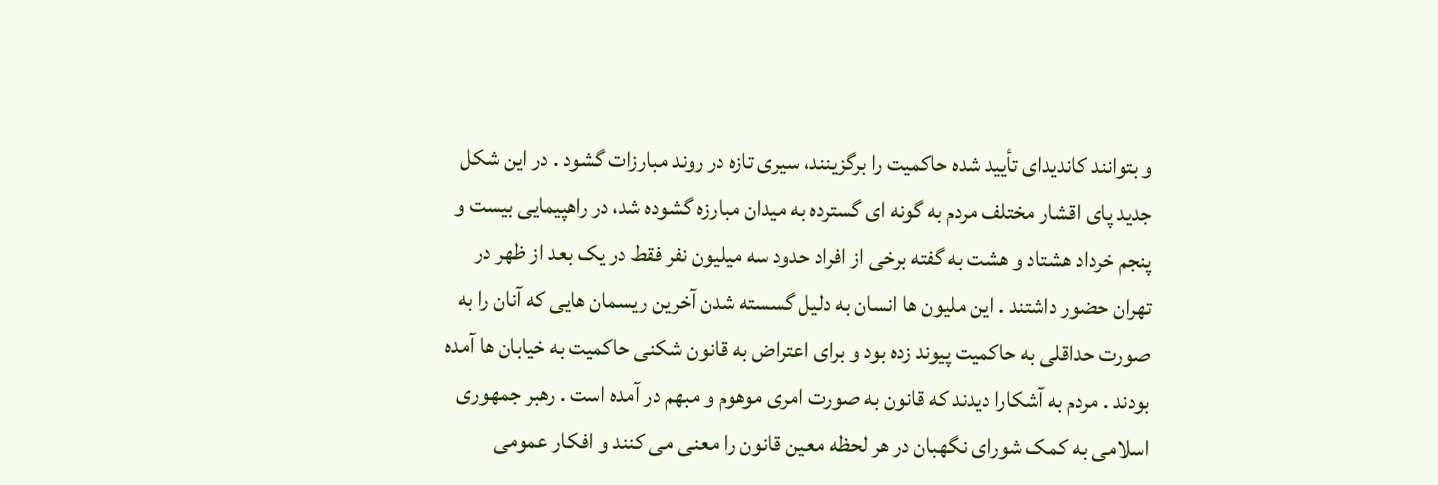و بتوانند کاندیدای تأیید شده حاکمیت را برگزینند، سیری تازه در روند مبارزات گشود . در این شکل جدید پای اقشار مختلف مردم به گونه ای گسترده به میدان مبارزه گشوده شد، در راهپیمایی بیست و پنجم خرداد هشتاد و هشت به گفته برخی از افراد حدود سه میلیون نفر فقط در یک بعد از ظهر در تهران حضور داشتند . این ملیون ها انسان به دلیل گسسته شدن آخرین ریسمان هایی که آنان را به صورت حداقلی به حاکمیت پیوند زده بود و برای اعتراض به قانون شکنی حاکمیت به خیابان ها آمده بودند . مردم به آشکارا دیدند که قانون به صورت امری موهوم و مبهم در آمده است . رهبر جمهوری اسلامی به کمک شورای نگهبان در هر لحظه معین قانون را معنی می کنند و افکار عمومی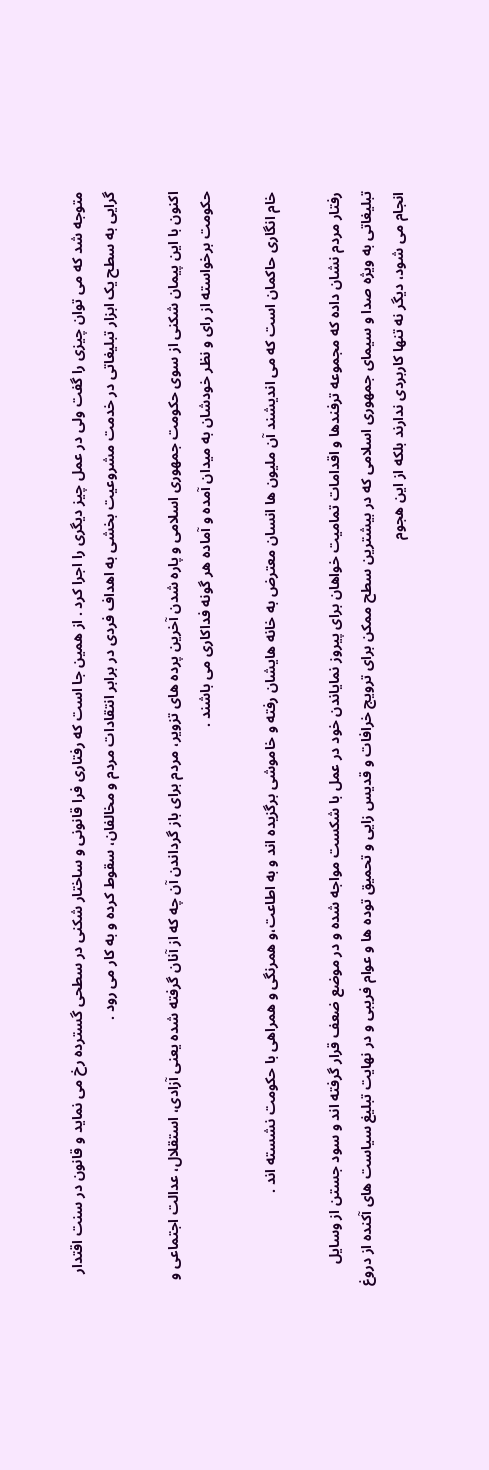متوجه شد که می توان چیزی را گفت ولی در عمل چیز دیگری را اجرا کرد . از همین جا است که رفتاری فرا قانونی و ساختار شکنی در سطحی گسترده رخ می نماید و قانون در سنت اقتدار گرایی به سطح یک ابزار تبلیغاتی در خدمت مشروعیت بخشی به اهداف فردی در برابر انتقادات مردم و مخالفان، سقوط کرده و به کار می رود .

اکنون با این پیمان شکنی از سوی حکومت جمهوری اسلامی و پاره شدن آخرین پرده های تزویر، مردم برای باز گرداندن آن چه که از آنان گرفته شده یعنی آزادی، استقلال، عدالت اجتماعی و حکومت برخواسته از رای و نظر خودشان به میدان آمده و آماده هر گونه فداکاری می باشند .

خام انگاری حاکمان است که می اندیشند آن ملیون ها انسان معترض به خانه هایشان رفته و خاموشی برگزیده اند و به اطاعت،و همرنگی و همراهی با حکومت نشسته اند .

رفتار مردم نشان داده که مجموعه ترفندها و اقدامات تمامیت خواهان برای پیروز نمایاندن خود در عمل با شکست مواجه شده و در موضع ضعف قرار گرفته اند و سود جستن از وسایل تبلیغاتی به ویژه صدا و سیمای جمهوری اسلامی که در بیشترین سطح ممکن برای ترویج خرافات و قدیس زایی و تحمیق توده ها و عوام فریبی و در نهایت تبلیغ سیاست های آکنده از دروغ انجام می شود، دیگر نه تنها کاربردی ندارند بلکه از این هجوم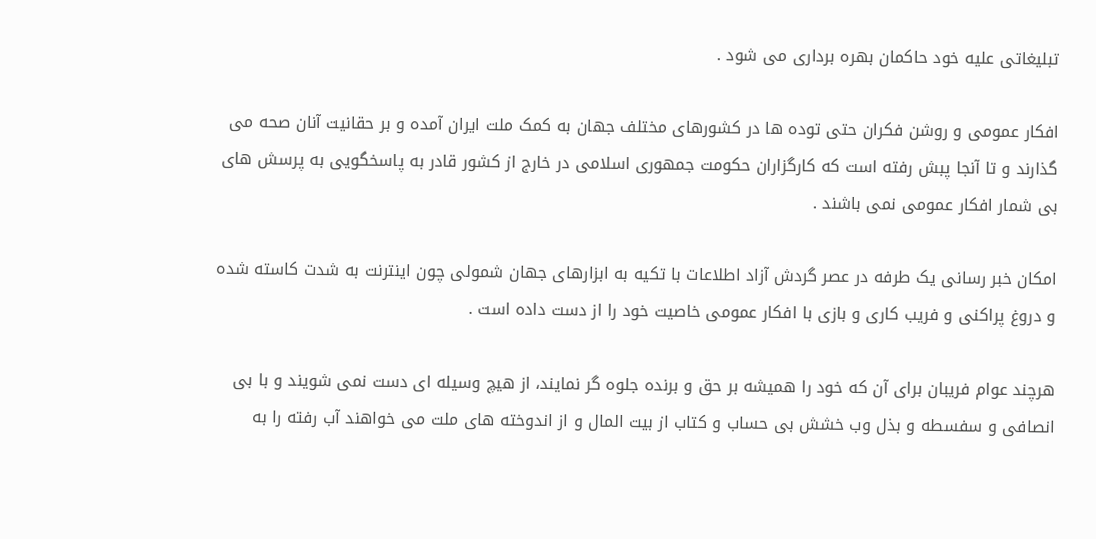تبلیغاتی علیه خود حاکمان بهره برداری می شود .

افکار عمومی و روشن فکران حتی توده ها در کشورهای مختلف جهان به کمک ملت ایران آمده و بر حقانیت آنان صحه می گذارند و تا آنجا پبش رفته است که کارگزاران حکومت جمهوری اسلامی در خارج از کشور قادر به پاسخگویی به پرسش های بی شمار افکار عمومی نمی باشند .

امکان خبر رسانی یک طرفه در عصر گردش آزاد اطلاعات با تکیه به ابزارهای جهان شمولی چون اینترنت به شدت کاسته شده و دروغ پراکنی و فریب کاری و بازی با افکار عمومی خاصیت خود را از دست داده است .

هرچند عوام فریبان برای آن که خود را همیشه بر حق و برنده جلوه گر نمایند، از هیچ وسیله ای دست نمی شویند و با بی انصافی و سفسطه و بذل وب خشش بی حساب و کتاب از بیت المال و از اندوخته های ملت می خواهند آب رفته را به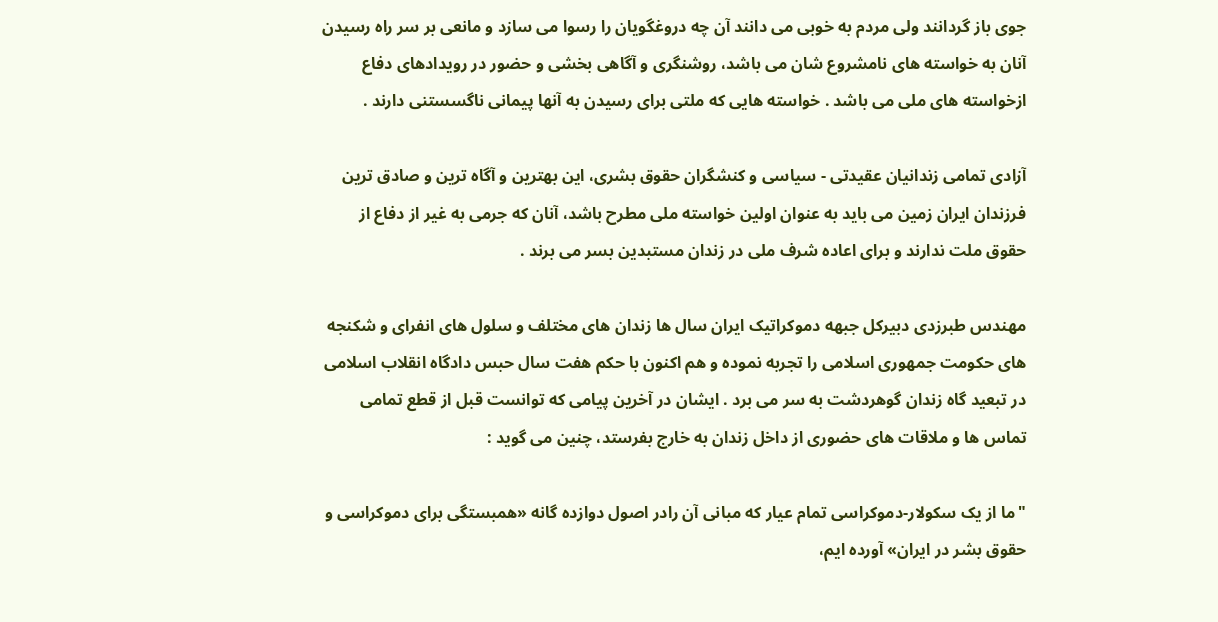جوی باز گردانند ولی مردم به خوبی می دانند آن چه دروغگویان را رسوا می سازد و مانعی بر سر راه رسیدن آنان به خواسته های نامشروع شان می باشد، روشنگری و آگاهی بخشی و حضور در رویدادهای دفاع ازخواسته های ملی می باشد . خواسته هایی که ملتی برای رسیدن به آنها پیمانی ناگسستنی دارند .

آزادی تمامی زندانیان عقیدتی - سیاسی و کنشگران حقوق بشری، این بهترین و آگاه ترین و صادق ترین فرزندان ایران زمین می باید به عنوان اولین خواسته ملی مطرح باشد، آنان که جرمی به غیر از دفاع از حقوق ملت ندارند و برای اعاده شرف ملی در زندان مستبدین بسر می برند .

مهندس طبرزدی دبیرکل جبهه دموکراتیک ایران سال ها زندان های مختلف و سلول های انفرای و شکنجه های حکومت جمهوری اسلامی را تجربه نموده و هم اکنون با حکم هفت سال حبس دادگاه انقلاب اسلامی در تبعید گاه زندان گوهردشت به سر می برد . ایشان در آخرین پیامی که توانست قبل از قطع تمامی تماس ها و ملاقات های حضوری از داخل زندان به خارج بفرستد، چنین می گوید :

"ما از یک سکولار-دموکراسی تمام عیار که مبانی آن رادر اصول دوازده گانه «همبستگی برای دموکراسی و حقوق بشر در ایران» آورده ایم،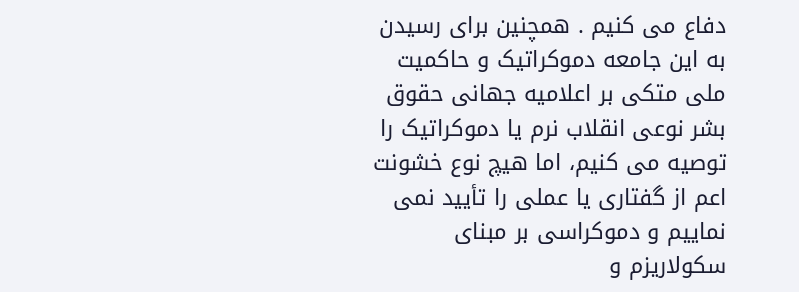دفاع می کنیم . همچنین برای رسیدن به این جامعه دموکراتیک و حاکمیت ملی متکی بر اعلامیه جهانی حقوق بشر نوعی انقلاب نرم یا دموکراتیک را توصیه می کنیم، اما هیچ نوع خشونت اعم از گفتاری یا عملی را تأیید نمی نماییم و دموکراسی بر مبنای سکولاریزم و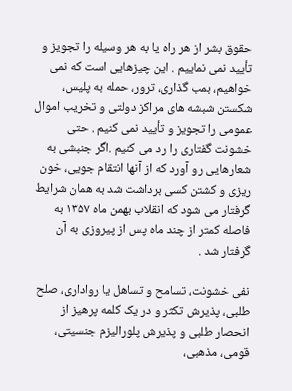حقوق بشر از هر راه یا به هر وسیله را تجویز و تأیید نمی نماییم . این چیزهایی است که نمی خواهیم، بمب گذاری، ترور، حمله به پلیس، شکستن شبشه های مراکز دولتی و تخریب اموال عمومی را تجویز و تأیید نمی کنیم . حتی خشونت گفتاری را رد می کنیم .اگر جنبشی به شعارهایی رو آورد که از آنها انتقام جویی، خون ریزی و کشتن کسی برداشت شد به همان شرایط گرفتار می شود که انقلاب بهمن ماه ۱۳۵۷ به فاصله کمتر از چند ماه پس از پیروزی به آن گرفتار شد .

نفی خشونت، تسامح و تساهل یا رواداری، صلح طلبی، پذیرش تکثر و در یک کلمه پرهیز از انحصار طلبی و پذیرش پلورالیزم جنسیتی، قومی، مذهبی،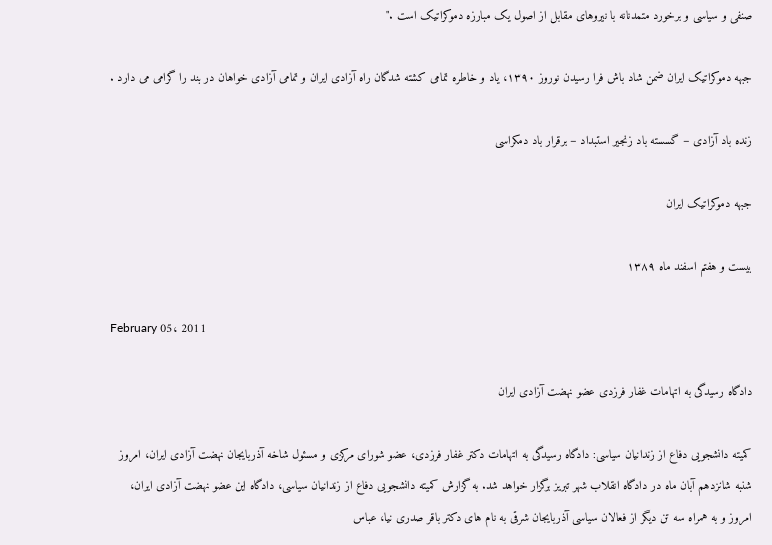صنفی و سیاسی و برخورد متمدنانه با نیروهای مقابل از اصول یک مبارزه دموکراتیک است ."

جبهه دموکراتیک ایران ضمن شاد باش فرا رسیدن نوروز ۱۳۹۰، یاد و خاطره تمامی کشته شدگان راه آزادی ایران و تمامی آزادی خواهان در بند را گرامی می دارد .

زنده باد آزادی – گسسته باد زنجیر استبداد – برقرار باد دمکراسی

جبهه دموکراتیک ایران

بیست و هفتم اسفند ماه ۱۳۸۹

February 05، 2011

دادگاه رسیدگی به اتهامات غفار فرزدی عضو نهضت آزادی ایران

کمیته دانشجویی دفاع از زندانیان سیاسی: دادگاه رسیدگی به اتهامات دکتر غفار فرزدی، عضو شورای مرکزی و مسئول شاخه آذربایجان نهضت آزادی ایران، امروز شنبه شانزدهم آبان ماه در دادگاه انقلاب شهر تبریز برگزار خواهد شد. به گزارش کمیته دانشجویی دفاع از زندانیان سیاسی، دادگاه این عضو نهضت آزادی ایران، امروز و به همراه سه تن دیگر از فعالان سیاسی آذربایجان شرقی به نام های دکتر باقر صدری نیا، عباس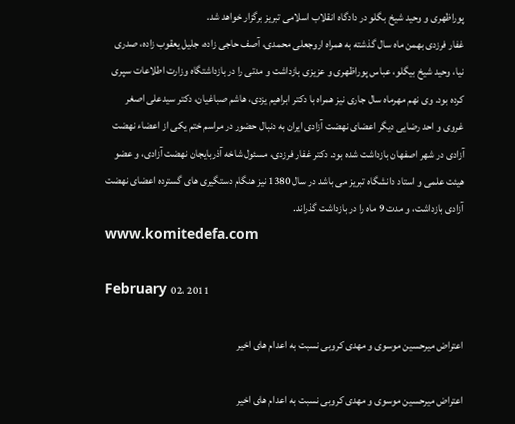پوراظهری و وحید شیخ بگلو در دادگاه انقلاب اسلامی تبریز برگزار خواهد شد.
غفار فرزدی بهمن ماه سال گذشته به همراه اروجعلی محمدی، آصف حاجی زاده، جلیل یعقوب زاده، صدری نیا، وحید شیخ بیگلو، عباس پوراظهری و عزیزی بازداشت و مدتی را در بازداشتگاه وزارت اطلاعات سپری کرده بود. وی نهم مهرماه سال جاری نیز همراه با دکتر ابراهیم یزدی، هاشم صباغیان، دکتر سیدعلی اصغر غروی و احد رضایی دیگر اعضای نهضت آزادی ایران به دنبال حضور در مراسم ختم یکی از اعضاء نهضت آزادی در شهر اصفهان بازداشت شده بود. دکتر غفار فرزدی، مسئول شاخه آذربایجان نهضت آزادی، و عضو هیئت علمی و استاد دانشگاه تبریز می باشد در سال 1380 نیز هنگام دستگیری های گسترده اعضای نهضت آزادی بازداشت، و مدت 9 ماه را در بازداشت گذراند.
www.komitedefa.com

February 02، 2011

اعتراض میرحسین موسوی و مهدی کروبی نسبت به اعدام های اخیر

اعتراض میرحسین موسوی و مهدی کروبی نسبت به اعدام های اخیر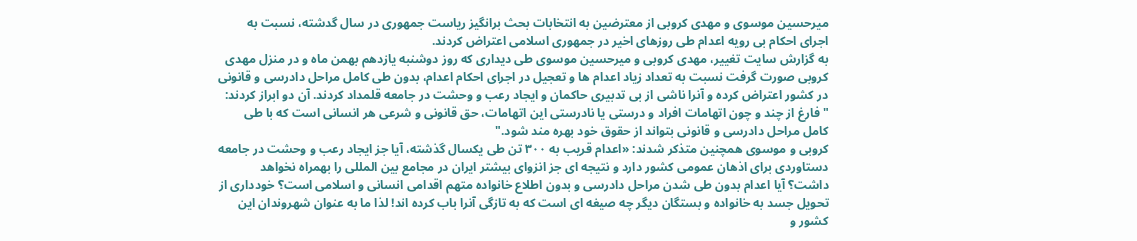میرحسین موسوی و مهدی کروبی از معترضین به انتخابات بحث برانگیز ریاست جمهوری در سال گدشته، نسبت به اجرای احکام بی رویه اعدام طی روزهای اخیر در جمهوری اسلامی اعتراض کردند.
به گزارش سایت تغییر، مهدی کروبی و میرحسین موسوی طی دیداری که روز دوشنبه یازدهم بهمن ماه و در منزل مهدی کروبی صورت گرفت نسبت به تعداد زیاد اعدام ها و تعجیل در اجرای احکام اعدام، بدون طی کامل مراحل دادرسی و قانونی در کشور اعتراض کرده و آنرا ناشی از بی تدبیری حاکمان و ایجاد رعب و وحشت در جامعه قلمداد کردند. آن دو ابراز کردند: "فارغ از چند و چون اتهامات افراد و درستی یا نادرستی این اتهامات، حق قانونی و شرعی هر انسانی است که با طی کامل مراحل دادرسی و قانونی بتواند از حقوق خود بهره مند شود."
کروبی و موسوی همچنین متذکر شدند: «اعدام قریب به ۳۰۰ تن طی یکسال گذشته، آیا جز ایجاد رعب و وحشت در جامعه دستاوردی برای اذهان عمومی کشور دارد و نتیجه ای جز انزوای بیشتر ایران در مجامع بین المللی را بهمراه نخواهد داشت؟ آیا اعدام بدون طی شدن مراحل دادرسی و بدون اطلاع خانواده متهم اقدامی انسانی و اسلامی است؟ خودداری از تحویل جسد به خانواده و بستگان دیگر چه صیغه ای است که به تازگی آنرا باب کرده اند! لذا ما به عنوان شهروندان این کشور و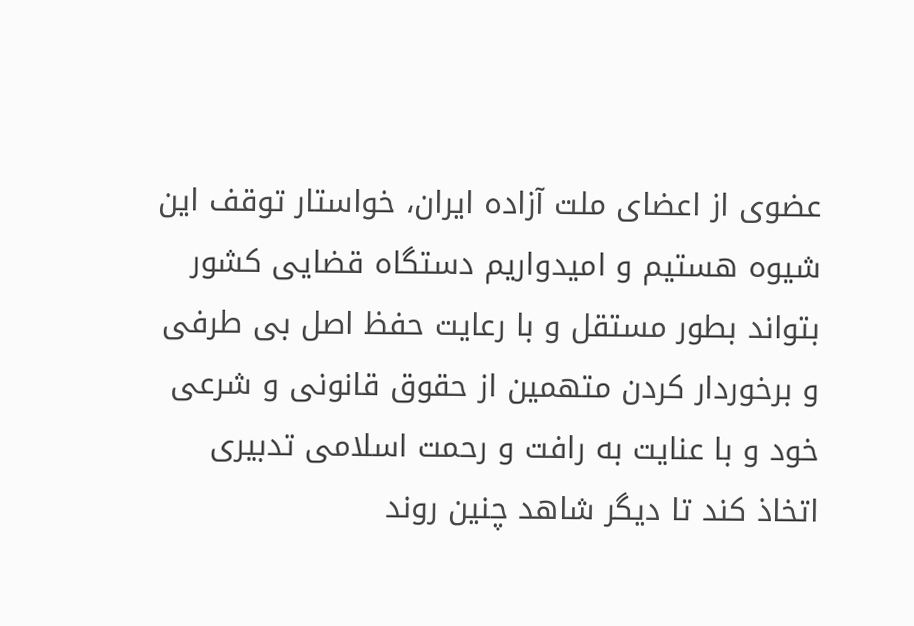عضوی از اعضای ملت آزاده ایران، خواستار توقف این شیوه هستیم و امیدواریم دستگاه قضایی کشور بتواند بطور مستقل و با رعایت حفظ اصل بی طرفی و برخوردار کردن متهمین از حقوق قانونی و شرعی خود و با عنایت به رافت و رحمت اسلامی تدبیری اتخاذ کند تا دیگر شاهد چنین روند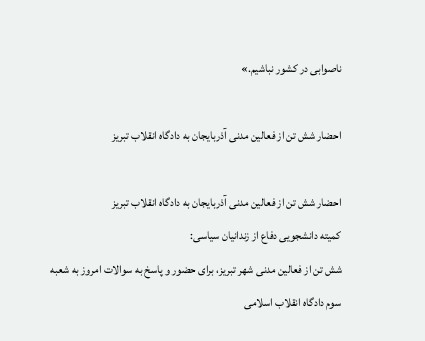ناصوابی در کشور نباشیم.»

احضار شش تن از فعالين مدنی آذربايجان به دادگاه انقلاب تبریز

احضار شش تن از فعالين مدنی آذربايجان به دادگاه انقلاب تبریز
کمیته دانشجویی دفاع از زندانیان سیاسی:
شش تن از فعالین مدنی شهر تبریز، برای حضور و پاسخ به سوالات امروز به شعبه سوم دادگاه انقلاب اسلامی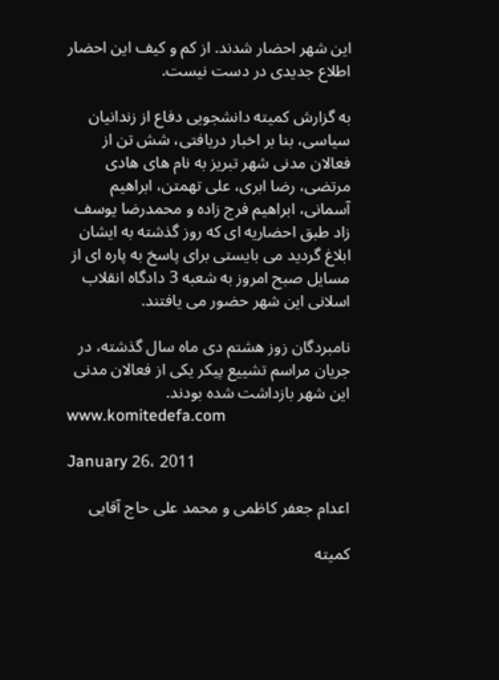این شهر احضار شدند. از کم و کیف این احضار اطلاع جدیدی در دست نیست.

به گزارش کمیته دانشجویی دفاع از زندانیان سیاسی، بنا بر اخبار دریافتی، شش تن از فعالان مدنی شهر تبریز به نام های هادی مرتضی، رضا ابری، علی تهمتن، ابراهیم آسمانی، ابراهیم فرج زاده و محمدرضا یوسف زاد طبق احضاریه ای که روز گذشته به ایشان ابلاغ گردید می بایستی برای پاسخ به پاره ای از مسایل صبح امروز به شعبه 3 دادگاه انقلاب اسلانی این شهر حضور می یافتند.

نامبردگان زوز هشتم دی ماه سال گذشته، در جریان مراسم تشییع پیکر یکی از فعالان مدنی این شهر بازداشت شده بودند.
www.komitedefa.com

January 26، 2011

اعدام جعفر کاظمی و محمد علی حاج آقایی

کمیته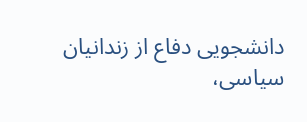دانشجویی دفاع از زندانیان سیاسی،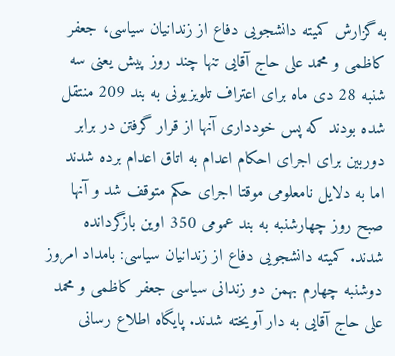به گزارش کمیته دانشجویی دفاع از زندانیان سیاسی، جعفر کاظمی و محمد علی حاج آقایی تنها چند روز پیش یعنی سه شنبه 28 دی ماه برای اعتراف تلویزیونی به بند 209 منتقل شده بودند که پس خودداری آنها از قرار گرفتن در برابر دوربین برای اجرای احکام اعدام به اتاق اعدام برده شدند اما به دلایل نامعلومی موقتا اجرای حکم متوقف شد و آنها صبح روز چهارشنبه به بند عمومی 350 اوین بازگردانده شدند. کمیته دانشجویی دفاع از زندانیان سیاسی: بامداد امروز دوشنبه چهارم بهمن دو زندانی سیاسی جعفر کاظمی و محمد علی حاج آقایی به دار آویخته شدند. پایگاه اطلاع رسانی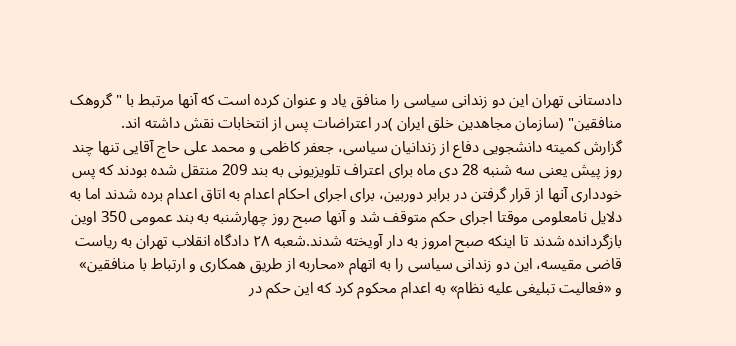دادستانی تهران این دو زندانی سیاسی را منافق یاد و عنوان کرده است که آنها مرتبط با " گروهک منافقین" (سازمان مجاهدین خلق ایران )در اعتراضات پس از انتخابات نقش داشته اند.
گزارش کمیته دانشجویی دفاع از زندانیان سیاسی، جعفر کاظمی و محمد علی حاج آقایی تنها چند روز پیش یعنی سه شنبه 28 دی ماه برای اعتراف تلویزیونی به بند 209 منتقل شده بودند که پس خودداری آنها از قرار گرفتن در برابر دوربین، برای اجرای احکام اعدام به اتاق اعدام برده شدند اما به دلایل نامعلومی موقتا اجرای حکم متوقف شد و آنها صبح روز چهارشنبه به بند عمومی 350 اوین بازگردانده شدند تا اینکه صبح امروز به دار آویخته شدند.شعبه ۲۸ دادگاه انقلاب تهران به ریاست قاضی مقیسه، این دو زندانی سیاسی را به اتهام «محاربه از طریق همکاری و ارتباط با منافقین» و «فعالیت تبلیغی علیه نظام» به اعدام محکوم کرد که این حکم در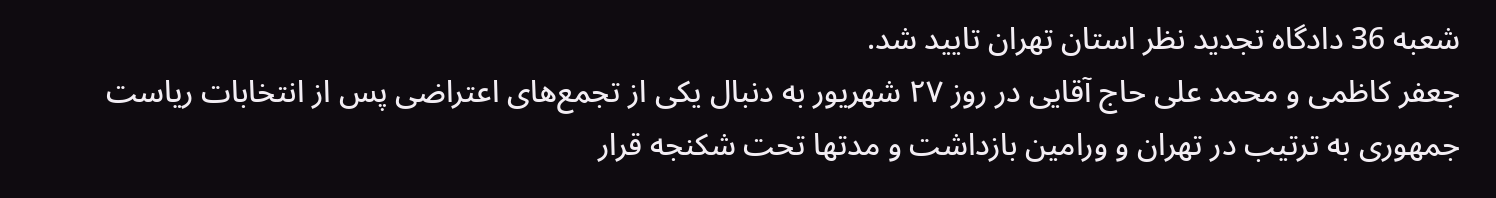شعبه 36 دادگاه تجدید نظر استان تهران تایید شد.
جعفر کاظمی و محمد علی حاج آقایی در روز ۲۷ شهریور به دنبال یکی از تجمع‌های اعتراضی پس از انتخابات ریاست جمهوری به ترتیب در تهران و ورامین بازداشت و مدتها تحت شکنجه قرار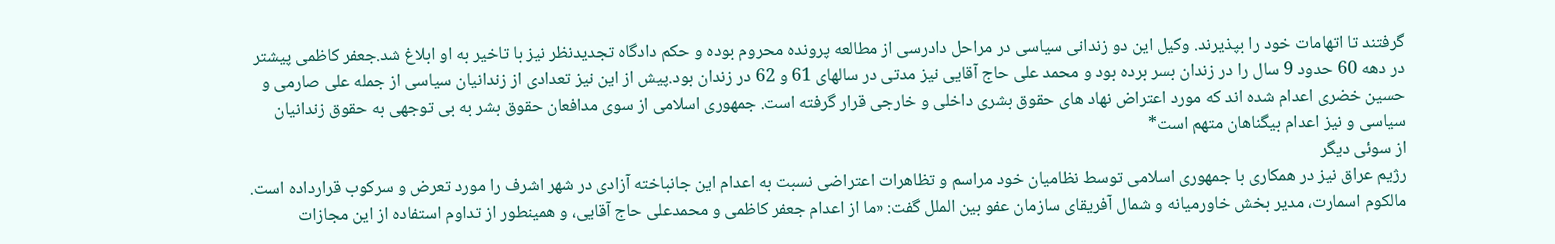گرفتند تا اتهامات خود را بپذیرند. وکیل این دو زندانی سیاسی در مراحل دادرسی از مطالعه پرونده محروم بوده و حکم دادگاه تجدیدنظر نیز با تاخیر به او ابلاغ شد.جعفر کاظمی پیشتر در دهه 60 حدود 9 سال را در زندان بسر برده بود و محمد علی حاج آقایی نیز مدتی در سالهای 61 و 62 در زندان بود.پیش از این نیز تعدادی از زندانیان سیاسی از جمله علی صارمی و حسین خضری اعدام شده اند که مورد اعتراض نهاد های حقوق بشری داخلی و خارجی قرار گرفته است. جمهوری اسلامی از سوی مدافعان حقوق بشر به بی توجهی به حقوق زندانیان سیاسی و نیز اعدام بیگناهان متهم است*
از سوئی دیگر
رژیم عراق نیز در همکاری با جمهوری اسلامی توسط نظامیان خود مراسم و تظاهرات اعتراضی نسبت به اعدام این جانباخته آزادی در شهر اشرف را مورد تعرض و سرکوب قرارداده است.
مالکوم اسمارت، مدیر بخش خاورمیانه و شمال آفریقای سازمان عفو بین الملل گفت: «ما از اعدام جعفر کاظمی و محمدعلی حاج آقایی، و همینطور از تداوم استفاده از این مجازات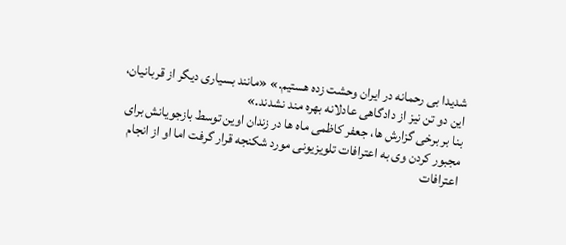شدیدا بی رحمانه در ایران وحشت زده هستیم.» «مانند بسیاری دیگر از قربانیان، این دو تن نیز از دادگاهی عادلانه بهره مند نشدند.»
بنا بر برخی گزارش ها، جعفر کاظمی ماه ها در زندان اوین توسط بازجویانش برای مجبور کردن وی به اعترافات تلویزیونی مورد شکنجه قرار گرفت اما او از انجام اعترافات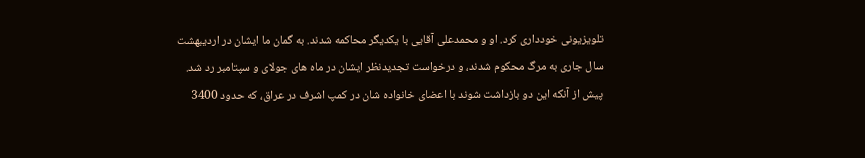تلویزیونی خودداری کرد. او و محمدعلی آقایی با یکدیگر محاکمه شدند. به گمان ما ایشان در اردیبهشت سال جاری به مرگ محکوم شدند، و درخواست تجدیدنظر ایشان در ماه های جولای و سپتامبر رد شد. پیش از آنکه این دو بازداشت شوند با اعضای خانواده شان در کمپ اشرف در عراق، که حدود 3400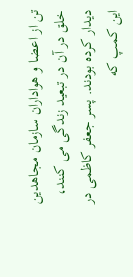تن از اعضا و هواداران سازمان مجاهدین خلق در آن در تبعید زندگی می کنند، دیدار کرده بودند. پسر جعفر کاظمی در این کمپ که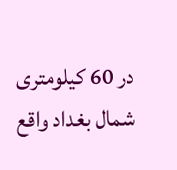در 60 کیلومتری شمال بغداد واقع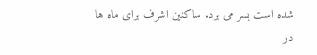شده است بسر می برد. ساکنین اشرف برای ماه ها در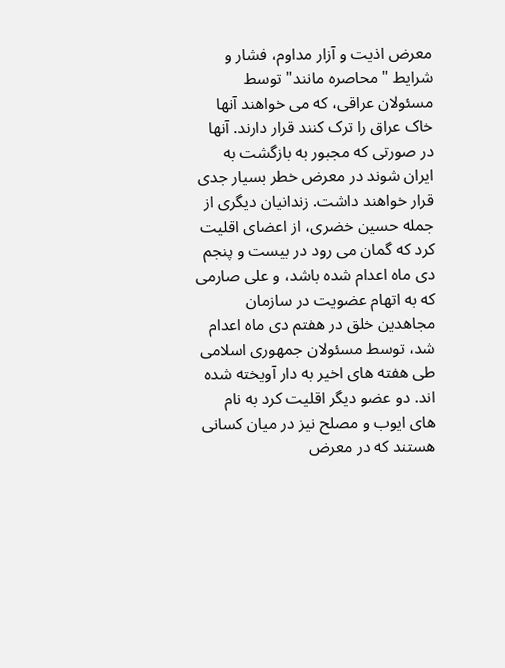معرض اذیت و آزار مداوم، فشار و شرایط "محاصره مانند" توسط مسئولان عراقی، که می خواهند آنها خاک عراق را ترک کنند قرار دارند. آنها در صورتی که مجبور به بازگشت به ایران شوند در معرض خطر بسیار جدی قرار خواهند داشت. زندانیان دیگری از جمله حسین خضری، از اعضای اقلیت کرد که گمان می رود در بیست و پنجم دی ماه اعدام شده باشد، و علی صارمی که به اتهام عضویت در سازمان مجاهدین خلق در هفتم دی ماه اعدام شد، توسط مسئولان جمهوری اسلامی طی هفته های اخیر به دار آویخته شده اند. دو عضو دیگر اقلیت کرد به نام های ایوب و مصلح نیز در میان کسانی هستند که در معرض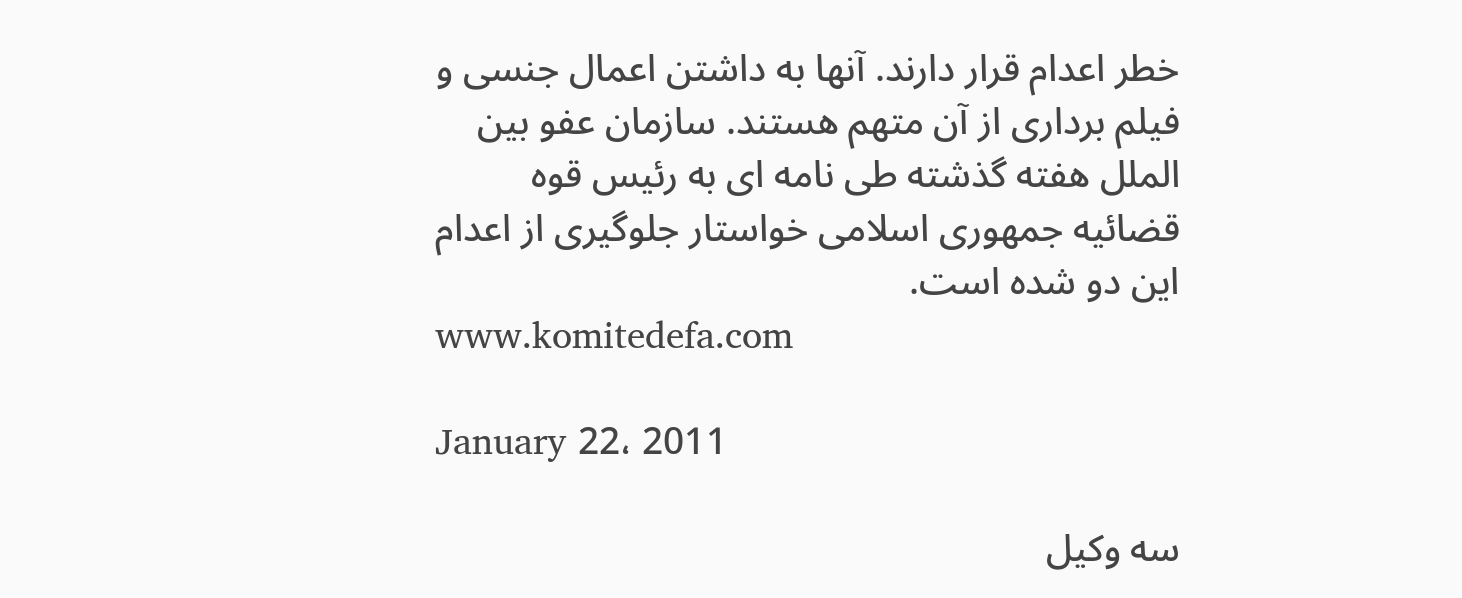خطر اعدام قرار دارند. آنها به داشتن اعمال جنسی و فیلم برداری از آن متهم هستند. سازمان عفو بین الملل هفته گذشته طی نامه ای به رئیس قوه قضائیه جمهوری اسلامی خواستار جلوگیری از اعدام این دو شده است.
www.komitedefa.com

January 22، 2011

سه وکیل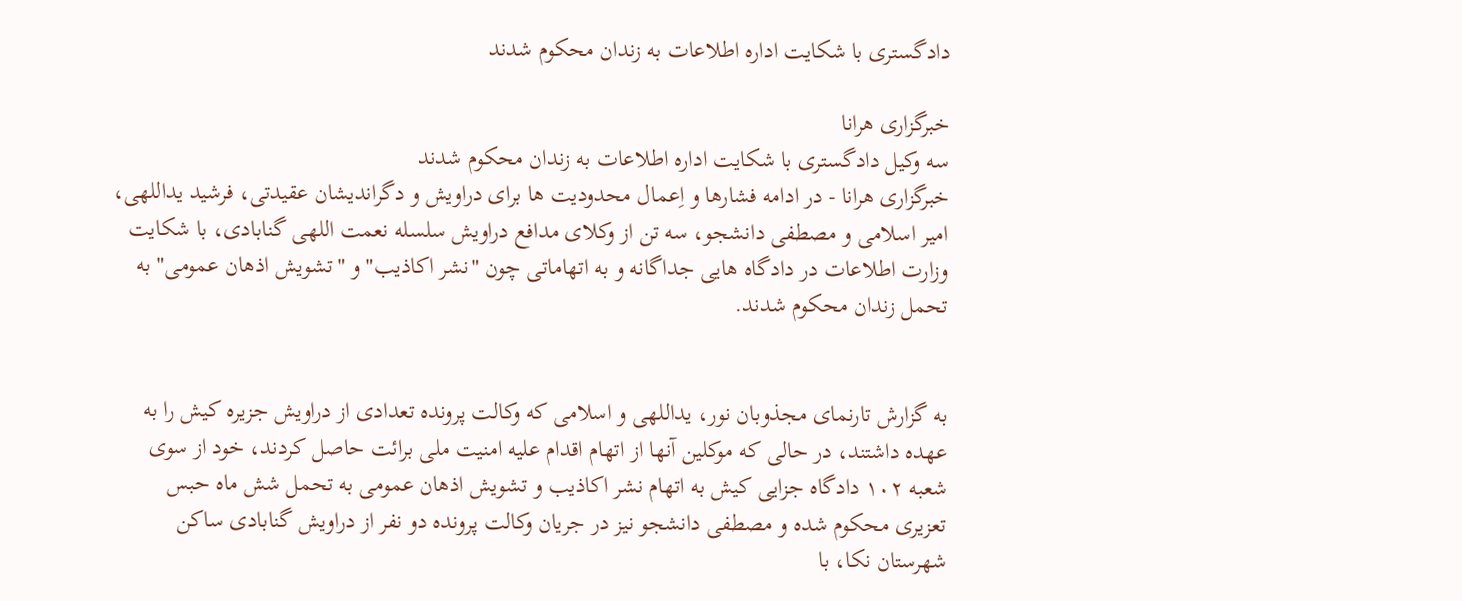دادگستری با شکایت اداره اطلاعات به زندان محکوم شدند

خبرگزاری هرانا
سه وکیل دادگستری با شکایت اداره اطلاعات به زندان محکوم شدند
خبرگزاری هرانا - در ادامه فشارها و اِعمال محدودیت ها برای دراویش و دگراندیشان عقیدتی، فرشید یداللهی، امیر اسلامی و مصطفی دانشجو، سه تن از وکلای مدافع دراویش سلسله نعمت اللهی گنابادی، با شکایت وزارت اطلاعات در دادگاه هایی جداگانه و به اتهاماتی چون "نشر اکاذیب" و "تشویش اذهان عمومی" به تحمل زندان محکوم شدند.


به گزارش تارنمای مجذوبان نور، یداللهی و اسلامی که وکالت پرونده تعدادی از دراویش جزیره کیش را به عهده داشتند، در حالی که موکلین آنها از اتهام اقدام علیه امنیت ملی برائت حاصل کردند، خود از سوی شعبه ۱۰٢ دادگاه جزایی کیش به اتهام نشر اکاذیب و تشویش اذهان عمومی به تحمل شش ماه حبس تعزیری محکوم شده و مصطفی دانشجو نیز در جریان وکالت پرونده دو نفر از دراویش گنابادی ساکن شهرستان نکا، با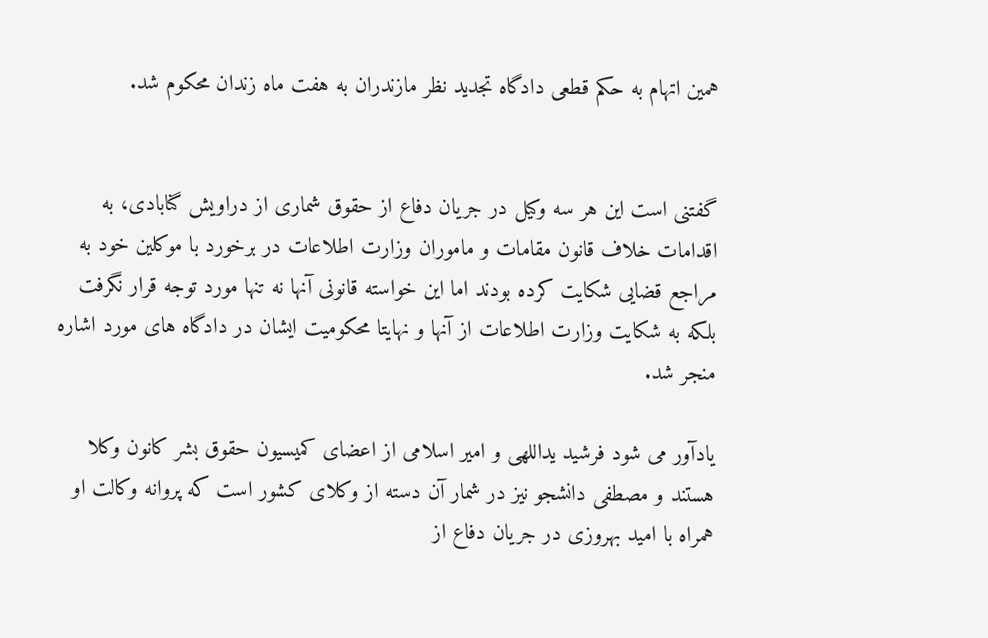همین اتهام به حکم قطعی دادگاه تجدید نظر مازندران به هفت ماه زندان محکوم شد.


گفتنی است این هر سه وکیل در جریان دفاع از حقوق شماری از دراویش گنابادی، به اقدامات خلاف قانون مقامات و ماموران وزارت اطلاعات در برخورد با موکلین خود به مراجع قضایی شکایت کرده بودند اما این خواسته قانونی آنها نه تنها مورد توجه قرار نگرفت بلکه به شکایت وزارت اطلاعات از آنها و نهایتا محکومیت ایشان در دادگاه های مورد اشاره منجر شد.

یادآور می شود فرشید یداللهی و امیر اسلامی از اعضای کمیسیون حقوق بشر کانون وکلا هستند و مصطفی دانشجو نیز در شمار آن دسته از وکلای کشور است که پروانه وکالت او همراه با امید بهروزی در جریان دفاع از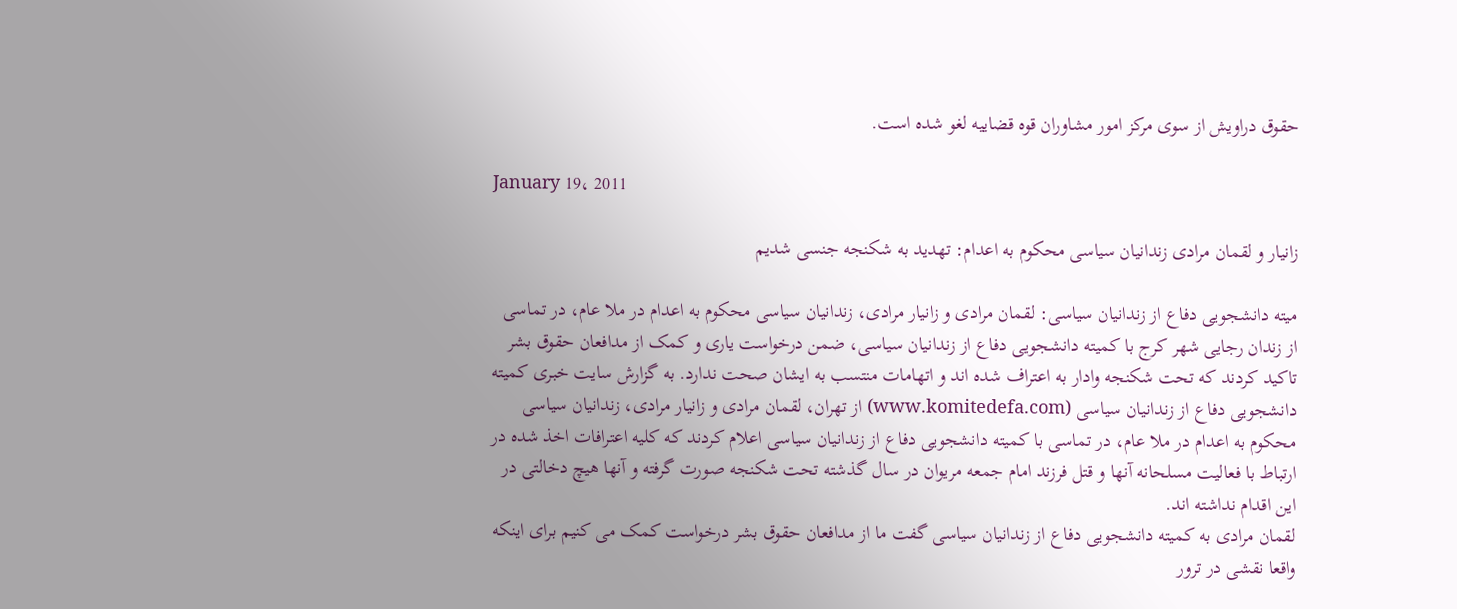حقوق دراویش از سوی مرکز امور مشاوران قوه قضاییه لغو شده است.

January 19، 2011

زانیار و لقمان مرادی زندانیان سیاسی محکوم به اعدام: تهدید به شکنجه جنسی شدیم

میته دانشجویی دفاع از زندانیان سیاسی: لقمان مرادی و زانیار مرادی، زندانیان سیاسی محکوم به اعدام در ملا عام، در تماسی از زندان رجایی شهر کرج با کمیته دانشجویی دفاع از زندانیان سیاسی، ضمن درخواست یاری و کمک از مدافعان حقوق بشر تاکید کردند که تحت شکنجه وادار به اعتراف شده اند و اتهامات منتسب به ایشان صحت ندارد. به گزارش سایت خبری کمیته دانشجویی دفاع از زندانیان سیاسی (www.komitedefa.com) از تهران، لقمان مرادی و زانیار مرادی، زندانیان سیاسی محکوم به اعدام در ملا عام، در تماسی با کمیته دانشجویی دفاع از زندانیان سیاسی اعلام کردند که کلیه اعترافات اخذ شده در ارتباط با فعالیت مسلحانه آنها و قتل فرزند امام جمعه مریوان در سال گذشته تحت شکنجه صورت گرفته و آنها هیچ دخالتی در این اقدام نداشته اند.
لقمان مرادی به کمیته دانشجویی دفاع از زندانیان سیاسی گفت ما از مدافعان حقوق بشر درخواست کمک می کنیم برای اینکه واقعا نقشی در ترور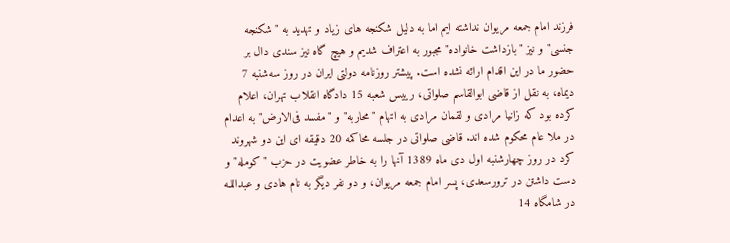فرزند امام جمعه مریوان نداشته ایم اما به دلیل شکنجه های زیاد و تهدید به "شکنجه جنسی" و نیز "بازداشت خانواده" مجبور به اعتراف شدیم و هیچ گاه نیز سندی دال بر حضور ما در این اقدام ارائه نشده است. پیشتر روزنامه دولتی ایران در روز سه‌شنبه 7 دیماه، به نقل از قاضی ابوالقاسم صلواتی، رییس شعبه 15 دادگاه انقلاب تهران، اعلام کرده بود که زانیا مرادی و لقمان مرادی به اتهام "محاربه" و "مفسد فی‌الارض" به اعدام در ملا عام محکوم شده اند. قاضی صلواتی در جلسه محاکمه 20 دقیقه ای این دو شهروند کرد در روز چهارشنبه اول دی ماه 1389 آنها را به خاطر عضویت در حزب "کومله" و دست داشتن در ترورسعدی، پسر امام جمعه مریوان، و دو نفر دیگر به نام هادی و عبداللـه در شامگاه 14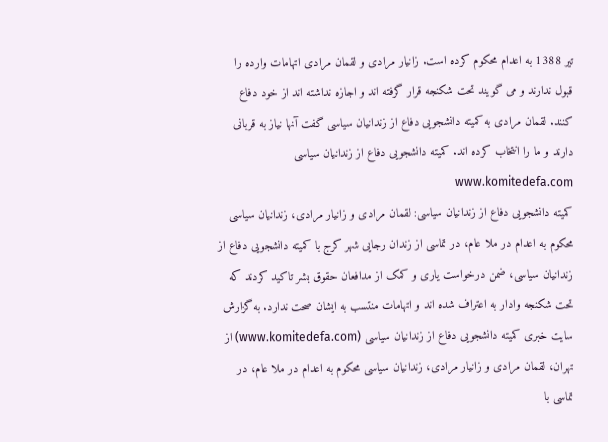تیر 1388 به اعدام محکوم کرده است. زانیار مرادی و لقمان مرادی اتهامات وارده را قبول ندارند و می گویند تحت شکنجه قرار گرفته اند و اجازه نداشته اند از خود دفاع کنند. لقمان مرادی به کمیته دانشجویی دفاع از زندانیان سیاسی گفت آنها نیاز به قربانی دارند و ما را انتخاب کرده اند. کمیته دانشجویی دفاع از زندانیان سیاسی www.komitedefa.com
کمیته دانشجویی دفاع از زندانیان سیاسی: لقمان مرادی و زانیار مرادی، زندانیان سیاسی محکوم به اعدام در ملا عام، در تماسی از زندان رجایی شهر کرج با کمیته دانشجویی دفاع از زندانیان سیاسی، ضمن درخواست یاری و کمک از مدافعان حقوق بشر تاکید کردند که تحت شکنجه وادار به اعتراف شده اند و اتهامات منتسب به ایشان صحت ندارد. به گزارش سایت خبری کمیته دانشجویی دفاع از زندانیان سیاسی (www.komitedefa.com) از تهران، لقمان مرادی و زانیار مرادی، زندانیان سیاسی محکوم به اعدام در ملا عام، در تماسی با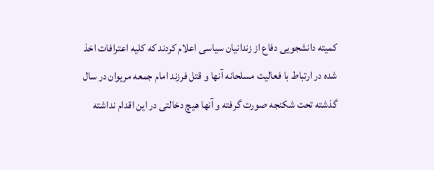کمیته دانشجویی دفاع از زندانیان سیاسی اعلام کردند که کلیه اعترافات اخذ شده در ارتباط با فعالیت مسلحانه آنها و قتل فرزند امام جمعه مریوان در سال گذشته تحت شکنجه صورت گرفته و آنها هیچ دخالتی در این اقدام نداشته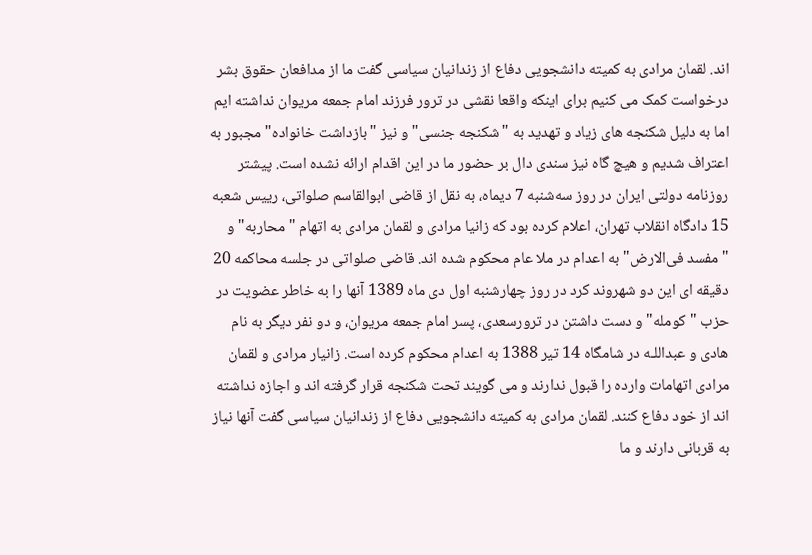اند. لقمان مرادی به کمیته دانشجویی دفاع از زندانیان سیاسی گفت ما از مدافعان حقوق بشر درخواست کمک می کنیم برای اینکه واقعا نقشی در ترور فرزند امام جمعه مریوان نداشته ایم اما به دلیل شکنجه های زیاد و تهدید به "شکنجه جنسی" و نیز "بازداشت خانواده" مجبور به اعتراف شدیم و هیچ گاه نیز سندی دال بر حضور ما در این اقدام ارائه نشده است. پیشتر روزنامه دولتی ایران در روز سه‌شنبه 7 دیماه، به نقل از قاضی ابوالقاسم صلواتی، رییس شعبه 15 دادگاه انقلاب تهران، اعلام کرده بود که زانیا مرادی و لقمان مرادی به اتهام "محاربه" و "مفسد فی‌الارض" به اعدام در ملا عام محکوم شده اند. قاضی صلواتی در جلسه محاکمه 20 دقیقه ای این دو شهروند کرد در روز چهارشنبه اول دی ماه 1389 آنها را به خاطر عضویت در حزب "کومله" و دست داشتن در ترورسعدی، پسر امام جمعه مریوان، و دو نفر دیگر به نام هادی و عبداللـه در شامگاه 14 تیر 1388 به اعدام محکوم کرده است. زانیار مرادی و لقمان مرادی اتهامات وارده را قبول ندارند و می گویند تحت شکنجه قرار گرفته اند و اجازه نداشته اند از خود دفاع کنند. لقمان مرادی به کمیته دانشجویی دفاع از زندانیان سیاسی گفت آنها نیاز به قربانی دارند و ما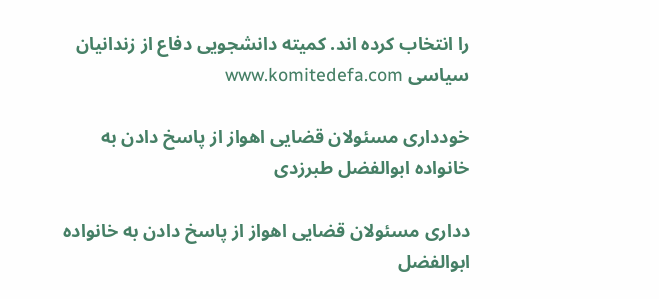را انتخاب کرده اند. کمیته دانشجویی دفاع از زندانیان سیاسی www.komitedefa.com

خودداری مسئولان قضایی اهواز از پاسخ دادن به خانواده ابوالفضل طبرزدی

دداری مسئولان قضایی اهواز از پاسخ دادن به خانواده ابوالفضل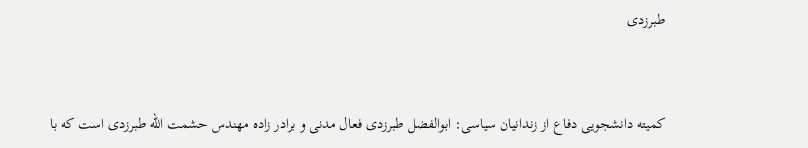طبرزدی


کمیته دانشجویی دفاع از زندانیان سیاسی: ابوالفضل طبرزدی فعال مدنی و برادر زاده مهندس حشمت الله طبرزدی است که با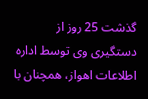گذشت 25 روز از دستگیری وی توسط اداره اطلاعات اهواز، همچنان با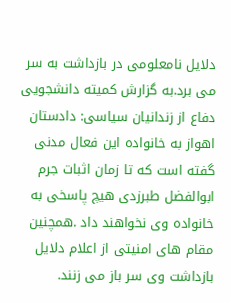دلایل نامعلومی در بازداشت به سر می برد.به گزارش کمیته دانشجویی دفاع از زندانیان سیاسی: دادستان اهواز به خانواده این فعال مدنی گفته است که تا زمان اثبات جرم ابوالفضل طبرزدی هیچ پاسخی به خانواده وی نخواهند داد .همچنین مقام های امنیتی از اعلام دلایل بازداشت وی سر باز می زنند.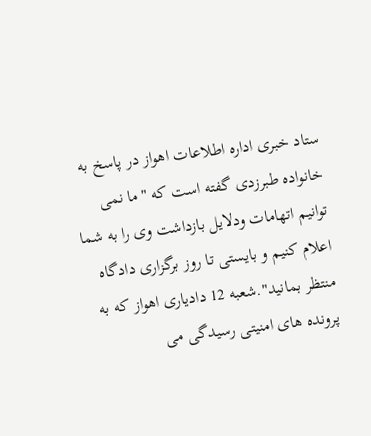ستاد خبری اداره اطلاعات اهواز در پاسخ به خانواده طبرزدی گفته است که "ما نمی توانیم اتهامات ودلایل بازداشت وی را به شما اعلام کنیم و بایستی تا روز برگزاری دادگاه منتظر بمانید".شعبه 12 دادیاری اهواز که به پرونده های امنیتی رسیدگی می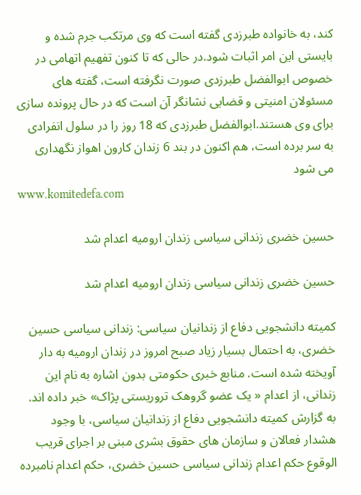کند، به خانواده طبرزدی گفته است که وی مرتکب جرم شده و بایستی این امر اثبات شود.در حالی که تا کنون تفهیم اتهامی در خصوص ابوالفضل طبرزدی صورت نگرفته است، گفته های مسئولان امنیتی و قضایی نشانگر آن است که در حال پرونده سازی برای وی هستند.ابوالفضل طبرزدی که 18 روز را در سلول انفرادی به سر برده است، هم اکنون در بند 6 زندان کارون اهواز نگهداری می شود
www.komitedefa.com

حسین خضری زندانی سیاسی زندان ارومیه اعدام شد

حسین خضری زندانی سیاسی زندان ارومیه اعدام شد

کمیته دانشجویی دفاع از زندانیان سیاسی: زندانی سیاسی حسین خضری، به احتمال بسیار زیاد صبح امروز در زندان ارومیه به دار آویخته شده است. منابع خبری حکومتی بدون اشاره به نام این زندانی، از اعدام « یک عضو گروهک تروریستی پژاک» خبر داده اند. به گزارش کمیته دانشجویی دفاع از زندانیان سیاسی، با وجود هشدار فعالان و سازمان های حقوق بشری مبنی بر اجرای قریب الوقوع حکم اعدام زندانی سیاسی حسین خضری، حکم اعدام نامبرده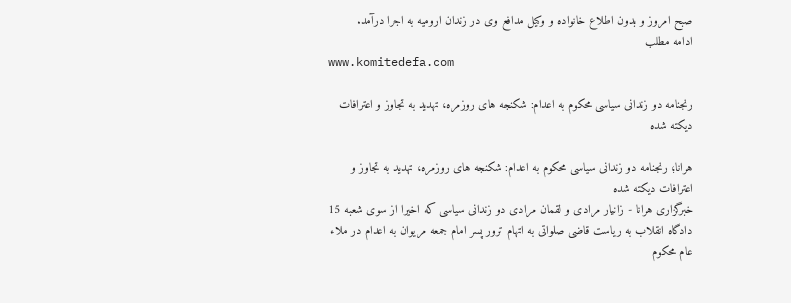صبح امروز و بدون اطلاع خانواده و وکیل مدافع وی در زندان ارومیه به اجرا درآمد.
ادامه مطلب
www.komitedefa.com

رنجنامه دو زندانی سیاسی محکوم به اعدام: شکنجه های روزمره، تهدید به تجاوز و اعترافات دیکته شده

هرانا؛ رنجنامه دو زندانی سیاسی محکوم به اعدام: شکنجه های روزمره، تهدید به تجاوز و اعترافات دیکته شده
خبرگزاری هرانا - زانیار مرادی و لقمان مرادی دو زندانی سیاسی که اخیرا از سوی شعبه 15 دادگاه انقلاب به ریاست قاضی صلواتی به اتهام ترور پسر امام جمعه مریوان به اعدام در ملاء عام محکوم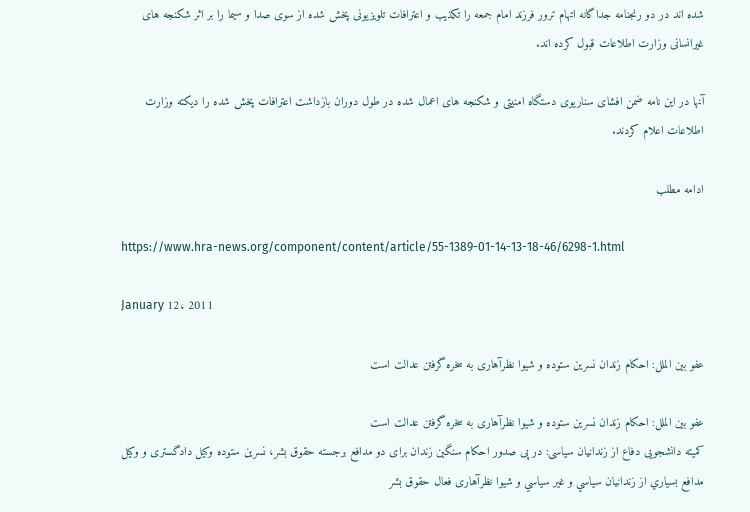شده اند در دو رنجنامه جداگانه اتهام ترور فرزند امام جمعه را تکذیب و اعترافات تلویزیونی پخش شده از سوی صدا و سیما را بر اثر شکنجه های غیرانسانی وزارت اطلاعات قبول کرده اند.

آنها در این نامه ضمن افشای سناریوی دستگاه امنیتی و شکنجه های اعمال شده در طول دوران بازداشت اعترافات پخش شده را دیکته وزارت اطلاعات اعلام کردند.

ادامه مطلب

https://www.hra-news.org/component/content/article/55-1389-01-14-13-18-46/6298-1.html

January 12، 2011

عفو بین الملل: احکام زندان نسرین ستوده و شیوا نظرآهاری به سخره گرفتن عدالت است

عفو بین الملل: احکام زندان نسرین ستوده و شیوا نظرآهاری به سخره گرفتن عدالت است
کمیته دانشجویی دفاع از زندانیان سیاسی: در پی صدور احکام سنگین زندان برای دو مدافع برجسته حقوق بشر، نسرین ستوده وکیل دادگستری و وكيل مدافع بسياري از زندانيان سياسي و غير سياسي و شیوا نظرآهاری فعال حقوق بشر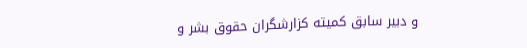و دبیر سابق کمیته کزارشگران حقوق بشر و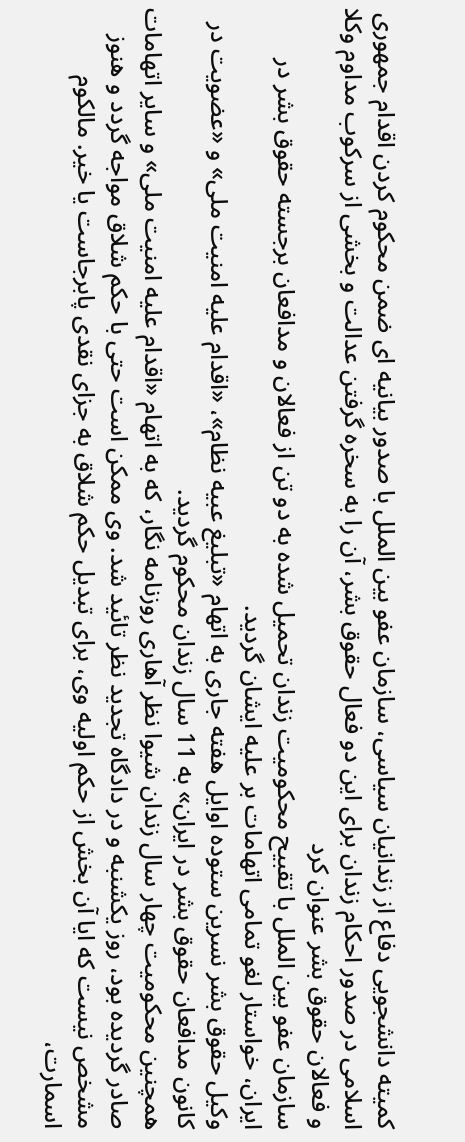کمیته دانشجویی دفاع از زندانیان سیاسی، سازمان عفو بین الملل با صدور بیانیه ای ضمن محکوم کردن اقدام جمهوری اسلامی در صدور احکام زندان برای این دو فعال حقوق بشر، آن را به سخره گرفتن عدالت و بخشی از سرکوب مداوم وکلا و فعالان حقوق بشر عنوان کرد
سازمان عفو بین الملل با تقبیح محکومیت زندان تحمیل شده به دو تن از فعالان و مدافعان برجسته حقوق بشر در ایران، خواستار لغو تمامی اتهامات بر علیه ایشان گردید.
وکیل حقوق بشر نسرین ستوده اوایل هفته جاری به اتهام «تبلیغ عبیه نظام»، «اقدام علیه امنیت ملی» و «عضویت در کانون مدافعان حقوق بشر در ایران» به 11 سال زندان محکوم گردید.
همچنین محکومیت چهار سال زندان شیوا نظر آهاری روزنامه نگار، که به اتهام «اقدام علیه امنیت ملی» و سایر اتهامات صادر گردیده بود، روز یکشنبه و در دادگاه تجدید نظر تائید شد. وی ممکن است حتی با حکم شلاق مواجه گردد و هنوز مشخص نیست که ایا آن بخش از حکم اولیه وی، برای تبدیل حکم شلاق به جزای نقدی پابرجاست یا خیر. مالکوم اسمارت،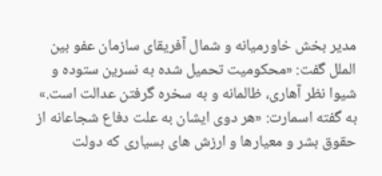مدیر بخش خاورمیانه و شمال آفریقای سازمان عفو بین الملل گفت: «محکومیت تحمیل شده به نسرین ستوده و شیوا نظر آهاری، ظالمانه و به سخره گرفتن عدالت است.»
به گفته اسمارت: «هر دوی ایشان به علت دفاع شجاعانه از حقوق بشر و معیارها و ارزش های بسیاری که دولت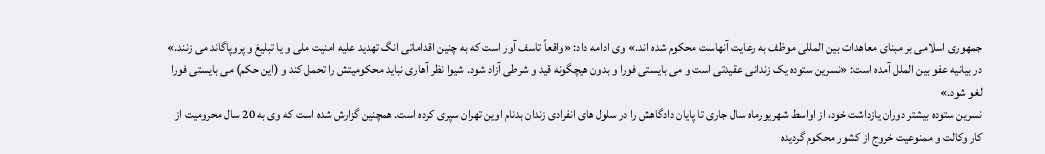جمهوری اسلامی بر مبنای معاهدات بین المللی موظف به رعایت آنهاست محکوم شده اند.» وی ادامه داد: «واقعاً تاسف آور است که به چنین اقداماتی انگ تهدید علیه امنیت ملی و یا تبلیغ و پروپاگاند می زنند.» در بیانیه عفو بین الملل آمده است: «نسرین ستوده یک زندانی عقیدتی است و می بایستی فورا و بدون هیچگونه قید و شرطی آزاد شود. شیوا نظر آهاری نباید محکومیتش را تحمل کند و (این حکم) می بایستی فورا لغو شود.»
نسرین ستوده بیشتر دوران یازداشت خود، از اواسط شهریورماه سال جاری تا پایان دادگاهش را در سلول های انفرادی زندان بدنام اوین تهران سپری کرده است. همچنین گزارش شده است که وی به 20 سال محرومیت از کار وکالت و ممنوعیت خروج از کشور محکوم گردیده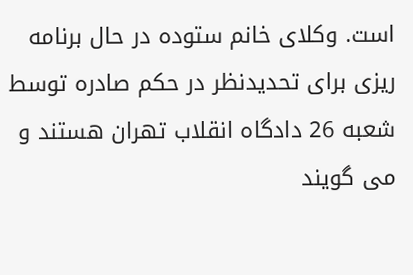است. وکلای خانم ستوده در حال برنامه ریزی برای تحدیدنظر در حکم صادره توسط شعبه 26 دادگاه انقلاب تهران هستند و می گویند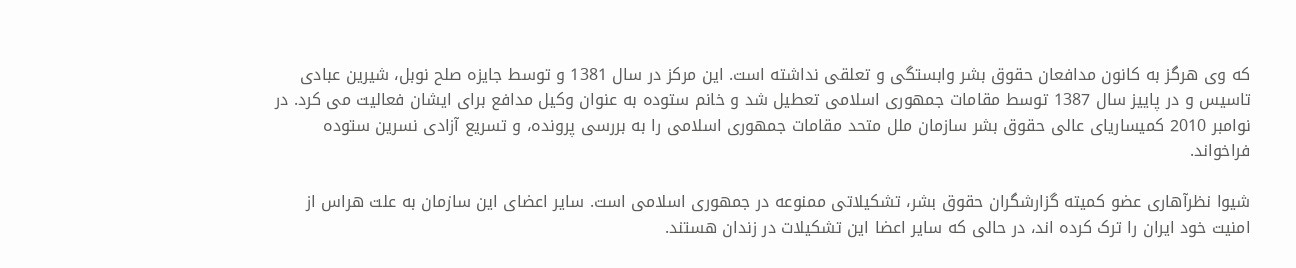که وی هرگز به کانون مدافعان حقوق بشر وابستگی و تعلقی نداشته است. این مرکز در سال 1381 و توسط جایزه صلح نوبل، شیرین عبادی تاسیس و در پاییز سال 1387 توسط مقامات جمهوری اسلامی تعطیل شد و خانم ستوده به عنوان وکیل مدافع برای ایشان فعالیت می کرد. در نوامبر 2010 کمیساریای عالی حقوق بشر سازمان ملل متحد مقامات جمهوری اسلامی را به بررسی پرونده، و تسریع آزادی نسرین ستوده فراخواند.

شیوا نظرآهاری عضو کمیته گزارشگران حقوق بشر، تشکیلاتی ممنوعه در جمهوری اسلامی است. سایر اعضای این سازمان به علت هراس از امنیت خود ایران را ترک کرده اند، در حالی که سایر اعضا این تشکیلات در زندان هستند.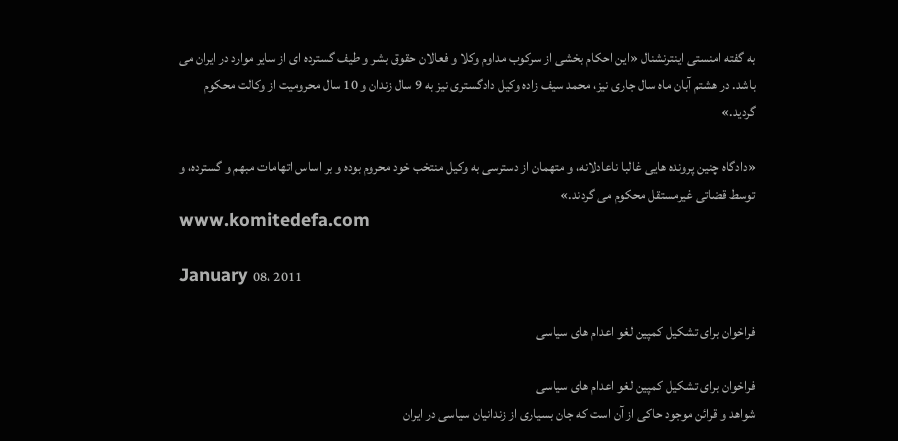به گفته امنستی اینترنشنال «این احکام بخشی از سرکوب مداوم وکلا و فعالان حقوق بشر و طیف گسترده ای از سایر موارد در ایران می باشد. در هشتم آبان ماه سال جاری نیز، محمد سیف زاده وکیل دادگستری نیز به 9 سال زندان و 10 سال محرومیت از وکالت محکوم گردید.»

«دادگاه چنین پرونده هایی غالبا ناعادلانه، و متهمان از دسترسی به وکیل منتخب خود محروم بوده و بر اساس اتهامات مبهم و گسترده، و توسط قضاتی غیرمستقل محکوم می گردند.»
www.komitedefa.com

January 08، 2011

فراخوان برای تشکیل کمپین لغو اعدام های سیاسی

فراخوان برای تشکیل کمپین لغو اعدام های سیاسی
شواهد و قرائن موجود حاکی از آن است که جان بسیاری از زندانیان سیاسی در ایران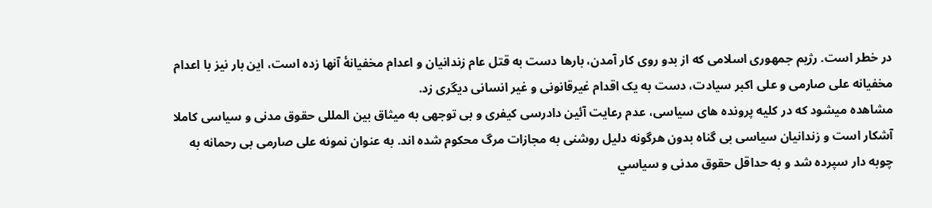در خطر است. رژیم جمهوری اسلامی که از بدو روی کار آمدن، بارها دست به قتل عام زندانیان و اعدام مخفیانۀ آنها زده است، این بار نیز با اعدام مخفیانه علی صارمی و علی اکبر سیادت، دست به یک اقدام غیرقانونی و غیر انسانی دیگری زد.
مشاهده میشود که در کلیه پرونده های سیاسی، عدم رعایت آئین دادرسی کیفری و بی توجهی به میثاق بین المللی حقوق مدنی و سیاسی کاملا آشکار است و زندانیان سیاسی بی گناه بدون هرگونه دلیل روشنی به مجازات مرگ محکوم شده اند. به عنوان نمونه علی صارمی بی رحمانه به چوبه دار سپرده شد و به حداقل حقوق مدنی و سیاسي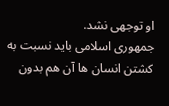او توجهی نشد.
جمهوری اسلامی باید نسبت به کشتن انسان ها آن هم بدون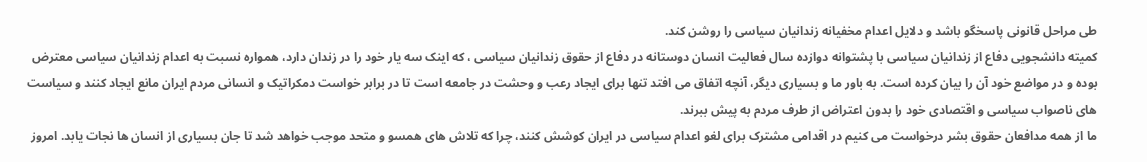طی مراحل قانونی پاسخگو باشد و دلایل اعدام مخفیانه زندانیان سیاسی را روشن کند.
کمیته دانشجویی دفاع از زندانیان سیاسی با پشتوانه دوازده سال فعالیت انسان دوستانه در دفاع از حقوق زندانیان سیاسی ، که اینک سه یار خود را در زندان دارد، همواره نسبت به اعدام زندانیان سیاسی معترض بوده و در مواضع خود آن را بیان کرده است. به باور ما و بسیاری دیگر، آنچه اتفاق می افتد تنها برای ایجاد رعب و وحشت در جامعه است تا در برابر خواست دمکراتیک و انسانی مردم ایران مانع ایجاد کنند و سیاست های ناصواب سیاسی و اقتصادی خود را بدون اعتراض از طرف مردم به پیش ببرند.
ما از همه مدافعان حقوق بشر درخواست می کنیم در اقدامی مشترک برای لغو اعدام سیاسی در ایران کوشش کنند، چرا که تلاش های همسو و متحد موجب خواهد شد تا جان بسیاری از انسان ها نجات یابد. امروز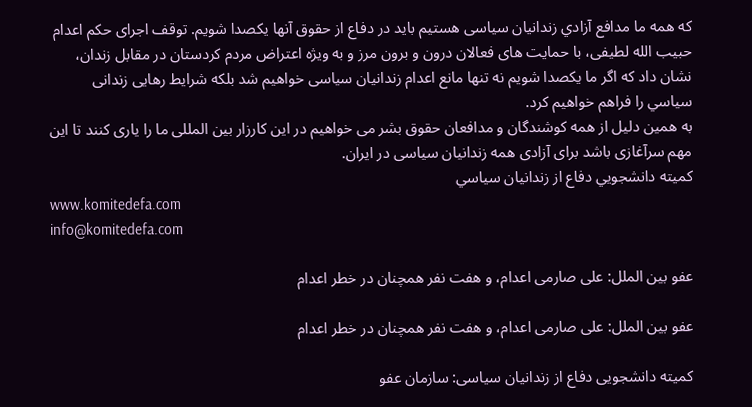که همه ما مدافع آزادي زندانیان سیاسی هستیم باید در دفاع از حقوق آنها یکصدا شویم. توقف اجرای حکم اعدام حبیب الله لطیفی، با حمایت های فعالان درون و برون مرز و به ویژه اعتراض مردم کردستان در مقابل زندان، نشان داد که اگر ما یکصدا شويم نه تنها مانع اعدام زندانيان سیاسی خواهيم شد بلکه شرایط رهایی زندانی سیاسي را فراهم خواهیم کرد.
به همین دلیل از همه کوشندگان و مدافعان حقوق بشر می خواهيم در این کارزار بین المللی ما را یاری کنند تا این مهم سرآغازی باشد برای آزادی همه زندانیان سیاسی در ایران.
کمیته دانشجویي دفاع از زندانیان سیاسي
www.komitedefa.com
info@komitedefa.com

عفو بین الملل: علی صارمی اعدام، و هفت نفر همچنان در خطر اعدام

عفو بین الملل: علی صارمی اعدام، و هفت نفر همچنان در خطر اعدام

کمیته دانشجویی دفاع از زندانیان سیاسی: سازمان عفو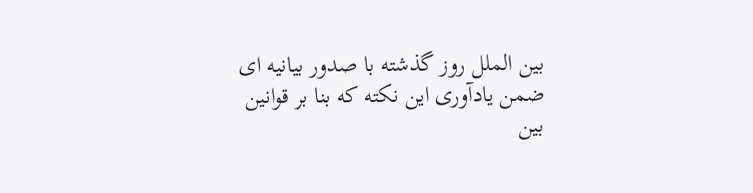بین الملل روز گذشته با صدور بیانیه ای ضمن یادآوری این نکته که بنا بر قوانین بین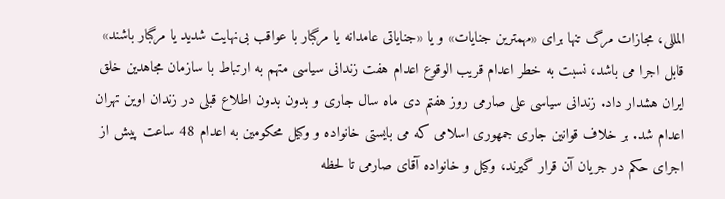المللی، مجازات مرگ تنها برای «مهمترین جنایات» و یا «جنایاتی عامدانه یا مرگبار با عواقب بی‌نهایت شدید یا مرگبار باشند» قابل اجرا می باشد، نسبت به خطر اعدام قریب الوقوع اعدام هفت زندانی سیاسی متهم به ارتباط با سازمان مجاهدین خلق ایران هشدار داد. زندانی سیاسی علی صارمی روز هفتم دی ماه سال جاری و بدون بدون اطلاع قبلی در زندان اوین تهران اعدام شد. بر خلاف قوانین جاری جمهوری اسلامی که می بایستی خانواده و وکیل محکومین به اعدام 48 ساعت پیش از اجرای حکم در جریان آن قرار گیرند، وکیل و خانواده آقای صارمی تا لحظه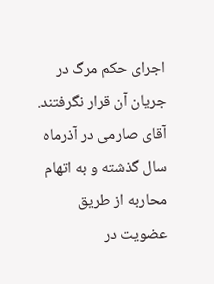اجرای حکم مرگ در جریان آن قرار نگرفتند. آقای صارمی در آذرماه سال گذشته و به اتهام محاربه از طریق عضویت در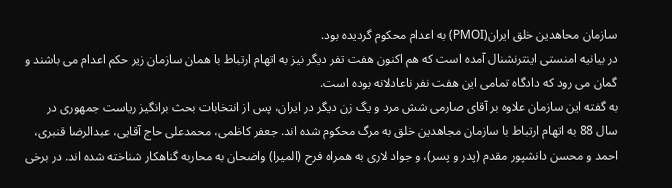سازمان محاهدین خلق ایران(PMOI) به اعدام محکوم گردیده بود.
در بیانیه امنستی اینترنشنال آمده است که هم اکنون هفت تفر دیگر نیز به اتهام ارتباط با همان سازمان زیر حکم اعدام می باشند و گمان می رود که دادگاه تمامی این هفت نفر ناعادلانه بوده است.
به گفته این سازمان علاوه بر آقای صارمی شش مرد و یگ زن دیگر در ایران، پس از انتخابات بحث برانگیز ریاست جمهوری در سال 88 به اتهام ارتباط با سازمان مجاهدین خلق به مرگ محکوم شده اند. جعفر کاظمی، محمدعلی حاج آقایی، عبدالرضا قنبری، احمد و محسن دانشپور مقدم (پدر و پسر)، و جواد لاری به همراه فرح (المیرا) واضحان به محاربه گناهکار شناخته شده اند. در برخی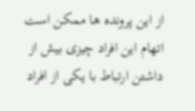از این پرونده ها ممکن است اتهام این افراد چیزی بیش از داشتن ارتباط با یکی از افراد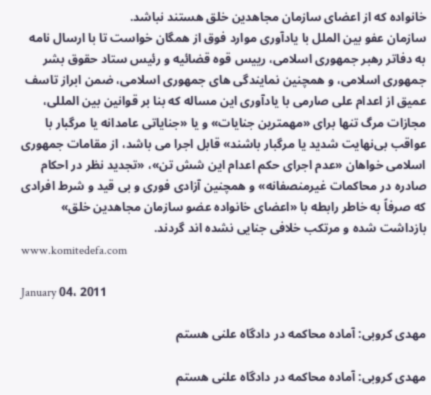خانواده که از اعضای سازمان مجاهدین خلق هستند نباشد.
سازمان عفو بین الملل با یادآوری موارد فوق از همگان خواست تا با ارسال نامه به دفاتر رهبر جمهوری اسلامی، رییس قوه قضائیه و رئیس ستاد حقوق بشر جمهوری اسلامی، و همچنین نمایندگی های جمهوری اسلامی، ضمن ابراز تاسف عمیق از اعدام علی صارمی با یادآوری این مساله که بنا بر قوانین بین المللی، مجازات مرگ تنها برای «مهمترین جنایات» و یا «جنایاتی عامدانه یا مرگبار با عواقب بی‌نهایت شدید یا مرگبار باشند» قابل اجرا می باشد، از مقامات جمهوری اسلامی خواهان «عدم اجرای حکم اعدام این شش تن»، «تجدید نظر در احکام صادره در محاکمات غیرمنصفانه» و همچنین آزادی فوری و بی قید و شرط افرادی که صرفاً به خاطر رابطه با «اعضای خانواده عضو سازمان مجاهدین خلق» بازداشت شده و مرتکب خلافی جنایی نشده اند گردند.
www.komitedefa.com

January 04، 2011

مهدی کروبی: آماده محاکمه در دادگاه علنی هستم

مهدی کروبی: آماده محاکمه در دادگاه علنی هستم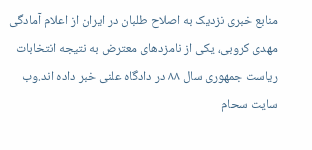منابع خبری نزدیک به اصلاح طلبان در ایران از اعلام آمادگی مهدی کروبی، یکی از نامزدهای معترض به نتیجه انتخابات ریاست جمهوری سال ۸۸ در دادگاه علنی خبر داده اند.وب سایت سحام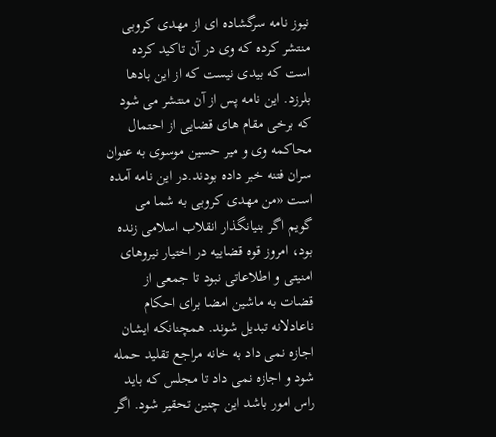نیوز نامه سرگشاده ای از مهدی کروبی منتشر کرده که وی در آن تاکید کرده است که بیدی نیست که از این بادها بلرزد. این نامه پس از آن منتشر می شود که برخی مقام های قضایی از احتمال محاکمه وی و میر حسین موسوی به عنوان سران فتنه خبر داده بودند.در این نامه آمده است «من مهدی کروبی به شما می گویم اگر بنیانگذار انقلاب اسلامی زنده بود، امروز قوه قضاییه در اختیار نیروهای امنیتی و اطلاعاتی نبود تا جمعی از قضات به ماشین امضا برای احکام ناعادلانه تبدیل شوند. همچنانکه ایشان اجازه نمی داد به خانه مراجع تقلید حمله شود و اجازه نمی داد تا مجلس که باید راس امور باشد این چنین تحقیر شود. اگر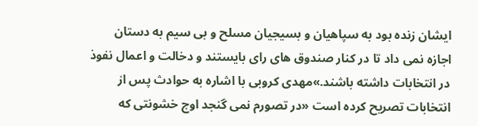ایشان زنده بود به سپاهیان و بسیجیان مسلح و بی سیم به دستان اجازه نمی داد تا در کنار صندوق های رای بایستند و دخالت و اعمال نفوذ در انتخابات داشته باشند.»مهدی کروبی با اشاره به حوادث پس از انتخابات تصریح کرده است «در تصورم نمی گنجد اوج خشونتی که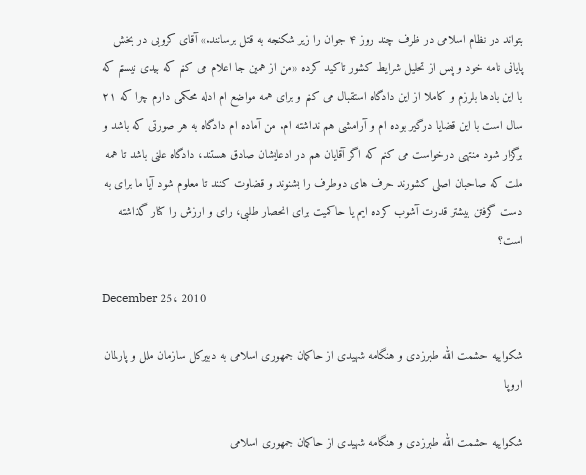بتواند در نظام اسلامی در ظرف چند روز ۴ جوان را زیر شکنجه به قتل برسانند.» آقای کروبی در بخش پایانی نامه خود و پس از تحلیل شرایط کشور تاکید کرده «من از همین جا اعلام می کنم که بیدی نیستم که با این بادها بلرزم و کاملا از این دادگاه استقبال می کنم و برای همه مواضع ام ادله محکمی دارم چرا که ۲۱ سال است با این قضایا درگیر بوده ام و آرامشی هم نداشته ام. من آماده ام دادگاه به هر صورتی که باشد و برگزار شود منتهی درخواست می کنم که اگر آقایان هم در ادعایشان صادق هستند، دادگاه علنی باشد تا همه ملت که صاحبان اصلی کشورند حرف های دوطرف را بشنوند و قضاوت کنند تا معلوم شود آیا ما برای به دست گرفتن بیشتر قدرت آشوب کرده ایم یا حاکمیت برای انحصار طلبی، رای و ارزش را کنار گذاشته است؟

December 25، 2010

شکواییه حشمت الله طبرزدی و هنگامه شهیدی از حاکمان جمهوری اسلامی به دبیرکل سازمان ملل و پارلمان اروپا

شکواییه حشمت الله طبرزدی و هنگامه شهیدی از حاکمان جمهوری اسلامی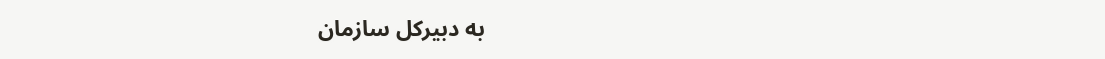به دبیرکل سازمان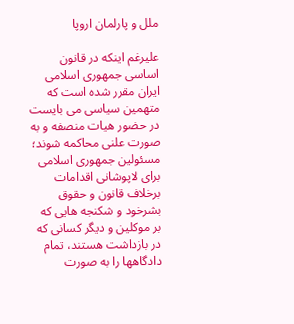ملل و پارلمان اروپا

علیرغم اینکه در قانون اساسی جمهوری اسلامی ایران مقرر شده است که متهمین سیاسی می بایست در حضور هیات منصفه و به صورت علنی محاکمه شوند؛ مسئولین جمهوری اسلامی برای لاپوشانی اقدامات برخلاف قانون و حقوق بشرخود و شکنجه هایی که بر موکلین و دیگر کسانی که در بازداشت هستند، تمام دادگاهها را به صورت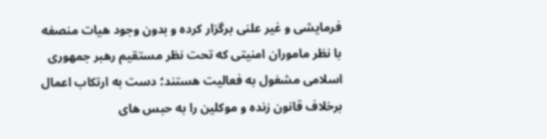فرمایشی و غیر علنی برگزار کرده و بدون وجود هیات منصفه با نظر ماموران امنیتی که تحت نظر مستقیم رهبر جمهوری اسلامی مشغول به فعالیت هستند؛ دست به ارتکاب اعمال برخلاف قانون زنده و موکلین را به حبس های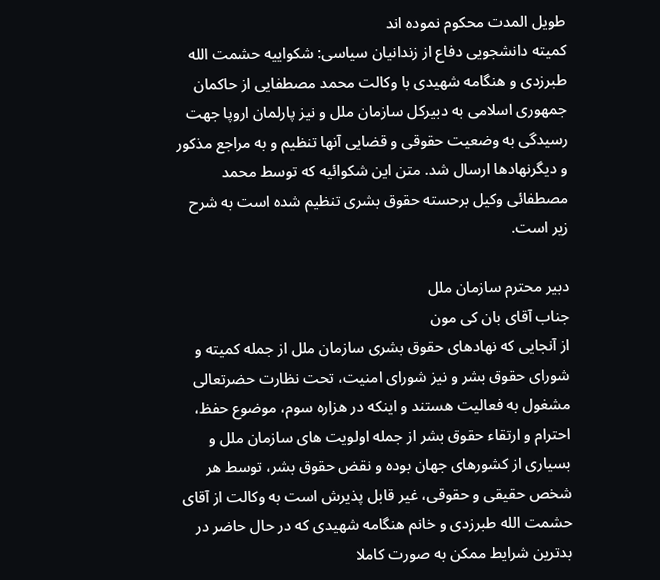طویل المدت محکوم نموده اند
کمیته دانشجویی دفاع از زندانیان سیاسی: شکواییه حشمت الله طبرزدی و هنگامه شهیدی با وکالت محمد مصطفایی از حاکمان جمهوری اسلامی به دبیرکل سازمان ملل و نیز پارلمان اروپا جهت رسیدگی به وضعیت حقوقی و قضایی آنها تنظیم و به مراجع مذکور و دیگرنهادها ارسال شد. متن این شکوائیه که توسط محمد مصطفائی وکیل برحسته حقوق بشری تنظیم شده است به شرح زیر است.

دبیر محترم سازمان ملل
جناب آقای بان کی مون
از آنجایی که نهادهای حقوق بشری سازمان ملل از جمله کمیته و شورای حقوق بشر و نیز شورای امنیت، تحت نظارت حضرتعالی مشغول به فعالیت هستند و اینکه در هزاره سوم، موضوع حفظ، احترام و ارتقاء حقوق بشر از جمله اولویت های سازمان ملل و بسیاری از کشورهای جهان بوده و نقض حقوق بشر، توسط هر شخص حقیقی و حقوقی، غیر قابل پذیرش است به وکالت از آقای حشمت الله طبرزدی و خانم هنگامه شهیدی که در حال حاضر در بدترین شرایط ممکن به صورت کاملا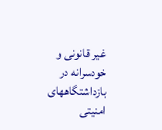غیر قانونی و خودسرانه در بازداشتگاههای امنیتی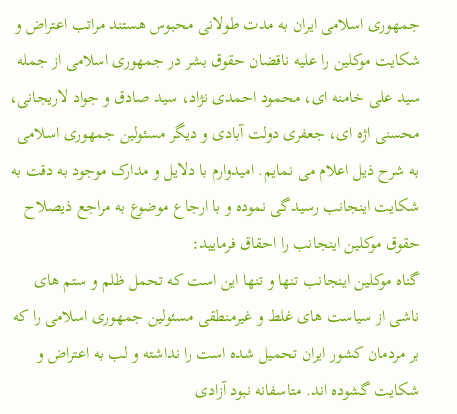جمهوری اسلامی ایران به مدت طولانی محبوس هستند مراتب اعتراض و شکایت موکلین را علیه ناقضان حقوق بشر در جمهوری اسلامی از جمله سید علی خامنه ای، محمود احمدی نژاد، سید صادق و جواد لاریجانی، محسنی اژه ای، جعفری دولت آبادی و دیگر مسئولین جمهوری اسلامی به شرح ذیل اعلام می نمایم. امیدوارم با دلایل و مدارک موجود به دقت به شکایت اینجانب رسیدگی نموده و با ارجاع موضوع به مراجع ذیصلاح حقوق موکلین اینجانب را احقاق فرمایید:
گناه موکلین اینجانب تنها و تنها این است که تحمل ظلم و ستم های ناشی از سیاست های غلط و غیرمنطقی مسئولین جمهوری اسلامی را که بر مردمان کشور ایران تحمیل شده است را نداشته و لب به اعتراض و شکایت گشوده اند. متاسفانه نبود آزادی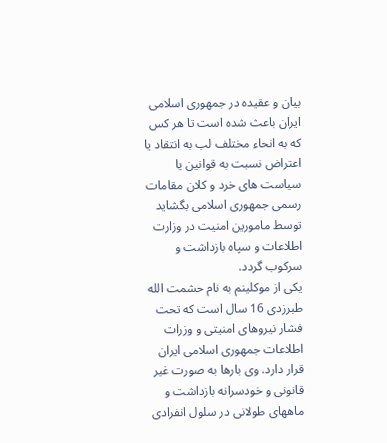بیان و عقیده در جمهوری اسلامی ایران باعث شده است تا هر کس که به انحاء مختلف لب به انتقاد یا اعتراض نسبت به قوانین یا سیاست های خرد و کلان مقامات رسمی جمهوری اسلامی بگشاید توسط مامورین امنیت در وزارت اطلاعات و سپاه بازداشت و سرکوب گردد.
یکی از موکلینم به نام حشمت الله طبرزدی 16 سال است که تحت فشار نیروهای امنیتی و وزرات اطلاعات جمهوری اسلامی ایران قرار دارد. وی بارها به صورت غیر قانونی و خودسرانه بازداشت و ماههای طولانی در سلول انفرادی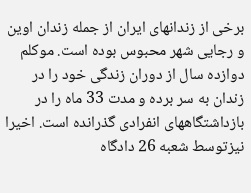برخی از زندانهای ایران از جمله زندان اوین و رجایی شهر محبوس بوده است. موکلم دوازده سال از دوران زندگی خود را در زندان به سر برده و مدت 33 ماه را در بازداشتگاههای انفرادی گذرانده است. اخیرا نیزتوسط شعبه 26 دادگاه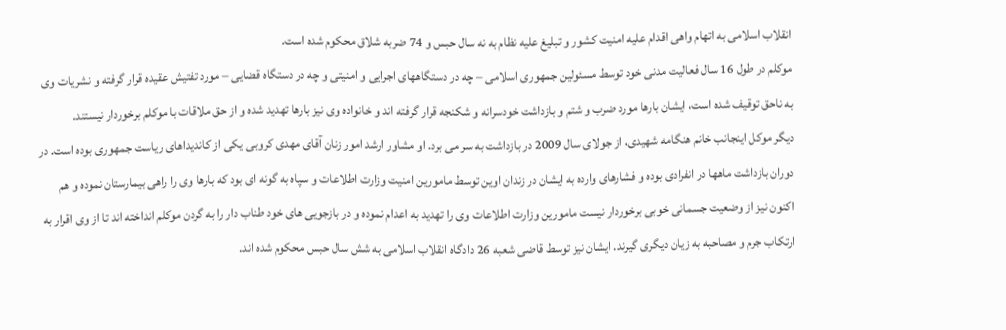انقلاب اسلامی به اتهام واهی اقدام علیه امنیت کشور و تبلیغ علیه نظام به نه سال حبس و 74 ضربه شلاق محکوم شده است.
موکلم در طول 16 سال فعالیت مدنی خود توسط مسئولین جمهوری اسلامی – چه در دستگاههای اجرایی و امنیتی و چه در دستگاه قضایی – مورد تفتیش عقیده قرار گرفته و نشریات وی به ناحق توقیف شده است، ایشان بارها مورد ضرب و شتم و بازداشت خودسرانه و شکنجه قرار گرفته اند و خانواده وی نیز بارها تهدید شده و از حق ملاقات با موکلم برخوردار نیستند.
دیگر موکل اینجانب خانم هنگامه شهیدی، از جولای سال 2009 در بازداشت به سر می برد. او مشاور ارشد امور زنان آقای مهدی کروبی یکی از کاندیداهای ریاست جمهوری بوده است. در دوران بازداشت ماهها در انفرادی بوده و فشارهای وارده به ایشان در زندان اوین توسط مامورین امنیت وزارت اطلاعات و سپاه به گونه ای بود که بارها وی را راهی بیمارستان نموده و هم اکنون نیز از وضعیت جسمانی خوبی برخوردار نیست مامورین وزارت اطلاعات وی را تهدید به اعدام نموده و در بازجویی های خود طناب دار را به گردن موکلم انداخته اند تا از وی اقرار به ارتکاب جرم و مصاحبه به زیان دیگری گیرند. ایشان نیز توسط قاضی شعبه 26 دادگاه انقلاب اسلامی به شش سال حبس محکوم شده اند.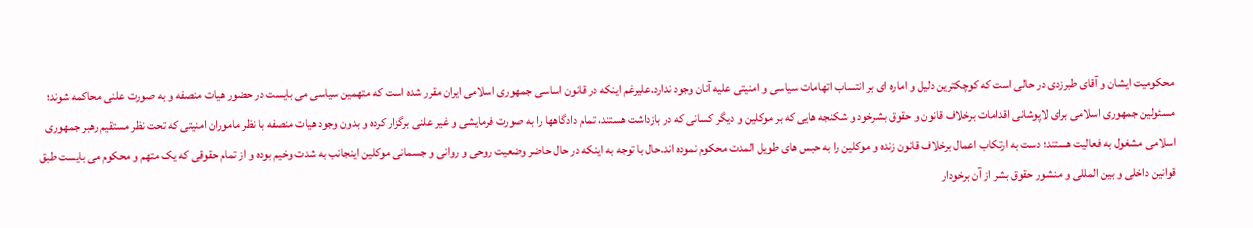محکومیت ایشان و آقای طبرزدی در حالی است که کوچکترین دلیل و اماره ای بر انتساب اتهامات سیاسی و امنیتی علیه آنان وجود ندارد.علیرغم اینکه در قانون اساسی جمهوری اسلامی ایران مقرر شده است که متهمین سیاسی می بایست در حضور هیات منصفه و به صورت علنی محاکمه شوند؛ مسئولین جمهوری اسلامی برای لاپوشانی اقدامات برخلاف قانون و حقوق بشرخود و شکنجه هایی که بر موکلین و دیگر کسانی که در بازداشت هستند، تمام دادگاهها را به صورت فرمایشی و غیر علنی برگزار کرده و بدون وجود هیات منصفه با نظر ماموران امنیتی که تحت نظر مستقیم رهبر جمهوری اسلامی مشغول به فعالیت هستند؛ دست به ارتکاب اعمال برخلاف قانون زنده و موکلین را به حبس های طویل المدت محکوم نموده اند.حال با توجه به اینکه در حال حاضر وضعیت روحی و روانی و جسمانی موکلین اینجانب به شدت وخیم بوده و از تمام حقوقی که یک متهم و محکوم می بایست طبق قوانین داخلی و بین المللی و منشور حقوق بشر از آن برخودار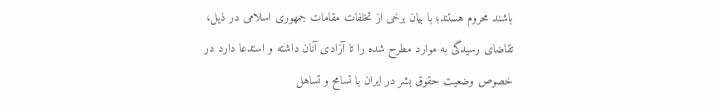باشند محروم هستند؛ با بیان برخی از تخلفات مقامات جمهوری اسلامی در ذیل، تقاضای رسیدگی به موارد مطرح شده را تا آزادی آنان داشته و استدعا دارد در خصوص وضعیت حقوق بشر در ایران با تسامح و تساهل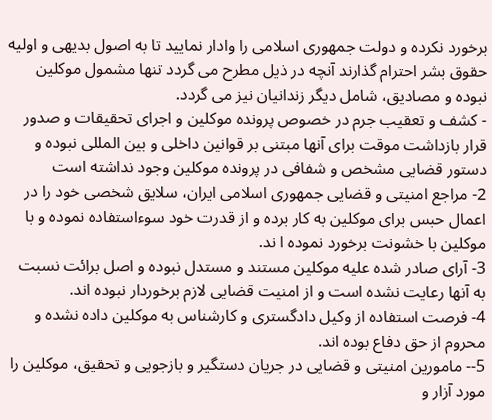برخورد نکرده و دولت جمهوری اسلامی را وادار نمایید تا به اصول بدیهی و اولیه حقوق بشر احترام گذارند آنچه در ذیل مطرح می گردد تنها مشمول موکلین نبوده و مصادیق، شامل دیگر زندانیان نیز می گردد.
- کشف و تعقیب جرم در خصوص پرونده موکلین و اجرای تحقیقات و صدور قرار بازداشت موقت برای آنها مبتنی بر قوانین داخلی و بین المللی نبوده و دستور قضایی مشخص و شفافی در پرونده موکلین وجود نداشته است
2- مراجع امنیتی و قضایی جمهوری اسلامی ایران، سلایق شخصی خود را در اعمال حبس برای موکلین به کار برده و از قدرت خود سوءاستفاده نموده و با موکلین با خشونت برخورد نموده ا ند.
3- آرای صادر شده علیه موکلین مستند و مستدل نبوده و اصل برائت نسبت به آنها رعایت نشده است و از امنیت قضایی لازم برخوردار نبوده اند.
4- فرصت استفاده از وکیل دادگستری و کارشناس به موکلین داده نشده و محروم از حق دفاع بوده اند.
5-- مامورین امنیتی و قضایی در جریان دستگیر و بازجویی و تحقیق، موکلین را مورد آزار و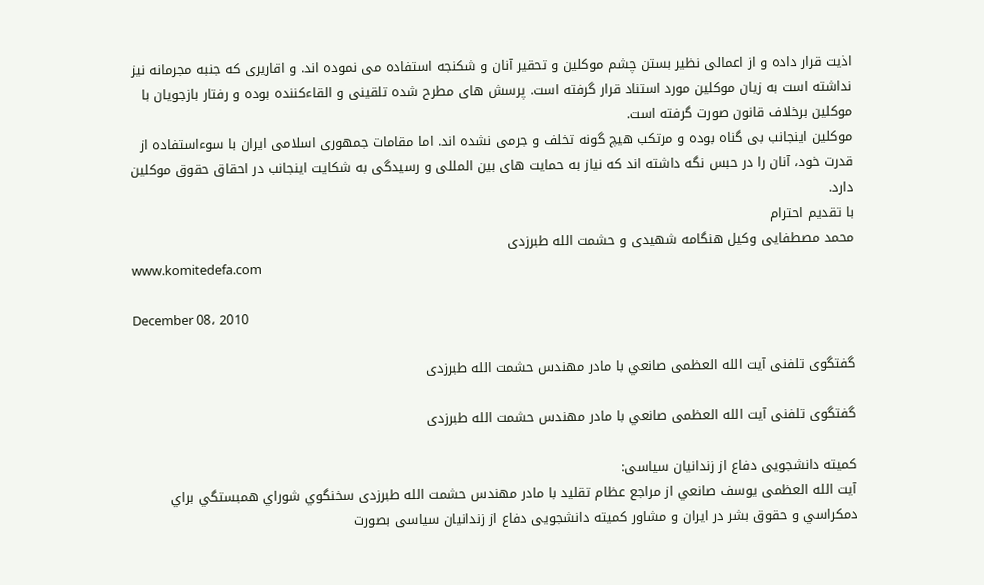اذیت قرار داده و از اعمالی نظیر بستن چشم موکلین و تحقیر آنان و شکنجه استفاده می نموده اند. و اقاریری که جنبه مجرمانه نیز نداشته است به زیان موکلین مورد استناد قرار گرفته است. پرسش های مطرح شده تلقینی و القاءکننده بوده و رفتار بازجویان با موکلین برخلاف قانون صورت گرفته است.
موکلین اینجانب بی گناه بوده و مرتکب هیچ گونه تخلف و جرمی نشده اند. اما مقامات جمهوری اسلامی ایران با سوءاستفاده از قدرت خود، آنان را در حبس نگه داشته اند که نیاز به حمایت های بین المللی و رسیدگی به شکایت اینجانب در احقاق حقوق موکلین دارد.
با تقدیم احترام
محمد مصطفایی وکیل هنگامه شهیدی و حشمت الله طبرزدی
www.komitedefa.com

December 08، 2010

گفتگوی تلفنی آيت الله العظمی صانعي با مادر مهندس حشمت الله طبرزدی

گفتگوی تلفنی آيت الله العظمی صانعي با مادر مهندس حشمت الله طبرزدی

کمیته دانشجویی دفاع از زندانیان سیاسی:
آيت الله العظمی یوسف صانعي از مراجع عظام تقلید با مادر مهندس حشمت الله طبرزدی سخنگوي شوراي همبستگي براي دمكراسي و حقوق بشر در ايران و مشاور کمیته دانشجویی دفاع از زندانیان سیاسی بصورت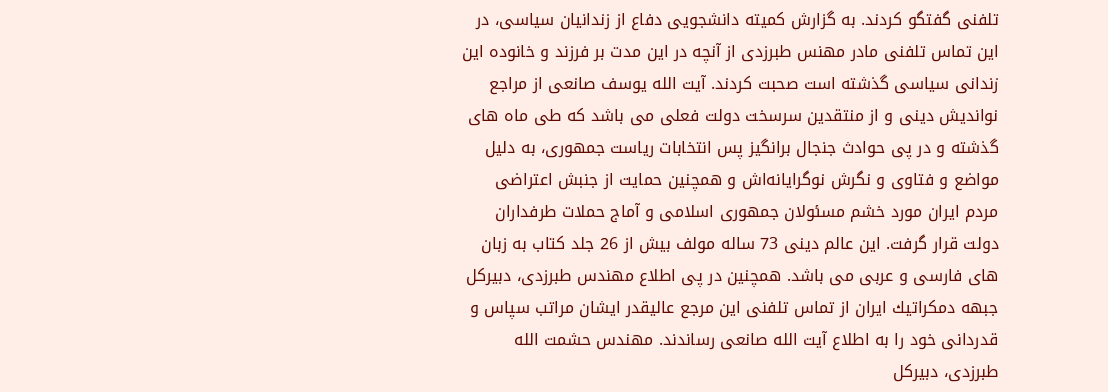تلفنی گفتگو کردند. به گزارش کمیته دانشجویی دفاع از زندانیان سیاسی، در این تماس تلفنی مادر مهنس طبرزدی از آنچه در این مدت بر فرزند و خانوده این زندانی سیاسی گذشته است صحبت کردند. آیت الله یوسف صانعی از مراجع نواندیش دینی و از منتقدین سرسخت دولت فعلی می باشد که طی ماه های گذشته و در پی حوادث جنجال برانگیز پس انتخابات ریاست جمهوری، به دلیل مواضع و فتاوی و نگرش نوگرایانه‌اش و همچنین حمایت از جنبش اعتراضی مردم ایران مورد خشم مسئولان جمهوری اسلامی و آماج حملات طرفداران دولت قرار گرفت. این عالم دینی 73 ساله مولف بیش از 26 جلد کتاب به زبان های فارسی و عربی می باشد. همچنین در پی اطلاع مهندس طبرزدی، دبيركل جبهه دمكراتيك ايران از تماس تلفنی این مرجع عالیقدر ایشان مراتب سپاس و قدردانی خود را به اطلاع آیت الله صانعی رساندند. مهندس حشمت الله طبرزدی، دبیرکل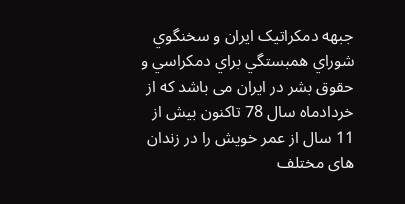جبهه دمکراتیک ایران و سخنگوي شوراي همبستگي براي دمكراسي و حقوق بشر در ايران می باشد که از خردادماه سال 78 تاکنون بیش از 11 سال از عمر خویش را در زندان های مختلف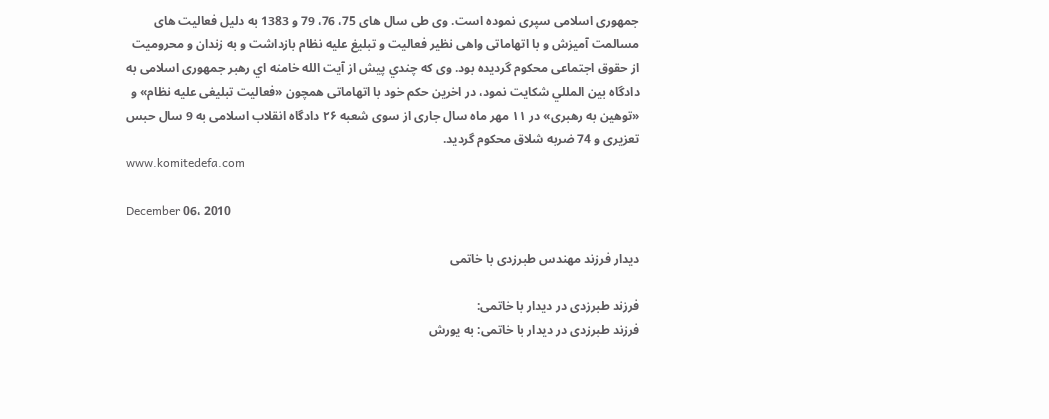جمهوری اسلامی سپری نموده است. وی طی سال های 75، 76، 79 و 1383 به دلیل فعالیت های مسالمت آمیزش و با اتهاماتی واهی نظیر فعالیت و تبلیغ علیه نظام بازداشت و به زندان و محرومیت از حقوق اجتماعی محکوم گردیده بود. وی که چندي پيش از آیت الله خامنه اي رهبر جمهوری اسلامی به دادگاه بين المللي شكايت نمود، در اخرين حكم خود با اتهاماتی همچون «فعالیت تبلیغی علیه نظام» و «توهین به رهبری» در ۱۱ مهر ماه سال جاری از سوی شعبه ۲۶ دادگاه انقلاب اسلامی به 9 سال حبس تعزیری و 74 ضربه شلاق محكوم گردید.
www.komitedefa.com

December 06، 2010

ديدار فرزند مهندس طبرزدی با خاتمی

فرزند طبرزدی در دیدار با خاتمی:
فرزند طبرزدی در دیدار با خاتمی: به يورش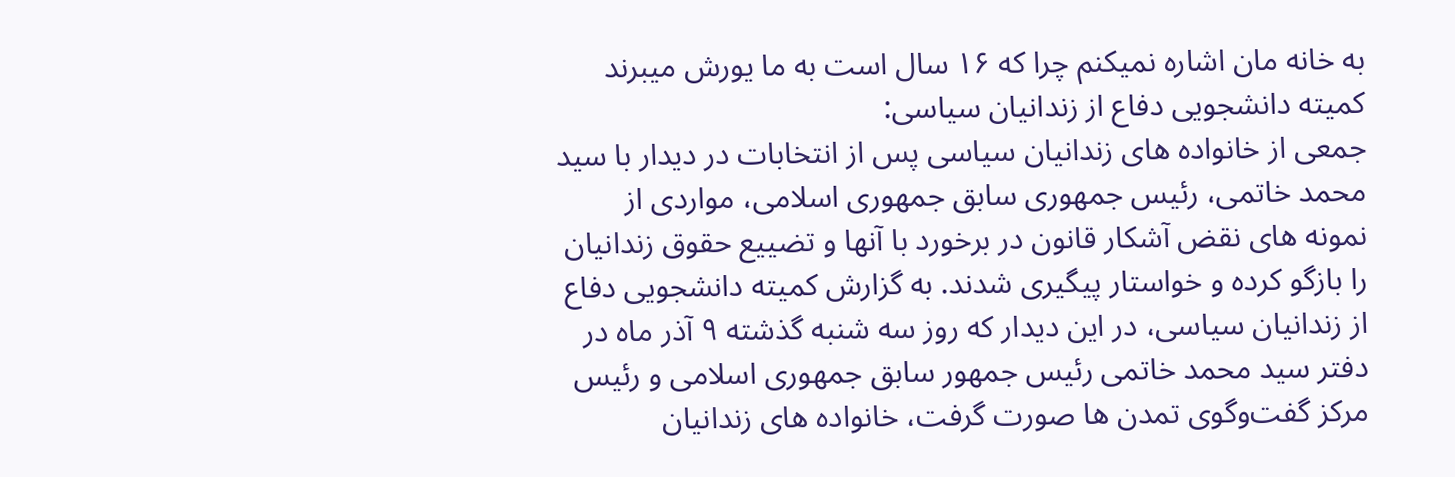به خانه مان اشاره نميكنم چرا كه ۱۶ سال است به ما يورش ميبرند
کمیته دانشجویی دفاع از زندانیان سیاسی:
جمعی از خانواده های زندانیان سیاسی پس از انتخابات در دیدار با سید محمد خاتمی، رئیس جمهوری سابق جمهوری اسلامی، مواردی از نمونه های نقض آشکار قانون در برخورد با آنها و تضییع حقوق زندانیان را بازگو کرده و خواستار پیگیری شدند. به گزارش کمیته دانشجویی دفاع از زندانیان سیاسی، در این دیدار که روز سه شنبه گذشته ۹ آذر ماه در دفتر سید محمد خاتمی رئیس جمهور سابق جمهوری اسلامی و رئیس مرکز گفت‌و‌گوی تمدن ها صورت گرفت، خانواده های زندانیان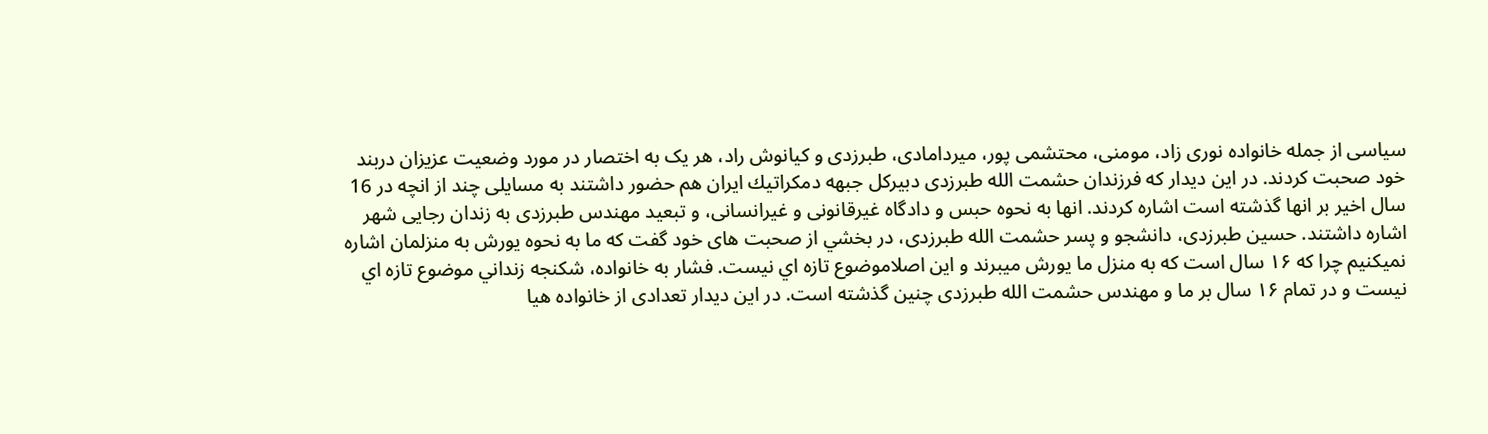سیاسی از جمله خانواده نوری زاد، مومنی، محتشمی پور، ميردامادی، طبرزدی و كيانوش راد، هر یک به اختصار در مورد وضعیت عزیزان دربند خود صحبت کردند. در اين ديدار كه فرزندان حشمت الله طبرزدی دبيركل جبهه دمكراتيك ايران هم حضور داشتند به مسايلی چند از انچه در 16 سال اخير بر انها گذشته است اشاره كردند. انها به نحوه حبس و دادگاه غيرقانونی و غیرانسانی، و تبعید مهندس طبرزدی به زندان رجايی شهر اشاره داشتند. حسین طبرزدی، دانشجو و پسر حشمت الله طبرزدی، در بخشي از صحبت های خود گفت كه ما به نحوه يورش به منزلمان اشاره نميكنيم چرا كه ۱۶ سال است كه به منزل ما يورش ميبرند و اين اصلاموضوع تازه اي نيست. فشار به خانواده، شكنجه زنداني موضوع تازه اي نيست و در تمام ۱۶ سال بر ما و مهندس حشمت الله طبرزدی چنين گذشته است. در این دیدار تعدادی از خانواده هیا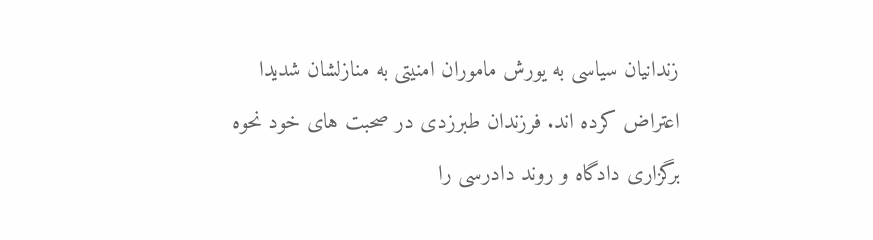زندانیان سیاسی به یورش ماموران امنیتی به منازلشان شدیدا اعتراض کرده اند. فرزندان طبرزدی در صحبت های خود نحوه برگزاری دادگاه و روند دادرسی را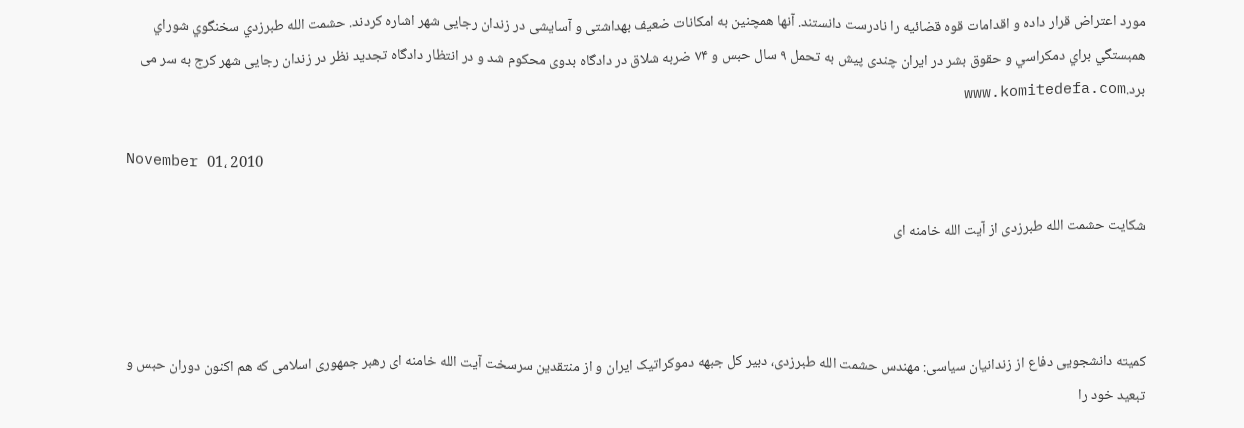مورد اعتراض قرار داده و اقدامات قوه قضائیه را نادرست دانستند. آنها همچنين به امكانات ضعيف بهداشتی و آسايشی در زندان رجايی شهر اشاره كردند. حشمت الله طبرزدي سخنگوي شوراي همبستگي براي دمكراسي و حقوق بشر در ايران چندی پيش به تحمل ۹ سال حبس و ۷۴ ضربه شلاق در دادگاه بدوی محكوم شد و در انتظار دادگاه تجدید نظر در زندان رجایی شهر کرج به سر می برد.www.komitedefa.com

November 01، 2010

شکایت حشمت الله طبرزدی از آیت الله خامنه ای



کمیته دانشجویی دفاع از زندانیان سیاسی: مهندس حشمت الله طبرزدی، دبیر کل جبهه دموکراتیک ایران و از منتقدین سرسخت آیت الله خامنه ای رهبر جمهوری اسلامی که هم اکنون دوران حبس و تبعید خود را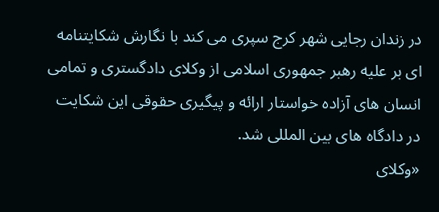در زندان رجایی شهر کرج سپری می کند با نگارش شکایتنامه ای بر علیه رهبر جمهوری اسلامی از وکلای دادگستری و تمامی انسان های آزاده خواستار ارائه و پیگیری حقوقی این شکایت در دادگاه های بین المللی شد.
«وکلای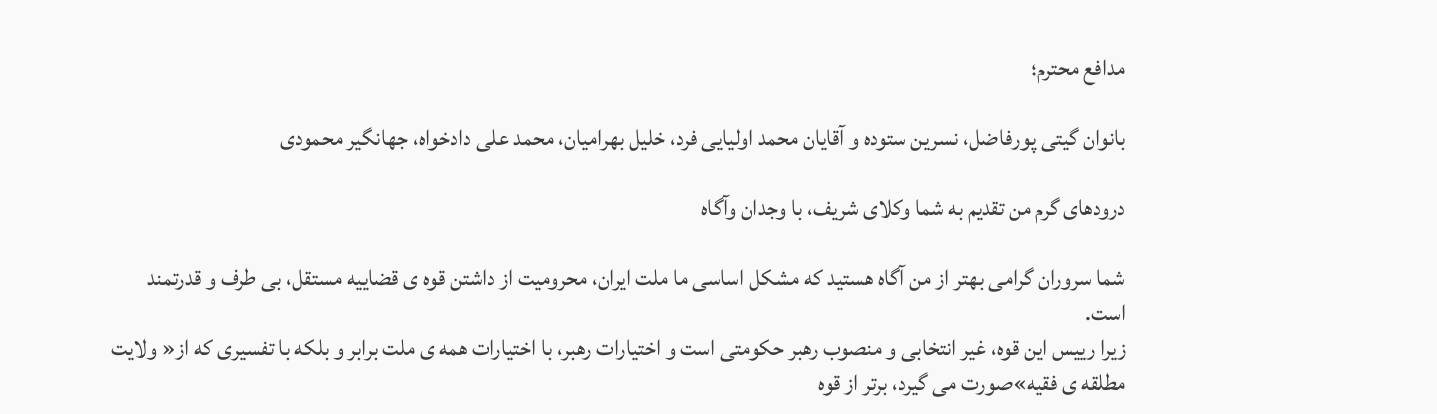مدافع محترم؛

بانوان گیتی پورفاضل، نسرین ستوده و آقایان محمد اولیایی فرد، خلیل بهرامیان، محمد علی دادخواه، جهانگیر محمودی

درودهای گرم من تقدیم به شما وکلای شریف، با وجدان وآگاه

شما سروران گرامی بهتر از من آگاه هستید که مشکل اساسی ما ملت ایران، محرومیت از داشتن قوه ی قضاییه مستقل، بی طرف و قدرتمند است.
زیرا رییس این قوه، غیر انتخابی و منصوب رهبر حکومتی است و اختیارات رهبر، با اختیارات همه ی ملت برابر و بلکه با تفسیری که از« ولایت مطلقه ی فقیه»صورت می گیرد، برتر از قوه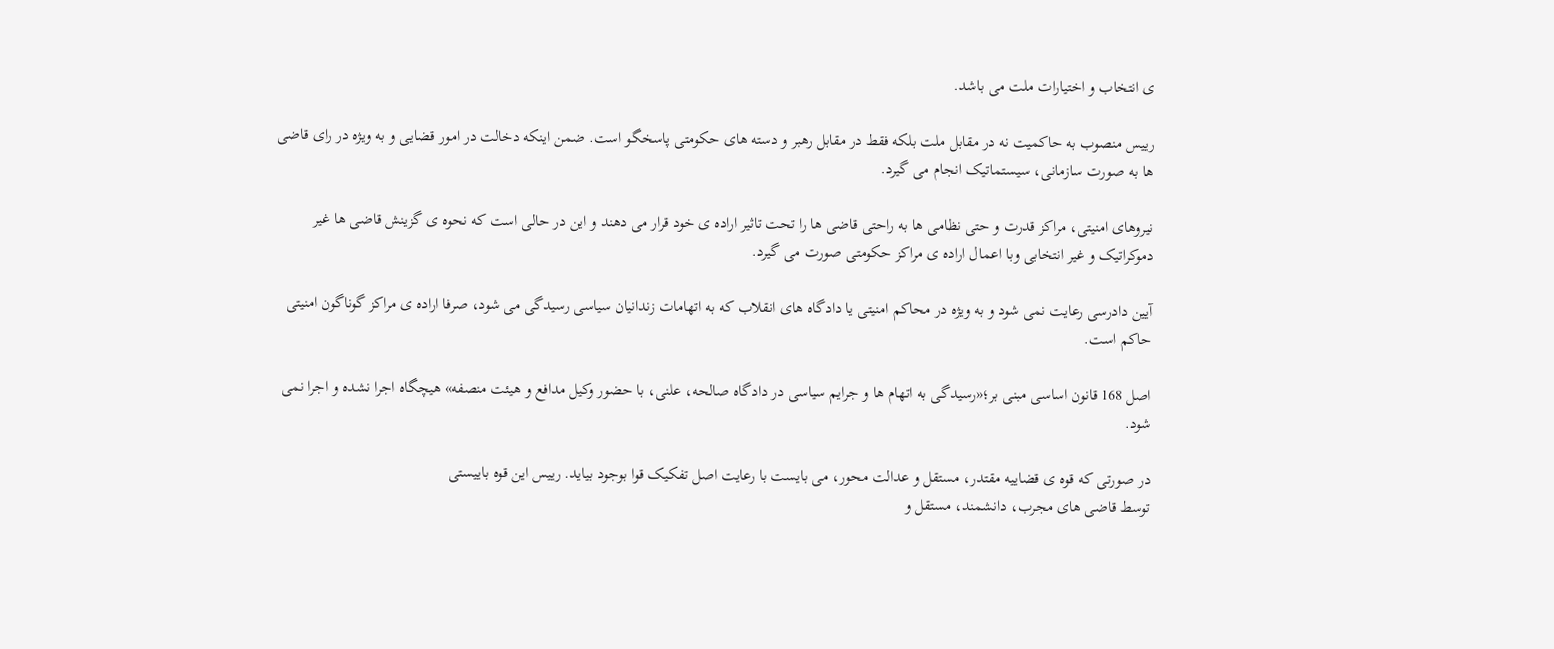ی انتخاب و اختیارات ملت می باشد.

رییس منصوب به حاکمیت نه در مقابل ملت بلکه فقط در مقابل رهبر و دسته های حکومتی پاسخگو است. ضمن اینکه دخالت در امور قضایی و به ویژه در رای قاضی ها به صورت سازمانی، سیستماتیک انجام می گیرد.

نیروهای امنیتی، مراکز قدرت و حتی نظامی ها به راحتی قاضی ها را تحت تاثیر اراده ی خود قرار می دهند و این در حالی است که نحوه ی گزینش قاضی ها غیر دموکراتیک و غیر انتخابی وبا اعمال اراده ی مراکز حکومتی صورت می گیرد.

آیین دادرسی رعایت نمی شود و به ویژه در محاکم امنیتی یا دادگاه های انقلاب که به اتهامات زندانیان سیاسی رسیدگی می شود، صرفا اراده ی مراکز گوناگون امنیتی حاکم است.

اصل 168 قانون اساسی مبنی بر؛«رسیدگی به اتهام ها و جرایم سیاسی در دادگاه صالحه، علنی، با حضور وکیل مدافع و هیئت منصفه» هیچگاه اجرا نشده و اجرا نمی شود.

در صورتی که قوه ی قضاییه مقتدر، مستقل و عدالت محور، می بایست با رعایت اصل تفکیک قوا بوجود بیاید. رییس این قوه باییستی
توسط قاضی های مجرب، دانشمند، مستقل و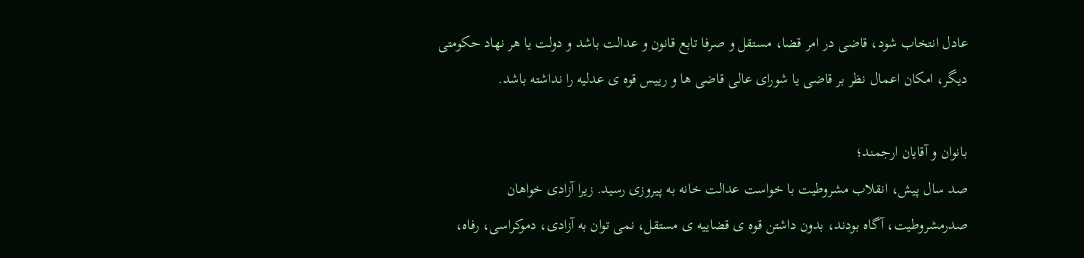عادل انتخاب شود، قاضی در امر قضا، مستقل و صرفا تابع قانون و عدالت باشد و دولت یا هر نهاد حکومتی دیگر، امکان اعمال نظر بر قاضی یا شورای عالی قاضی ها و رییس قوه ی عدلیه را نداشته باشد.

بانوان و آقایان ارجمند؛
صد سال پیش، انقلاب مشروطیت با خواست عدالت خانه به پیروزی رسید. زیرا آزادی خواهان صدرمشروطیت، آگاه بودند، بدون داشتن قوه ی قضاییه ی مستقل، نمی توان به آزادی، دموکراسی، رفاه،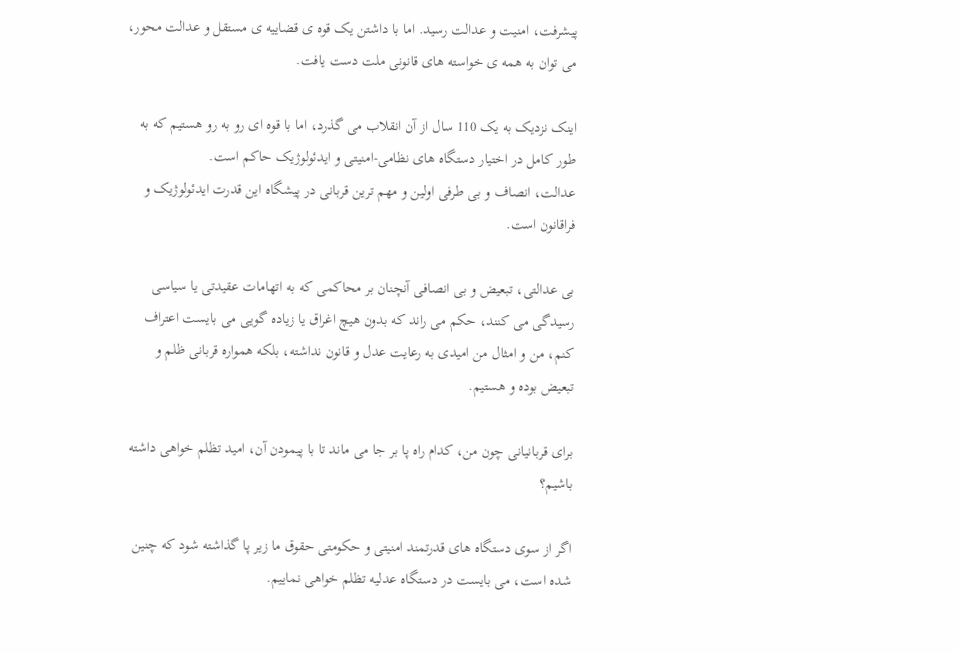پیشرفت، امنیت و عدالت رسید. اما با داشتن یک قوه ی قضاییه ی مستقل و عدالت محور، می توان به همه ی خواسته های قانونی ملت دست یافت.

اینک نزدیک به یک 110 سال از آن انقلاب می گذرد، اما با قوه ای رو به رو هستیم که به طور کامل در اختیار دستگاه های نظامی-امنیتی و ایدئولوژیک حاکم است.
عدالت، انصاف و بی طرفی اولین و مهم ترین قربانی در پیشگاه این قدرت ایدئولوژیک و فراقانون است.

بی عدالتی، تبعیض و بی انصافی آنچنان بر محاکمی که به اتهامات عقیدتی یا سیاسی رسیدگی می کنند، حکم می راند که بدون هیچ اغراق یا زیاده گویی می بایست اعتراف کنم، من و امثال من امیدی به رعایت عدل و قانون نداشته، بلکه همواره قربانی ظلم و تبعیض بوده و هستیم.

برای قربانیانی چون من، کدام راه پا بر جا می ماند تا با پیمودن آن، امید تظلم خواهی داشته باشیم؟

اگر از سوی دستگاه های قدرتمند امنیتی و حکومتی حقوق ما زیر پا گذاشته شود که چنین شده است، می بایست در دستگاه عدلیه تظلم خواهی نماییم.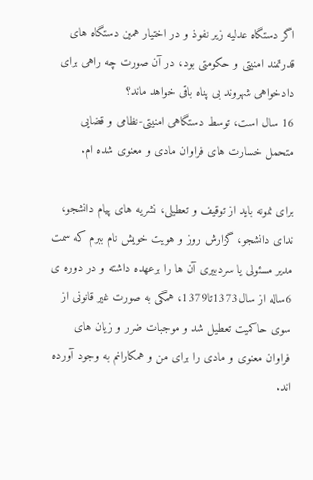اگر دستگاه عدلیه زیر نفوذ و در اختیار همین دستگاه های قدرتمند امنیتی و حکومتی بود، در آن صورت چه راهی برای دادخواهی شهروند بی پناه باقی خواهد ماند؟
16 سال است، توسط دستگاهی امنیتی-نظامی و قضایی متحمل خسارت های فراوان مادی و معنوی شده ام.

برای نمونه باید از توقیف و تعطیلی، نشریه های پیام دانشجو، ندای دانشجو، گزارش روز و هویت خویش نام ببرم که سمت مدیر مسئولی یا سردبیری آن ها را برعهده داشته و در دوره ی 6ساله از سال1373تا1379، همگی به صورت غیر قانونی از سوی حاکمیت تعطیل شد و موجبات ضرر و زیان های فراوان معنوی و مادی را برای من و همکارانم به وجود آورده اند.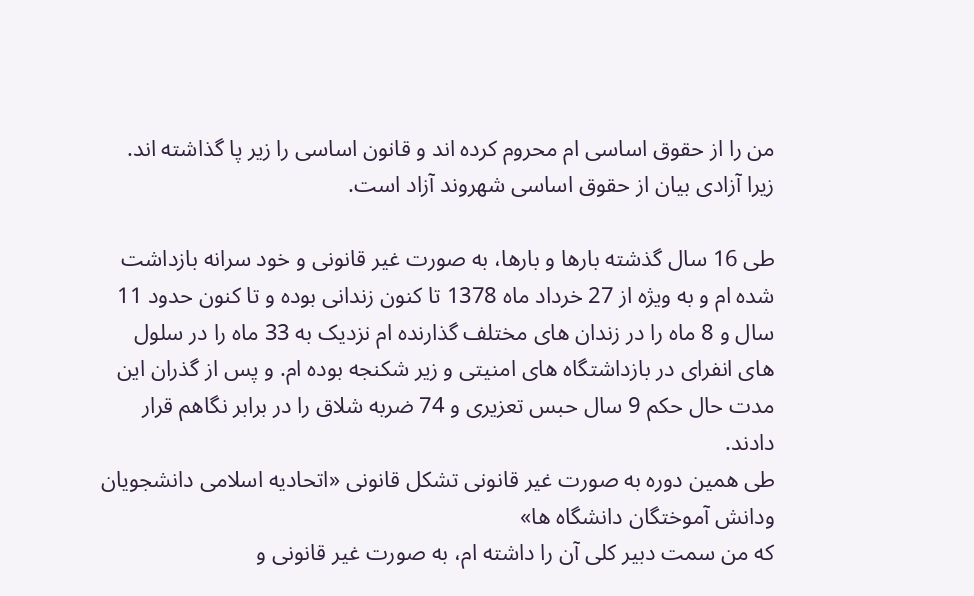من را از حقوق اساسی ام محروم کرده اند و قانون اساسی را زیر پا گذاشته اند. زیرا آزادی بیان از حقوق اساسی شهروند آزاد است.

طی 16 سال گذشته بارها و بارها، به صورت غیر قانونی و خود سرانه بازداشت شده ام و به ویژه از 27 خرداد ماه 1378 تا کنون زندانی بوده و تا کنون حدود 11 سال و 8 ماه را در زندان های مختلف گذارنده ام نزدیک به 33 ماه را در سلول های انفرای در بازداشتگاه های امنیتی و زیر شکنجه بوده ام. و پس از گذران این مدت حال حکم 9 سال حبس تعزیری و 74 ضربه شلاق را در برابر نگاهم قرار دادند.
طی همین دوره به صورت غیر قانونی تشکل قانونی «اتحادیه اسلامی دانشجویان ودانش آموختگان دانشگاه ها»
که من سمت دبیر کلی آن را داشته ام، به صورت غیر قانونی و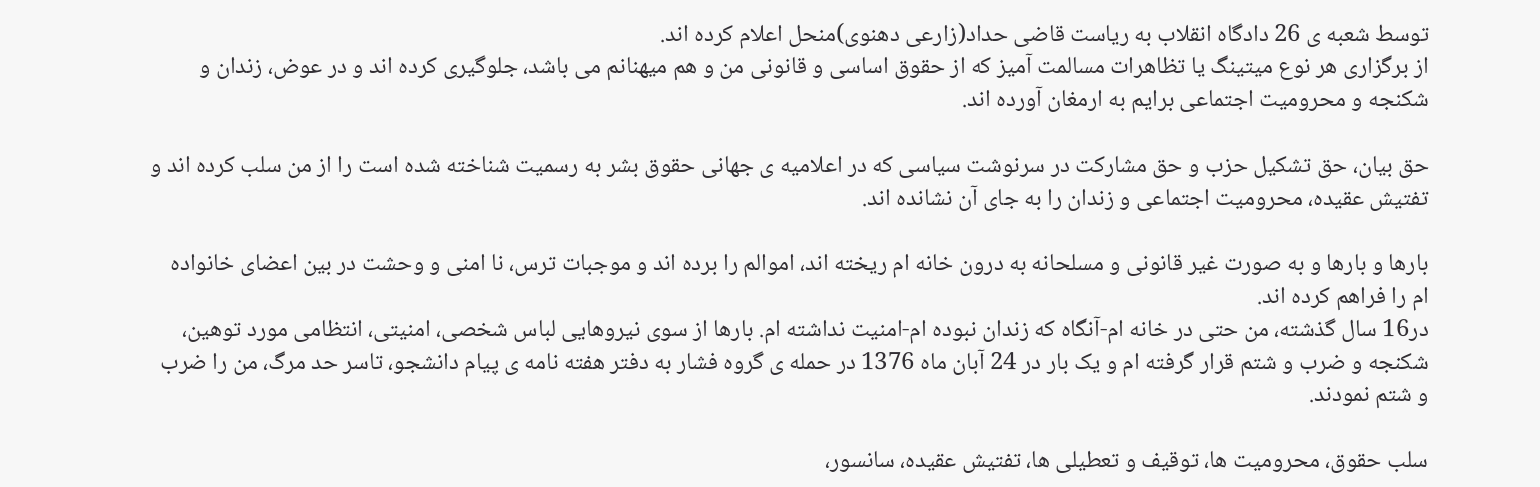توسط شعبه ی 26 دادگاه انقلاب به ریاست قاضی حداد(زارعی دهنوی)منحل اعلام کرده اند.
از برگزاری هر نوع میتینگ یا تظاهرات مسالمت آمیز که از حقوق اساسی و قانونی من و هم میهنانم می باشد، جلوگیری کرده اند و در عوض، زندان و شکنجه و محرومیت اجتماعی برایم به ارمغان آورده اند.

حق بیان، حق تشکیل حزب و حق مشارکت در سرنوشت سیاسی که در اعلامیه ی جهانی حقوق بشر به رسمیت شناخته شده است را از من سلب کرده اند و تفتیش عقیده، محرومیت اجتماعی و زندان را به جای آن نشانده اند.

بارها و بارها و به صورت غیر قانونی و مسلحانه به درون خانه ام ریخته اند، اموالم را برده اند و موجبات ترس، نا امنی و وحشت در بین اعضای خانواده ام را فراهم کرده اند.
در16 سال گذشته، من حتی در خانه ام-آنگاه که زندان نبوده ام-امنیت نداشته ام. بارها از سوی نیروهایی لباس شخصی، امنیتی، انتظامی مورد توهین، شکنجه و ضرب و شتم قرار گرفته ام و یک بار در 24 آبان ماه 1376 در حمله ی گروه فشار به دفتر هفته نامه ی پیام دانشجو، تاسر حد مرگ، من را ضرب و شتم نمودند.

سلب حقوق، محرومیت ها، توقیف و تعطیلی ها، تفتیش عقیده، سانسور،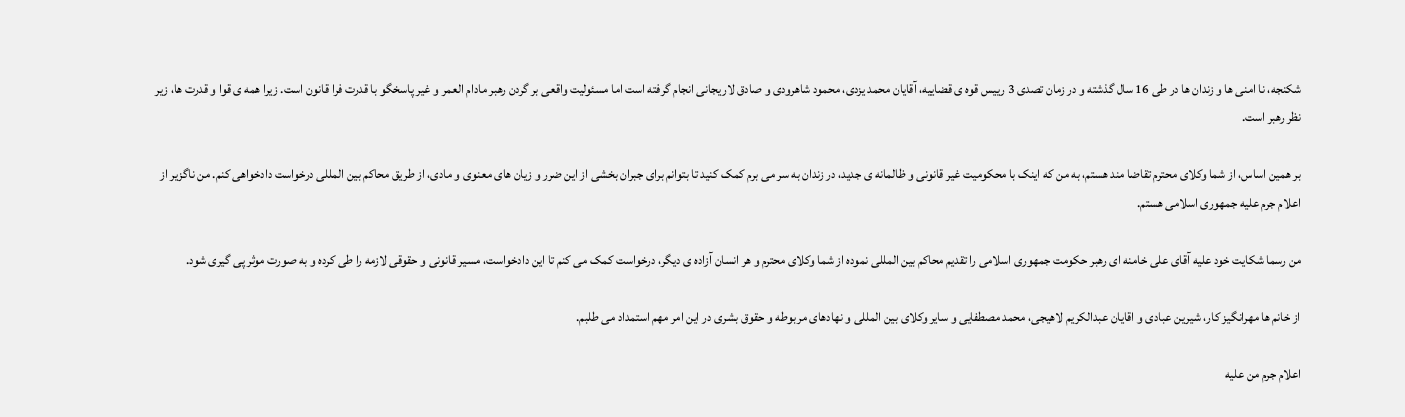شکنجه، نا امنی ها و زندان ها در طی 16 سال گذشته و در زمان تصدی 3 رییس قوه ی قضاییه، آقایان محمد یزدی، محمود شاهرودی و صادق لاریجانی انجام گرفته است اما مسئولیت واقعی بر گردن رهبر مادام العمر و غیر پاسخگو با قدرت فرا قانون است. زیرا همه ی قوا و قدرت ها، زیر نظر رهبر است.

بر همین اساس، از شما وکلای محترم تقاضا مند هستم، به من که اینک با محکومیت غیر قانونی و ظالمانه ی جدید، در زندان به سر می برم کمک کنید تا بتوانم برای جبران بخشی از این ضرر و زیان های معنوی و مادی، از طریق محاکم بین المللی درخواست دادخواهی کنم. من ناگزیر از اعلام جرم علیه جمهوری اسلامی هستم.

من رسما شکایت خود علیه آقای علی خامنه ای رهبر حکومت جمهوری اسلامی را تقدیم محاکم بین المللی نموده از شما وکلای محترم و هر انسان آزاده ی دیگر، درخواست کمک می کنم تا این دادخواست، مسیر قانونی و حقوقی لازمه را طی کرده و به صورت موثر پی گیری شود.

از خانم ها مهرانگیز کار، شیرین عبادی و اقایان عبدالکریم لاهیجی، محمد مصطفایی و سایر وکلای بین المللی و نهادهای مربوطه و حقوق بشری در این امر مهم استمداد می طلبم.

اعلام جرم من علیه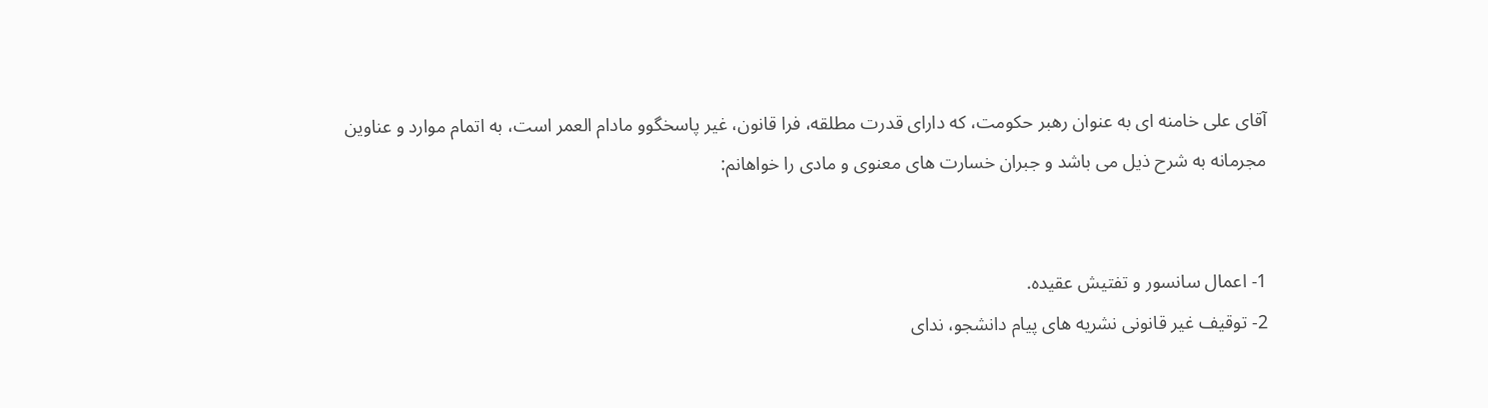آقای علی خامنه ای به عنوان رهبر حکومت، که دارای قدرت مطلقه، فرا قانون، غیر پاسخگوو مادام العمر است، به اتمام موارد و عناوین مجرمانه به شرح ذیل می باشد و جبران خسارت های معنوی و مادی را خواهانم:


1- اعمال سانسور و تفتیش عقیده.
2- توقیف غیر قانونی نشریه های پیام دانشجو، ندای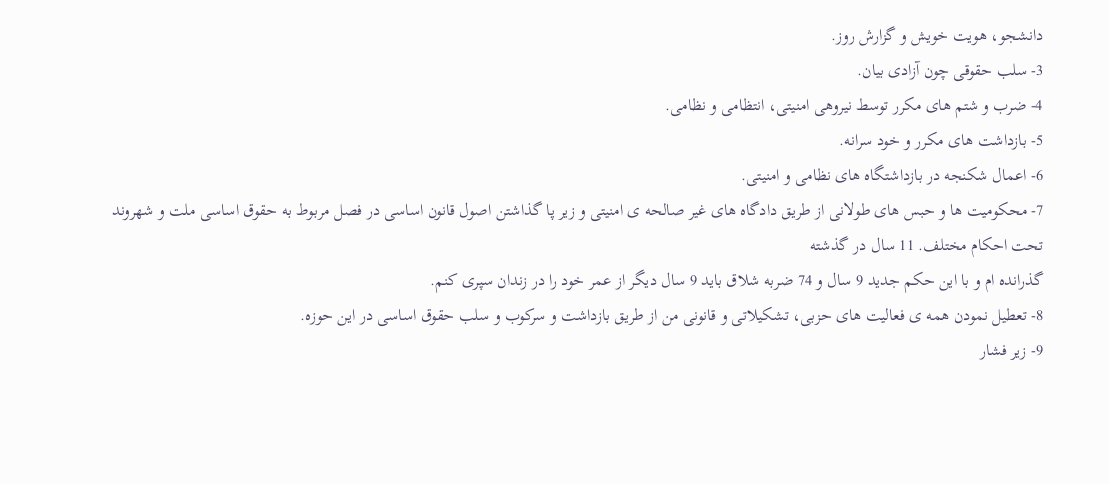دانشجو، هویت خویش و گزارش روز.
3- سلب حقوقی چون آزادی بیان.
4- ضرب و شتم های مکرر توسط نیروهی امنیتی، انتظامی و نظامی.
5- بازداشت های مکرر و خود سرانه.
6- اعمال شکنجه در بازداشتگاه های نظامی و امنیتی.
7- محکومیت ها و حبس های طولانی از طریق دادگاه های غیر صالحه ی امنیتی و زیر پا گذاشتن اصول قانون اساسی در فصل مربوط به حقوق اساسی ملت و شهروند تحت احکام مختلف. 11 سال در گذشته
گذرانده ام و با این حکم جدید 9 سال و 74 ضربه شلاق باید 9 سال دیگر از عمر خود را در زندان سپری کنم.
8- تعطیل نمودن همه ی فعالیت های حزبی، تشکیلاتی و قانونی من از طریق بازداشت و سرکوب و سلب حقوق اساسی در این حوزه.
9- زیر فشار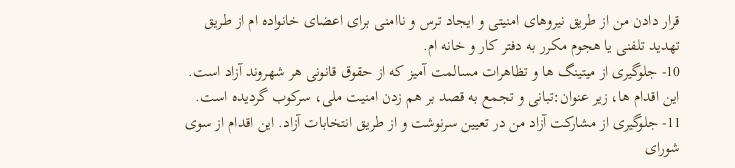قرار دادن من از طریق نیروهای امنیتی و ایجاد ترس و ناامنی برای اعضای خانواده ام از طریق تهدید تلفنی یا هجوم مکرر به دفتر کار و خانه ام.
10- جلوگیری از میتینگ ها و تظاهرات مسالمت آمیز که از حقوق قانونی هر شهروند آزاد است. این اقدام ها، زیر عنوان:تبانی و تجمع به قصد بر هم زدن امنیت ملی، سرکوب گردیده است.
11- جلوگیری از مشارکت آزاد من در تعیین سرنوشت و از طریق انتخابات آزاد. این اقدام از سوی شورای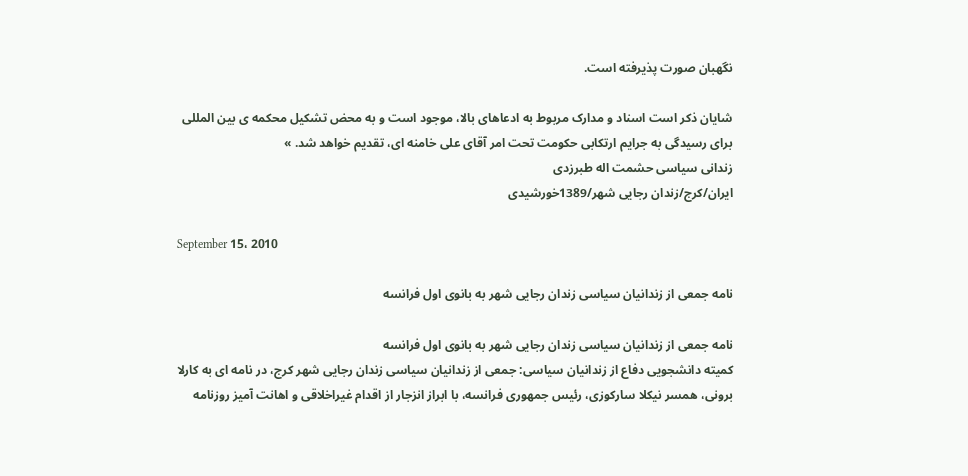نگهبان صورت پذیرفته است.

شایان ذکر است اسناد و مدارک مربوط به ادعاهای بالا، موجود است و به محض تشکیل محکمه ی بین المللی برای رسیدگی به جرایم ارتکابی حکومت تحت امر آقای علی خامنه ای، تقدیم خواهد شد. »
زندانی سیاسی حشمت اله طبرزدی
ایران/کرج/زندان رجایی شهر/1389خورشیدی

September 15، 2010

نامه جمعی از زندانیان سیاسی زندان رجایی شهر به بانوی اول فرانسه

نامه جمعی از زندانیان سیاسی زندان رجایی شهر به بانوی اول فرانسه
کمیته دانشجویی دفاع از زندانیان سیاسی: جمعی از زندانیان سیاسی زندان رجایی شهر کرج، در نامه ای به کارلا برونی، همسر نیکلا سارکوزی، رئیس جمهوری فرانسه، با ابراز انزجار از اقدام غیراخلاقی و اهانت آمیز روزنامه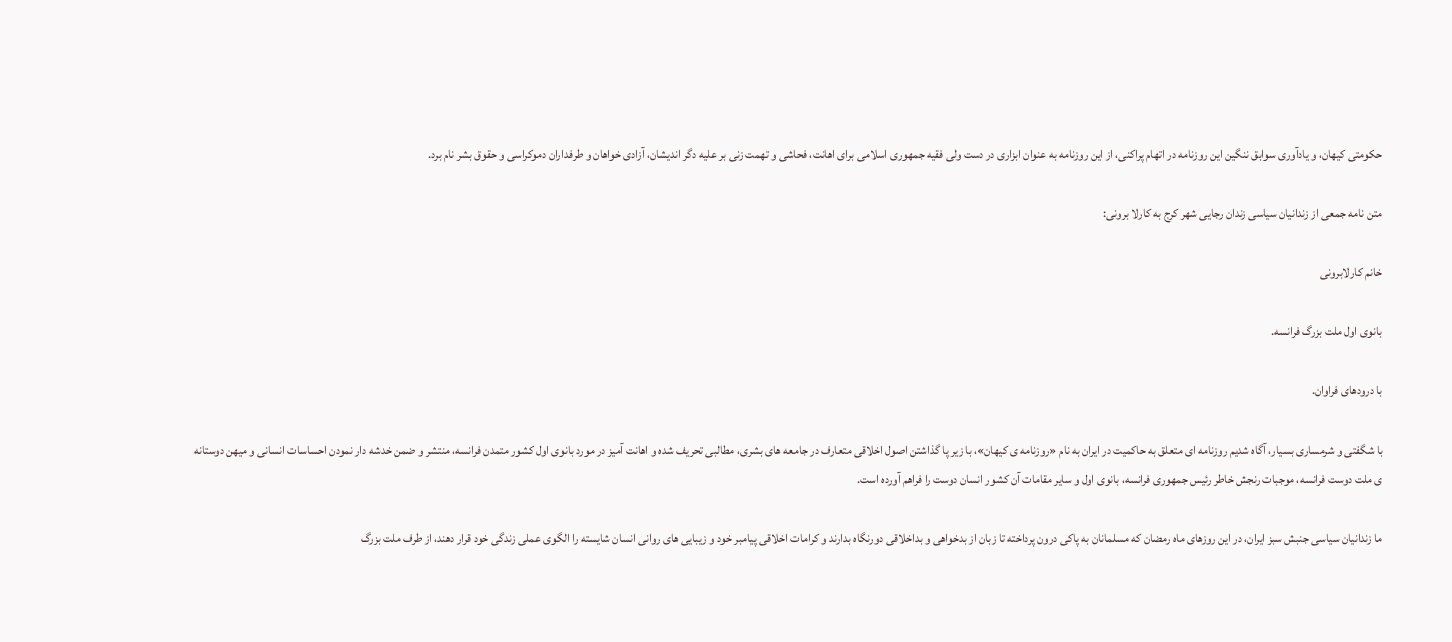حکومتی کیهان، و یادآوری سوابق ننگین این روزنامه در اتهام پراکنی، از این روزنامه به عنوان ابزاری در دست ولی فقیه جمهوری اسلامی برای اهانت، فحاشی و تهمت زنی بر علیه دگر اندیشان، آزادی خواهان و طرفداران دموکراسی و حقوق بشر نام برد.

متن نامه جمعی از زندانیان سیاسی زندان رجایی شهر کرج به کارلا برونی:

خانم کارلابرونی

بانوی اول ملت بزرگ فرانسه.

با درودهای فراوان.

با شگفتی و شرمساری بسیار، آگاه شدیم روزنامه ای متعلق به حاکمیت در ایران به نام «روزنامه ی کیهان»، با زیر پا گذاشتن اصول اخلاقی متعارف در جامعه های بشری، مطالبی تحریف شده و اهانت آمیز در مورد بانوی اول کشور متمدن فرانسه، منتشر و ضمن خدشه دار نمودن احساسات انسانی و میهن دوستانه ی ملت دوست فرانسه، موجبات رنجش خاطر رئیس جمهوری فرانسه، بانوی اول و سایر مقامات آن کشور انسان دوست را فراهم آورده است.

ما زندانیان سیاسی جنبش سبز ایران، در این روزهای ماه رمضان که مسلمانان به پاکی درون پرداخته تا زبان از بدخواهی و بداخلاقی دورنگاه بدارند و کرامات اخلاقی پیامبر خود و زیبایی های روانی انسان شایسته را الگوی عملی زندگی خود قرار دهند، از طرف ملت بزرگ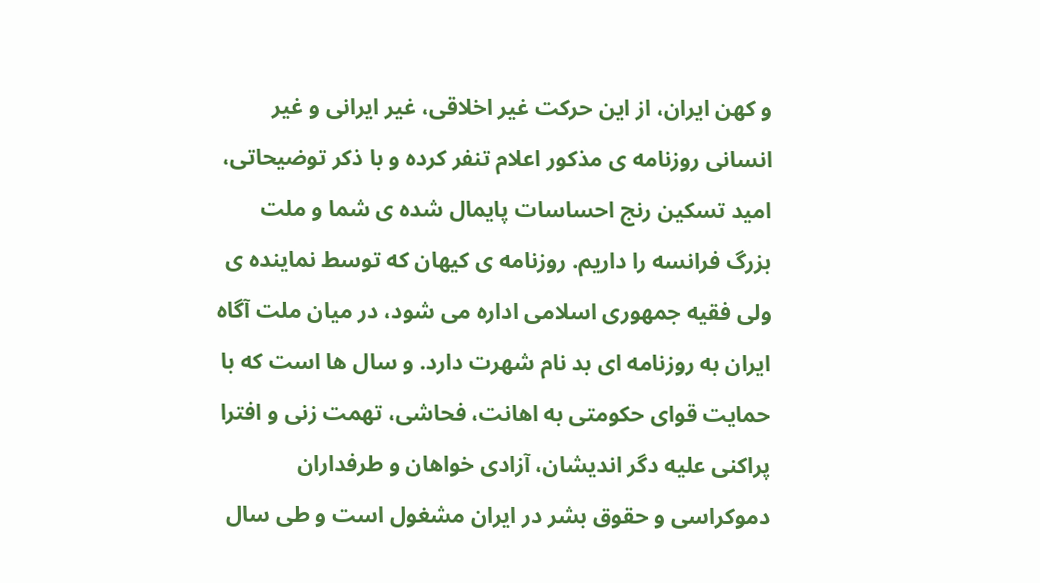و کهن ایران، از این حرکت غیر اخلاقی، غیر ایرانی و غیر انسانی روزنامه ی مذکور اعلام تنفر کرده و با ذکر توضیحاتی، امید تسکین رنج احساسات پایمال شده ی شما و ملت بزرگ فرانسه را داریم. روزنامه ی کیهان که توسط نماینده ی ولی فقیه جمهوری اسلامی اداره می شود، در میان ملت آگاه ایران به روزنامه ای بد نام شهرت دارد. و سال ها است که با حمایت قوای حکومتی به اهانت، فحاشی، تهمت زنی و افترا پراکنی علیه دگر اندیشان، آزادی خواهان و طرفداران دموکراسی و حقوق بشر در ایران مشغول است و طی سال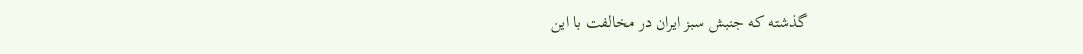گذشته که جنبش سبز ایران در مخالفت با این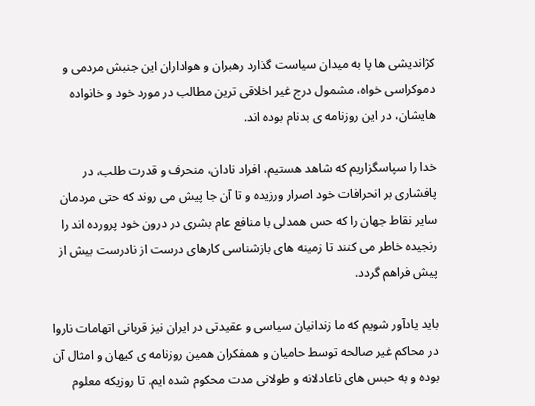کژاندیشی ها پا به میدان سیاست گذارد رهبران و هواداران این جنبش مردمی و دموکراسی خواه، مشمول درج غیر اخلاقی ترین مطالب در مورد خود و خانواده هایشان، در این روزنامه ی بدنام بوده اند.

خدا را سپاسگزاریم که شاهد هستیم، افراد نادان، منحرف و قدرت طلب، در پافشاری بر انحرافات خود اصرار ورزیده و تا آن جا پیش می روند که حتی مردمان سایر نقاط جهان را که حس همدلی با منافع عام بشری در درون خود پرورده اند را رنجیده خاطر می کنند تا زمینه های بازشناسی کارهای درست از نادرست بیش از پیش فراهم گردد.

باید یادآور شویم که ما زندانیان سیاسی و عقیدتی در ایران نیز قربانی اتهامات ناروا در محاکم غیر صالحه توسط حامیان و همفکران همین روزنامه ی کیهان و امثال آن بوده و به حبس های ناعادلانه و طولانی مدت محکوم شده ایم. تا روزیکه معلوم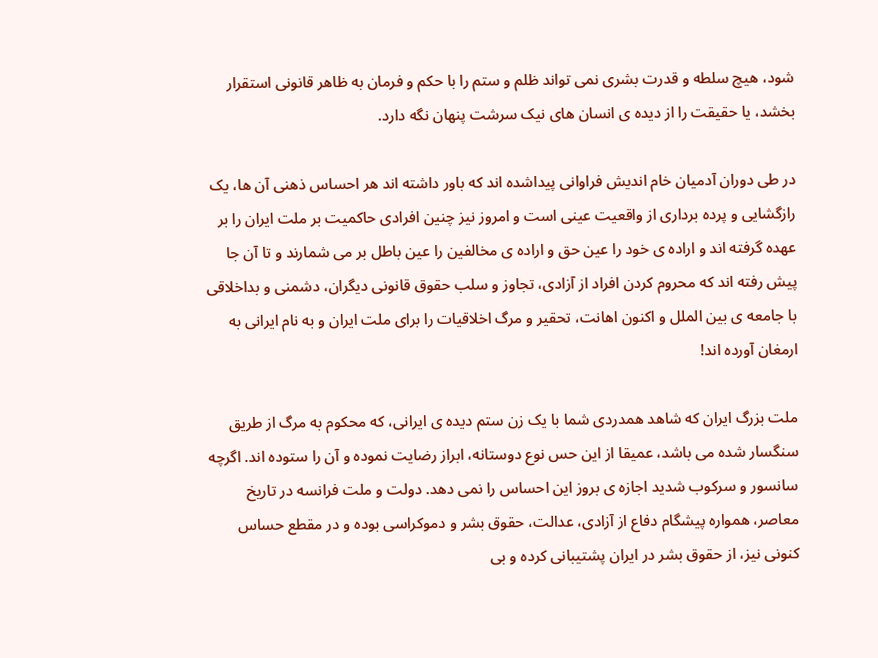شود، هیچ سلطه و قدرت بشری نمی تواند ظلم و ستم را با حکم و فرمان به ظاهر قانونی استقرار بخشد، یا حقیقت را از دیده ی انسان های نیک سرشت پنهان نگه دارد.

در طی دوران آدمیان خام اندیش فراوانی پیداشده اند که باور داشته اند هر احساس ذهنی آن ها، یک رازگشایی و پرده برداری از واقعیت عینی است و امروز نیز چنین افرادی حاکمیت بر ملت ایران را بر عهده گرفته اند و اراده ی خود را عین حق و اراده ی مخالفین را عین باطل بر می شمارند و تا آن جا پیش رفته اند که محروم کردن افراد از آزادی، تجاوز و سلب حقوق قانونی دیگران، دشمنی و بداخلاقی با جامعه ی بین الملل و اکنون اهانت، تحقیر و مرگ اخلاقیات را برای ملت ایران و به نام ایرانی به ارمغان آورده اند!

ملت بزرگ ایران که شاهد همدردی شما با یک زن ستم دیده ی ایرانی، که محکوم به مرگ از طریق سنگسار شده می باشد، عمیقا از این حس نوع دوستانه، ابراز رضایت نموده و آن را ستوده اند. اگرچه سانسور و سرکوب شدید اجازه ی بروز این احساس را نمی دهد. دولت و ملت فرانسه در تاریخ معاصر، همواره پیشگام دفاع از آزادی، عدالت، حقوق بشر و دموکراسی بوده و در مقطع حساس کنونی نیز، از حقوق بشر در ایران پشتیبانی کرده و بی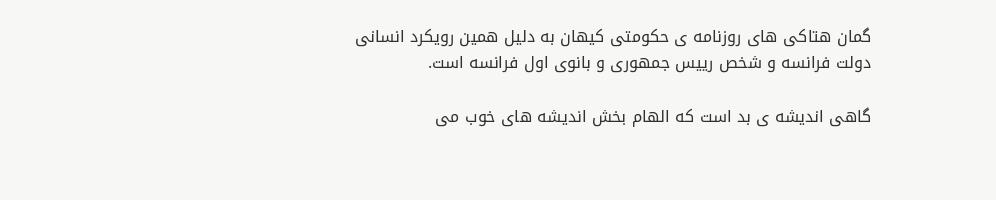گمان هتاکی های روزنامه ی حکومتی کیهان به دلیل همین رویکرد انسانی دولت فرانسه و شخص رییس جمهوری و بانوی اول فرانسه است.

گاهی اندیشه ی بد است که الهام بخش اندیشه های خوب می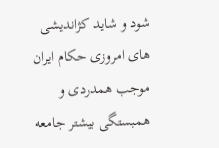شود و شاید کژاندیشی های امروزی حکام ایران موجب همدردی و همبستگی بیشتر جامعه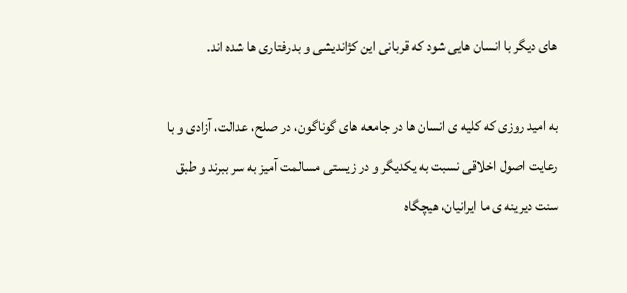های دیگر با انسان هایی شود که قربانی این کژاندیشی و بدرفتاری ها شده اند.

به امید روزی که کلیه ی انسان ها در جامعه های گوناگون، در صلح، عدالت، آزادی و با رعایت اصول اخلاقی نسبت به یکدیگر و در زیستی مسالمت آمیز به سر ببرند و طبق سنت دیرینه ی ما ایرانیان، هیچگاه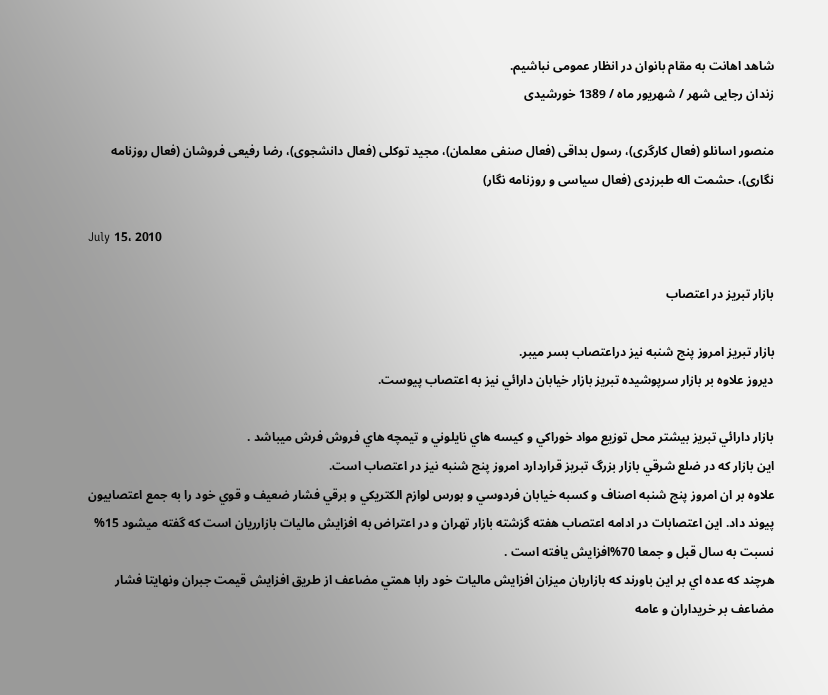شاهد اهانت به مقام بانوان در انظار عمومی نباشیم.
زندان رجایی شهر / شهریور ماه / 1389 خورشیدی

منصور اسانلو (فعال کارگری)، رسول بداقی (فعال صنفی معلمان)، مجید توکلی (فعال دانشجوی)، رضا رفیعی فروشان (فعال روزنامه نگاری)، حشمت اله طبرزدی (فعال سیاسی و روزنامه نگار)

July 15، 2010

بازار تبريز در اعتصاب

بازار تبريز امروز پنج شنبه نيز دراعتصاب بسر ميبر.
ديروز علاوه بر بازار سرپوشيده تبريز بازار خيابان دارائي نيز به اعتصاب پيوست.

بازار دارائي تبريز بيشتر محل توزيع مواد خوراكي و كيسه هاي نايلوني و تيمچه هاي فروش فرش ميباشد .
اين بازار كه در ضلع شرقي بازار بزرگ تبريز قراردارد امروز پنج شنبه نيز در اعتصاب است.
علاوه بر ان امروز پنج شنبه اصناف و كسبه خيابان فردوسي و بورس لوازم الكتريكي و برقي فشار ضعيف و قوي خود را به جمع اعتصابيون پيوند داد. اين اعتصابات در ادامه اعتصاب هفته گزشته بازار تهران و در اعتراض به افزايش ماليات بازارريان است كه گفته ميشود 15% نسبت به سال قبل و جمعا 70%افزايش يافته است .
هرچند كه عده اي بر اين باورند كه بازاريان ميزان افزايش ماليات خود رابا همتي مضاعف از طريق افزايش قيمت جبران ونهايتا فشار مضاعف بر خريداران و عامه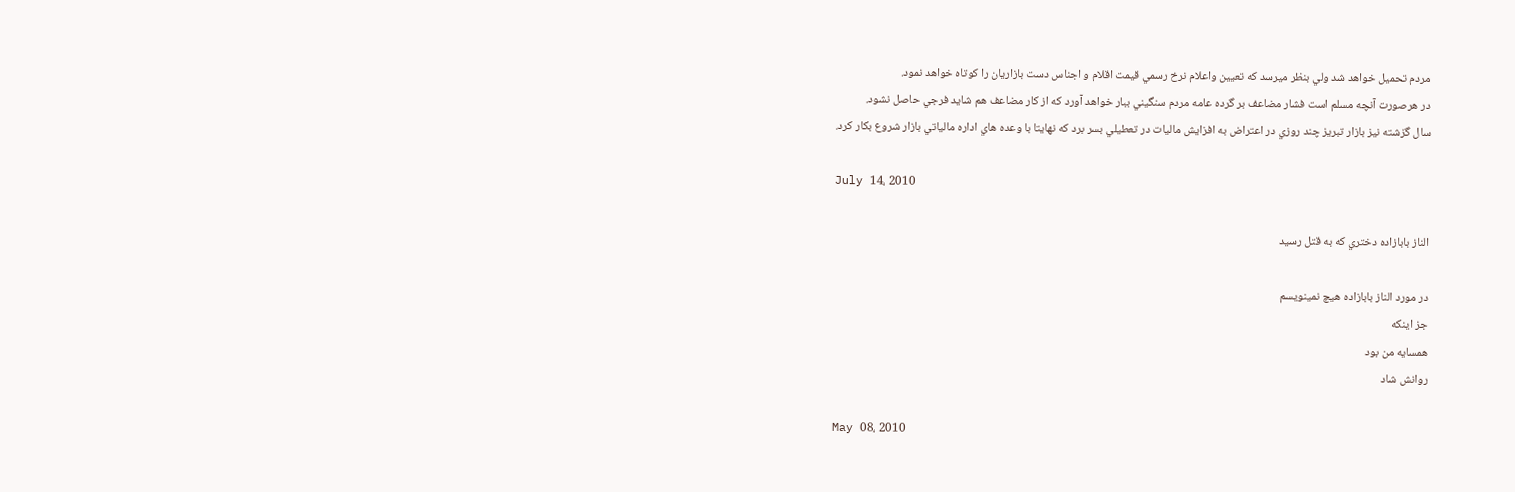مردم تحميل خواهد شد ولي بنظر ميرسد كه تعيين واعلام نرخ رسمي قيمت اقلام و اجناس دست بازاريان را كوتاه خواهد نمود.
در هرصورت آنچه مسلم است فشار مضاعف بر گرده عامه مردم سنگيني ببار خواهد آورد كه از كار مضاعف هم شايد فرجي حاصل نشود.
سال گزشته نيز بازار تبريز چند روزي در اعتراض به افزايش ماليات در تعطيلي بسر برد كه نهايتا با وعده هاي اداره مالياتي بازار شروع بكار كرد.

July 14، 2010

الناز بابازاده دختري كه به قتل رسيد

در مورد الناز بابازاده هيچ نمينويسم
جز اينكه
همسايه من بود
روانش شاد

May 08، 2010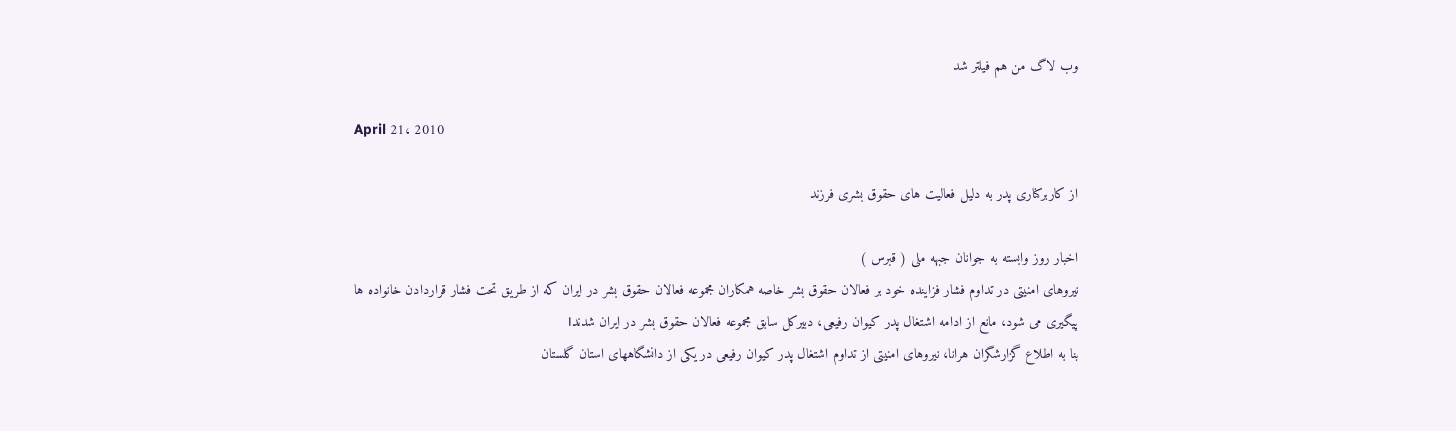وب لاگ من هم فیلتر شد

April 21، 2010

از کاربرکناری پدر به دلیل فعالیت های حقوق بشری فرزند

اخبار روز وابسته به جوانان جبهه ملی ( قبرس )
نیروهای امنیتی در تداوم فشار فزاینده خود بر فعالان حقوق بشر خاصه همکاران مجموعه فعالان حقوق بشر در ایران که از طریق تحت فشار قراردادن خانواده ها پیگیری می شود، مانع از ادامه اشتغال پدر کیوان رفیعی، دبیرکل سابق مجموعه فعالان حقوق بشر در ایران شدند।
بنا به اطلاع گزارشگران هرانا، نیروهای امنیتی از تداوم اشتغال پدر کیوان رفیعی در یکی از دانشگاههای استان گلستان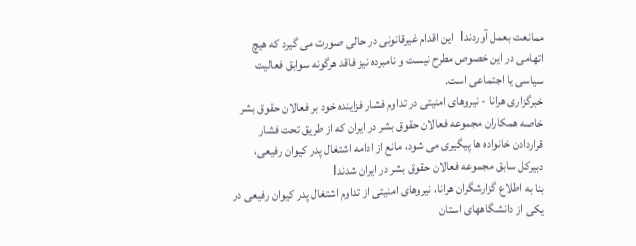ممانعت بعمل آوردند। این اقدام غیرقانونی در حالی صورت می گیرد که هیچ اتهامی در این خصوص مطرح نیست و نامبرده نیز فاقد هرگونه سوابق فعالیت سیاسی یا اجتماعی است.
خبرگزاری هرانا - نیروهای امنیتی در تداوم فشار فزاینده خود بر فعالان حقوق بشر خاصه همکاران مجموعه فعالان حقوق بشر در ایران که از طریق تحت فشار قراردادن خانواده ها پیگیری می شود، مانع از ادامه اشتغال پدر کیوان رفیعی، دبیرکل سابق مجموعه فعالان حقوق بشر در ایران شدند।
بنا به اطلاع گزارشگران هرانا، نیروهای امنیتی از تداوم اشتغال پدر کیوان رفیعی در یکی از دانشگاههای استان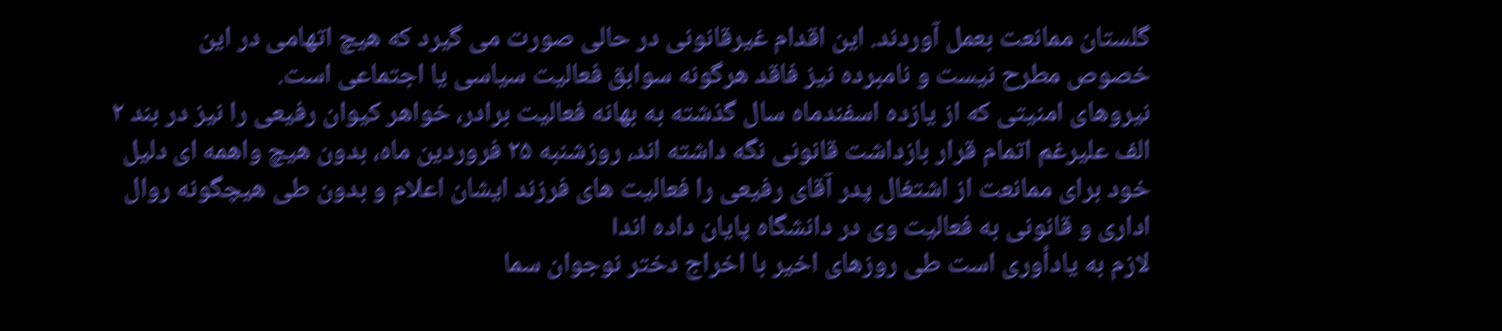گلستان ممانعت بعمل آوردند. این اقدام غیرقانونی در حالی صورت می گیرد که هیچ اتهامی در این خصوص مطرح نیست و نامبرده نیز فاقد هرگونه سوابق فعالیت سیاسی یا اجتماعی است.
نیروهای امنیتی که از یازده اسفندماه سال گذشته به بهانه فعالیت برادر، خواهر کیوان رفیعی را نیز در بند ۲ الف علیرغم اتمام قرار بازداشت قانونی نگه داشته اند، روزشنبه ۲۵ فروردین ماه، بدون هیچ واهمه ای دلیل خود برای ممانعت از اشتغال پدر آقای رفیعی را فعالیت های فرزند ایشان اعلام و بدون طی هیچگونه روال اداری و قانونی به فعالیت وی در دانشگاه پایان داده اند।
لازم به یادأوری است طی روزهای اخیر با اخراج دختر نوجوان سما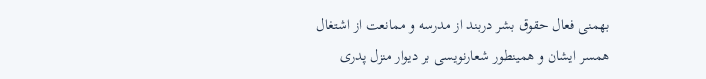بهمنی فعال حقوق بشر دربند از مدرسه و ممانعت از اشتغال همسر ایشان و همینطور شعارنویسی بر دیوار منزل پدری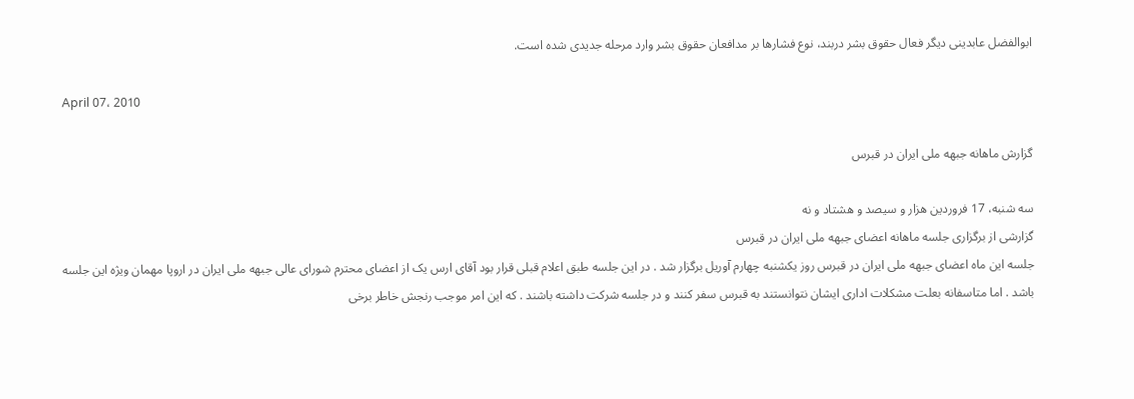ابوالفضل عابدینی دیگر فعال حقوق بشر دربند، نوع فشارها بر مدافعان حقوق بشر وارد مرحله جدیدی شده است.

April 07، 2010

گزارش ماهانه جبهه ملی ايران در قبرس

سه شنبه، 17 فروردین هزار و سیصد و هشتاد و نه
گزارشی از برگزاری جلسه ماهانه اعضای جبهه ملی ایران در قبرس
جلسه این ماه اعضای جبهه ملی ایران در قبرس روز یکشنبه چهارم آوریل برگزار شد . در این جلسه طبق اعلام قبلی قرار بود آقای ارس یک از اعضای محترم شورای عالی جبهه ملی ایران در اروپا مهمان ویژه این جلسه باشد . اما متاسفانه بعلت مشکلات اداری ایشان نتوانستند به قبرس سفر کنند و در جلسه شرکت داشته باشند . که این امر موجب رنجش خاطر برخی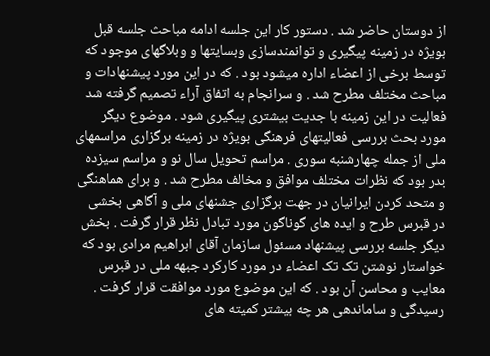از دوستان حاضر شد . دستور کار این جلسه ادامه مباحث جلسه قبل بویژه در زمینه پیگیری و توانمندسازی وبسایتها و وبلاگهای موجود که توسط برخی از اعضاء اداره میشود بود . که در این مورد پیشنهادات و مباحث مختلف مطرح شد . و سرانجام به اتفاق آراء تصمیم گرفته شد فعالیت در این زمینه با جدیت بیشتری پیگیری شود . موضوع دیگر مورد بحث بررسی فعالیتهای فرهنگی بویژه در زمینه برگزاری مراسمهای ملی از جمله چهارشنبه سوری . مراسم تحویل سال نو و مراسم سیزده بدر بود که نظرات مختلف موافق و مخالف مطرح شد . و برای هماهنگی و متحد کردن ایرانیان در جهت برگزاری جشنهای ملی و آگاهی بخشی در قبرس طرح و ایده های گوناگون مورد تبادل نظر قرار گرفت . بخش دیگر جلسه بررسی پیشنهاد مسئول سازمان آقای ابراهیم مرادی بود که خواستار نوشتن تک تک اعضاء در مورد کارکرد جبهه ملی در قبرس معایب و محاسن آن بود . که این موضوع مورد موافقت قرار گرفت . رسیدگی و ساماندهی هر چه بیشتر کمیته های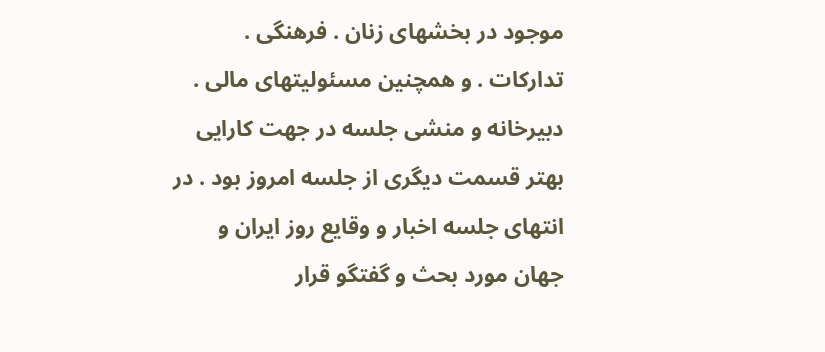موجود در بخشهای زنان . فرهنگی . تدارکات . و همچنین مسئولیتهای مالی . دبیرخانه و منشی جلسه در جهت کارایی بهتر قسمت دیگری از جلسه امروز بود . در انتهای جلسه اخبار و وقایع روز ایران و جهان مورد بحث و گفتگو قرار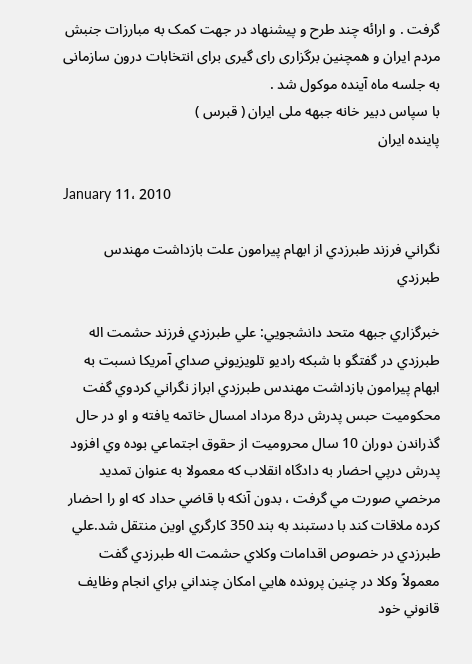گرفت . و ارائه چند طرح و پیشنهاد در جهت کمک به مبارزات جنبش مردم ایران و همچنین برگزاری رای گیری برای انتخابات درون سازمانی به جلسه ماه آینده موکول شد .
با سپاس دبیر خانه جبهه ملی ایران ( قبرس )
پاینده ایران

January 11، 2010

نگراني فرزند طبرزدي از ابهام پيرامون علت بازداشت مهندس طبرزدي

خبرگزاري جبهه متحد دانشجويي: علي طبرزدي فرزند حشمت اله طبرزدي در گفتگو با شبكه راديو تلويزيوني صداي آمريكا نسبت به ابهام پيرامون بازداشت مهندس طبرزدي ابراز نگراني كردوي گفت محكوميت حبس پدرش در8 مرداد امسال خاتمه يافته و او در حال گذراندن دوران 10 سال محروميت از حقوق اجتماعي بوده وي افزود پدرش درپي احضار به دادگاه انقلاب كه معمولا به عنوان تمديد مرخصي صورت مي گرفت ، بدون آنكه با قاضي حداد كه او را احضار كرده ملاقات كند با دستبند به بند 350 كارگري اوين منتقل شد.علي طبرزدي در خصوص اقدامات وكلاي حشمت اله طبرزدي گفت معمولاً وكلا در چنين پرونده هايي امكان چنداني براي انجام وظايف قانوني خود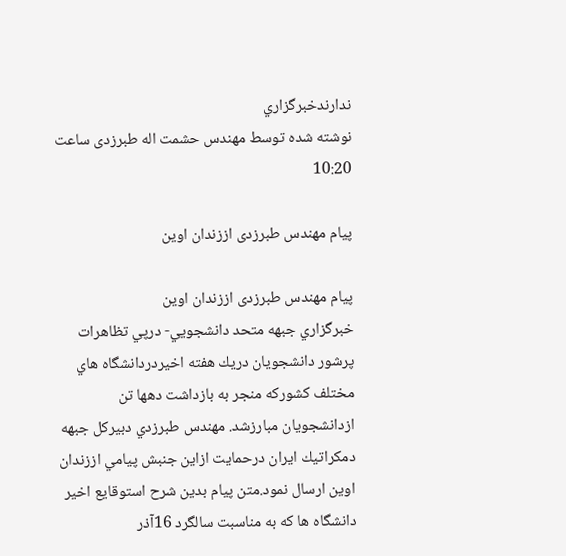ندارندخبرگزاري
نوشته شده توسط مهندس حشمت اله طبرزدی ساعت 10:20

پیام مهندس طبرزدی اززندان اوین

پیام مهندس طبرزدی اززندان اوین
خبرگزاري جبهه متحد دانشجويي- درپي تظاهرات پرشور دانشجويان دريك هفته اخيردردانشگاه هاي مختلف كشوركه منجر به بازداشت دهها تن ازدانشجويان مبارزشد. مهندس طبرزدي دبيركل جبهه دمكراتيك ايران درحمايت ازاين جنبش پيامي اززندان اوين ارسال نمود.متن پيام بدين شرح استوقایع اخیر دانشگاه ها که به مناسبت سالگرد 16آذر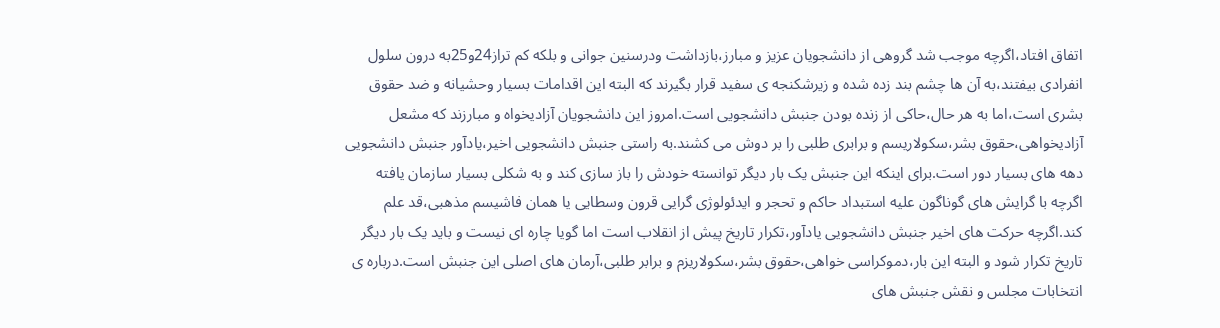اتفاق افتاد،اگرچه موجب شد گروهی از دانشجویان عزیز و مبارز،بازداشت ودرسنین جوانی و بلکه کم تراز24و25به درون سلول انفرادی بیفتند،به آن ها چشم بند زده شده و زیرشکنجه ی سفید قرار بگیرند که البته این اقدامات بسیار وحشیانه و ضد حقوق بشری است،اما به هر حال،حاکی از زنده بودن جنبش دانشجویی است.امروز این دانشجویان آزادیخواه و مبارزند که مشعل آزادیخواهی،حقوق بشر،سکولاریسم و برابری طلبی را بر دوش می کشند.به راستی جنبش دانشجویی اخیر،یادآور جنبش دانشجویی دهه های بسیار دور است.برای اینکه این جنبش یک بار دیگر توانسته خودش را باز سازی کند و به شکلی بسیار سازمان یافته اگرچه با گرایش های گوناگون علیه استبداد حاکم و تحجر و ایدئولوژی گرایی قرون وسطایی یا همان فاشیسم مذهبی،قد علم کند.اگرچه حرکت های اخیر جنبش دانشجویی یادآور،تکرار تاریخ پیش از انقلاب است اما گویا چاره ای نیست و باید یک بار دیگر تاریخ تکرار شود و البته این بار،دموکراسی خواهی،حقوق بشر،سکولاریزم و برابر طلبی،آرمان های اصلی این جنبش است.درباره ی انتخابات مجلس و نقش جنبش های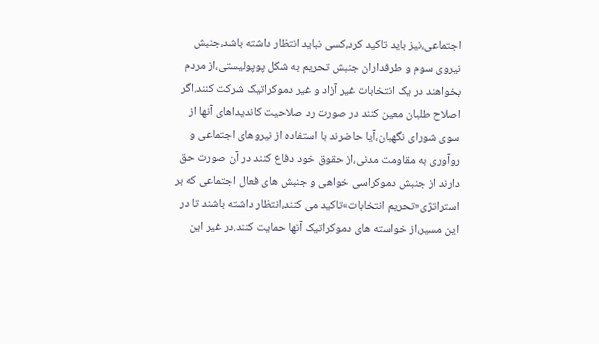اجتماعی،نیز باید تاکید کرد،کسی نباید انتظار داشته باشد،جنبش نیروی سوم و طرفداران جنبش تحریم به شکل پوپولیستی،از مردم بخواهند در یک انتخابات غیر آزاد و غیر دموکراتیک شرکت کنند.اگر اصلاح طلبان معین کنند در صورت رد صلاحیت کاندیداهای آنها از سوی شورای نگهبان،آیا حاضرند با استفاده از نیروهای اجتماعی و روآوری به مقاومت مدنی،از حقوق خود دفاع کنند در آن صورت حق دارند از جنبش دموکراسی خواهی و جنبش های فعال اجتماعی که بر استراتژی«تحریم انتخابات»تاکید می کنند،انتظار داشته باشند تا در این مسیر،از خواسته های دموکراتیک آنها حمایت کنند.در غیر این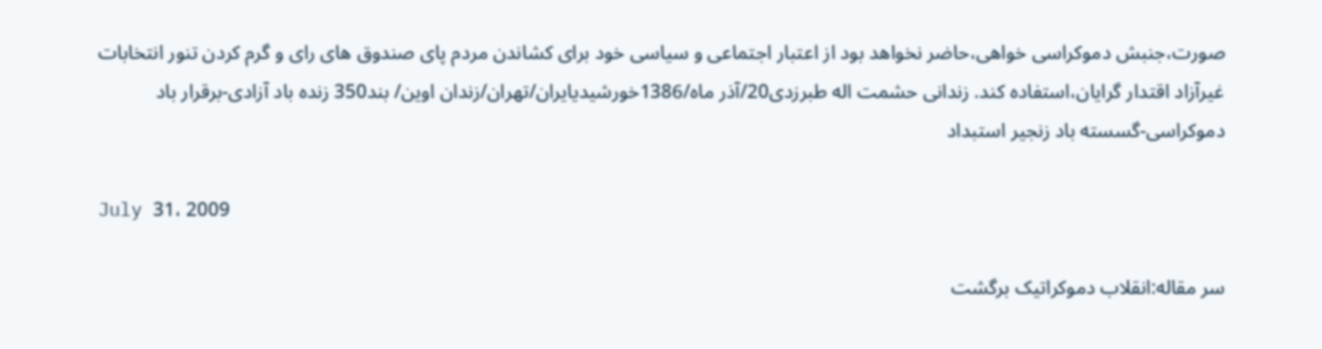صورت،جنبش دموکراسی خواهی،حاضر نخواهد بود از اعتبار اجتماعی و سیاسی خود برای کشاندن مردم پای صندوق های رای و گرم کردن تنور انتخابات غیرآزاد اقتدار گرایان،استفاده کند. زندانی حشمت اله طبرزدی20/آذر ماه/1386خورشیدیایران/تهران/زندان اوین/ بند350 زنده باد آزادی-برقرار باد دموکراسی-گسسته باد زنجیر استبداد

July 31، 2009

سر مقاله:انقلاب دموکراتیک برگشت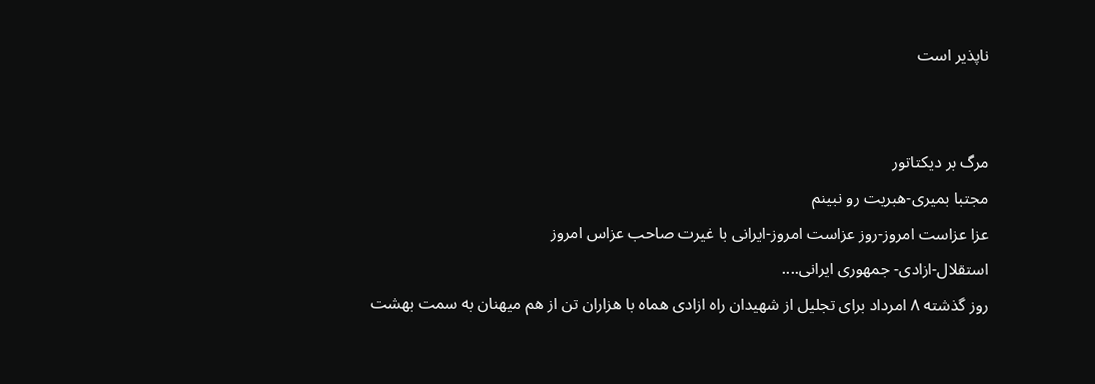ناپذیر است


مرگ بر دیکتاتور
مجتبا بمیری-هبریت رو نبینم
عزا عزاست امروز-روز عزاست امروز-ایرانی با غیرت صاحب عزاس امروز
استقلال-ازادی- جمهوری ایرانی....
روز گذشته ۸ امرداد برای تجلیل از شهیدان راه ازادی هماه با هزاران تن از هم میهنان به سمت بهشت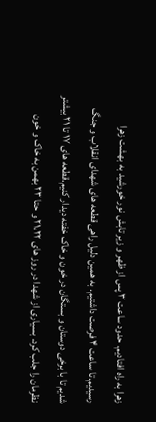زهرا به راه افتادیم. حدود ساعت ۳ پس از ظهر و زیر تابش نور خورشید به بهشت زهرا رسیدیم.تا ساعت ۴ فرصت داشتیم. به همین دلیل راهی قطعه های شهدای انقلاب و جنگ شدیم تا با برخی دوستان و بستگان در خون و خاک خفته دیدار کنیم.قطعه های ۱۷ تا ۲۱ بیشتر نظرمان را جلب کرد. بسیاری از شهدا در روز های ۲۱،۲۲ و حتا ۲۳ بهمن به خاک و خون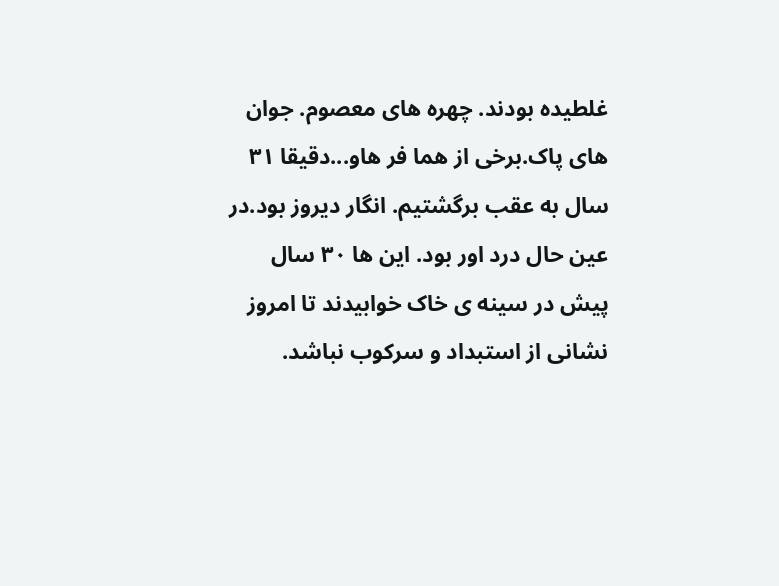غلطیده بودند. چهره های معصوم. جوان های پاک.برخی از هما فر هاو...دقیقا ۳۱ سال به عقب برگشتیم. انگار دیروز بود.در عین حال درد اور بود. این ها ۳۰ سال پیش در سینه ی خاک خوابیدند تا امروز نشانی از استبداد و سرکوب نباشد.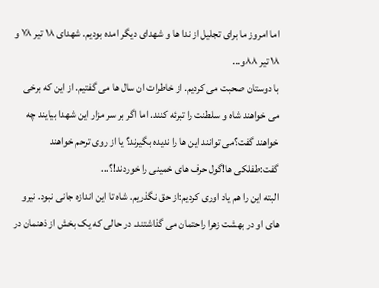اما امروز ما برای تجلیل از ندا ها و شهدای دیگر امده بودیم. شهدای ۱۸ تیر ۷۸ و ۱۸ تیر ۸۸و...
با دوستان صحبت می کردیم. از خاطرات ان سال ها می گفتیم. از این که برخی می خواهند شاه و سلطنت را تبرئه کنند. اما اگر بر سر مزار این شهدا بیایند چه خواهند گفت؟می توانند این ها را ندیده بگیرند؟ یا از روی ترحم خواهند گفت:طفلکی ها!گول حرف های خمینی را خوردند!؟...
البته این را هم یاد اوری کردیم:از حق نگذریم. شاه تا این اندازه جانی نبود. نیرو های او در بهشت زهرا راحتمان می گذاشتند. در حالی که یک بخش از ذهنمان در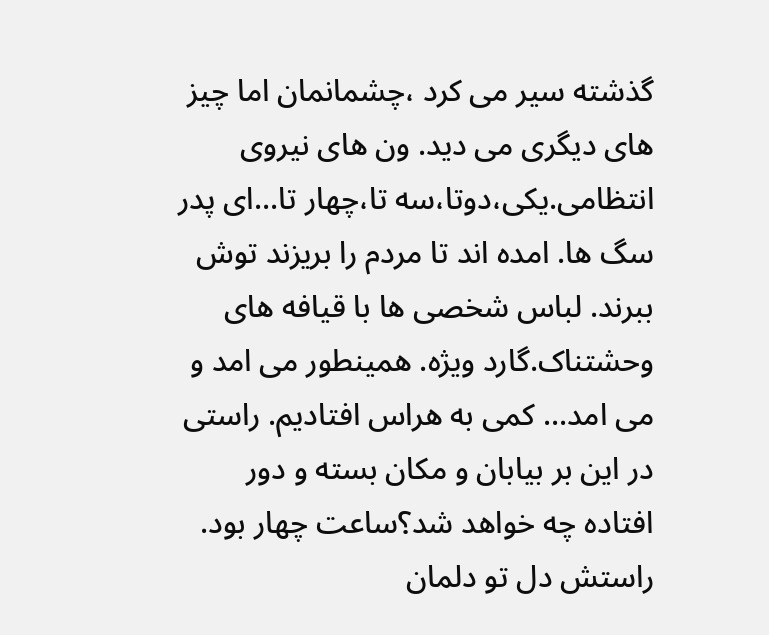گذشته سیر می کرد ،چشمانمان اما چیز های دیگری می دید. ون های نیروی انتظامی.یکی،دوتا،سه تا،چهار تا...ای پدر سگ ها. امده اند تا مردم را بریزند توش ببرند. لباس شخصی ها با قیافه های وحشتناک.گارد ویژه. همینطور می امد و می امد... کمی به هراس افتادیم. راستی در این بر بیابان و مکان بسته و دور افتاده چه خواهد شد؟ساعت چهار بود. راستش دل تو دلمان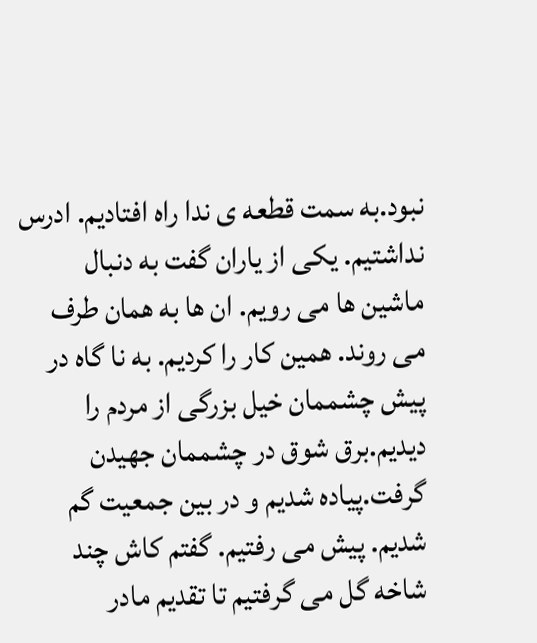نبود.به سمت قطعه ی ندا راه افتادیم. ادرس نداشتیم. یکی از یاران گفت به دنبال ماشین ها می رویم. ان ها به همان طرف می روند. همین کار را کردیم. به نا گاه در پیش چشممان خیل بزرگی از مردم را دیدیم.برق شوق در چشممان جهیدن گرفت.پیاده شدیم و در بین جمعیت گم شدیم. پیش می رفتیم. گفتم کاش چند شاخه گل می گرفتیم تا تقدیم مادر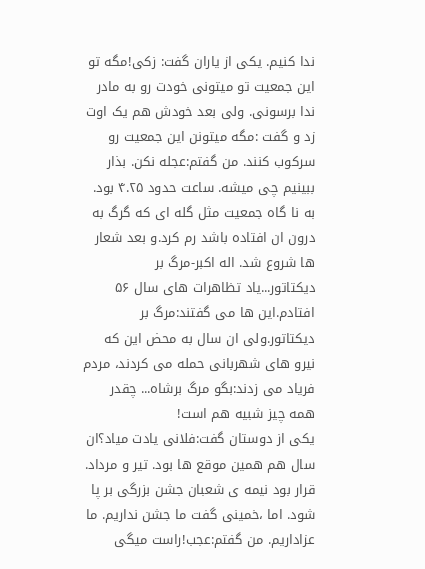ندا کنیم. یکی از یاران گفت: زکی!مگه تو این جمعیت تو میتونی خودت رو به مادر ندا برسونی. ولی بعد خودش هم یک اوت زد و گفت :مگه میتونن این جمعیت رو سرکوب کنند. من گفتم:عجله نکن. بذار ببینیم چی میشه. ساعت حدود ۴.۲۵ بود. به نا گاه جمعیت مثل گله ای که گرگ به درون ان افتاده باشد رم کرد.و بعد شعار ها شروع شد. اله اکبر-مرگ بر دیکتاتور...یاد تظاهرات های سال ۵۶ افتادم.این ها می گفتند:مرگ بر دیکتاتور.ولی ان سال به محض این که نیرو های شهربانی حمله می کردند، مردم فریاد می زدند:بگو مرگ برشاه... چقدر همه چیز شبیه هم است!
یکی از دوستان گفت:فلانی یادت میاد؟ان سال هم همین موقع ها بود. تیر و مرداد. قرار بود نیمه ی شعبان جشن بزرگی بر پا شود. اما ،خمینی گفت ما جشن نداریم. ما عزاداریم. من گفتم:عجب!راست میگی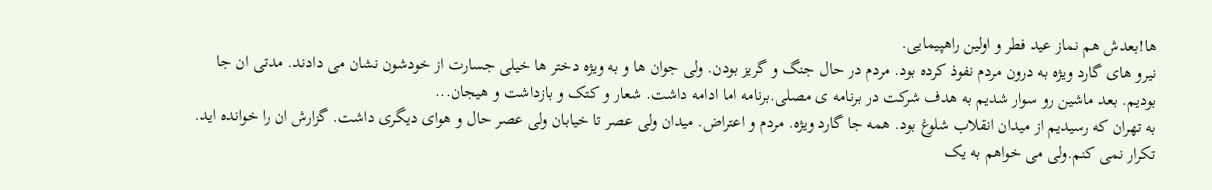ها!بعدش هم نماز عید فطر و اولین راهپیمایی.
نیرو های گارد ویژه به درون مردم نفوذ کرده بود. مردم در حال جنگ و گریز بودن. ولی جوان ها و به ویژه دختر ها خیلی جسارت از خودشون نشان می دادند. مدتی ان جا بودیم. بعد ماشین رو سوار شدیم به هدف شرکت در برنامه ی مصلی.برنامه اما ادامه داشت. شعار و کتک و بازداشت و هیجان...
به تهران که رسیدیم از میدان انقلاب شلوغ بود. همه جا گارد ویژه. مردم و اعتراض. میدان ولی عصر تا خیابان ولی عصر حال و هوای دیگری داشت. گزارش ان را خوانده اید. تکرار نمی کنم.ولی می خواهم به یک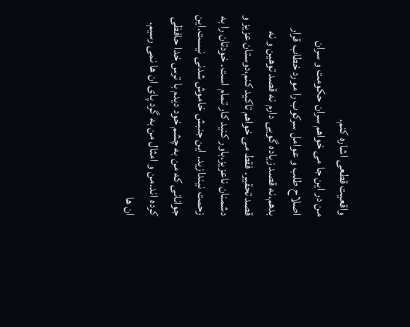واقعیت قطعی اشاره کنم.
من در این جا می خواهم سران حکومت و سران اصلاح طلب و عوامل سرکوب را مورد خطاب قرار بدهم.نه قصد زیاده گویی دارم نه قصد توهین و نه قصد تحقیر. فقط می خواهم تاکید کنم،دوستان عزیز و دشمنان ناعزیز.باور کنید کار تمام است. خودتان را به زحمت نیندازید. این جنبش خاموش شدنی نیست.این جوانانی که من به چشم خود دیدم با ترس خدا حافظی کرده اند.من و امثال من به گرد پای ان ها نمی رسیم. ان ها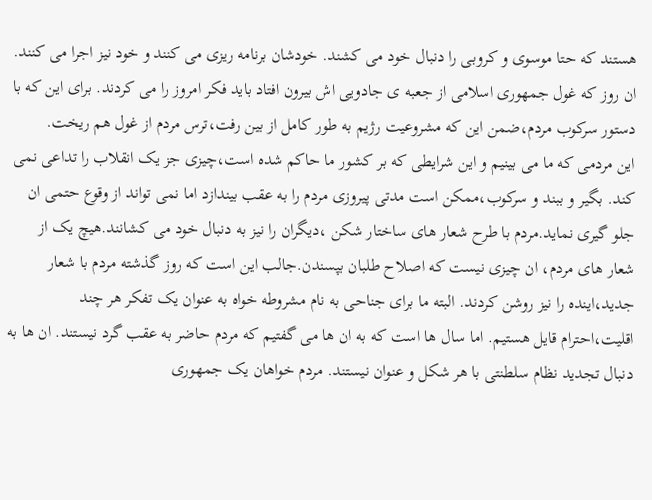هستند که حتا موسوی و کروبی را دنبال خود می کشند. خودشان برنامه ریزی می کنند و خود نیز اجرا می کنند. ان روز که غول جمهوری اسلامی از جعبه ی جادویی اش بیرون افتاد باید فکر امروز را می کردند. برای این که با دستور سرکوب مردم،ضمن این که مشروعیت رژیم به طور کامل از بین رفت،ترس مردم از غول هم ریخت.
این مردمی که ما می بینیم و این شرایطی که بر کشور ما حاکم شده است،چیزی جز یک انقلاب را تداعی نمی کند. بگیر و ببند و سرکوب،ممکن است مدتی پیروزی مردم را به عقب بیندازد اما نمی تواند از وقوع حتمی ان جلو گیری نماید.مردم با طرح شعار های ساختار شکن ،دیگران را نیز به دنبال خود می کشانند.هیچ یک از شعار های مردم، ان چیزی نیست که اصلاح طلبان بپسندن.جالب این است که روز گذشته مردم با شعار جدید،اینده را نیز روشن کردند. البته ما برای جناحی به نام مشروطه خواه به عنوان یک تفکر هر چند اقلیت،احترام قایل هستیم. اما سال ها است که به ان ها می گفتیم که مردم حاضر به عقب گرد نیستند. ان ها به دنبال تجدید نظام سلطنتی با هر شکل و عنوان نیستند. مردم خواهان یک جمهوری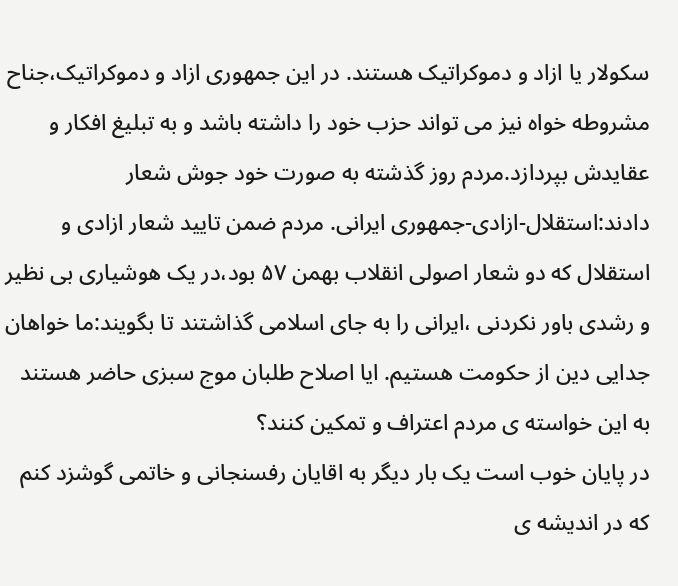سکولار یا ازاد و دموکراتیک هستند. در این جمهوری ازاد و دموکراتیک،جناح مشروطه خواه نیز می تواند حزب خود را داشته باشد و به تبلیغ افکار و عقایدش بپردازد.مردم روز گذشته به صورت خود جوش شعار دادند:استقلال-ازادی-جمهوری ایرانی. مردم ضمن تایید شعار ازادی و استقلال که دو شعار اصولی انقلاب بهمن ۵۷ بود،در یک هوشیاری بی نظیر و رشدی باور نکردنی ،ایرانی را به جای اسلامی گذاشتند تا بگویند:ما خواهان جدایی دین از حکومت هستیم. ایا اصلاح طلبان موج سبزی حاضر هستند به این خواسته ی مردم اعتراف و تمکین کنند؟
در پایان خوب است یک بار دیگر به اقایان رفسنجانی و خاتمی گوشزد کنم که در اندیشه ی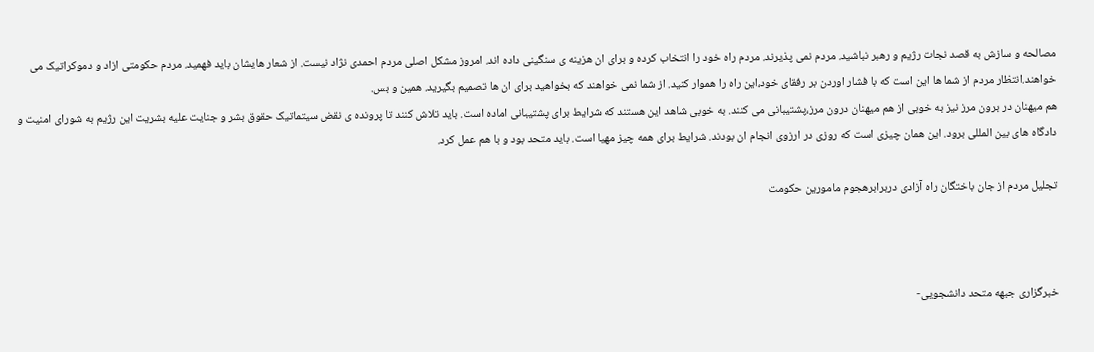مصالحه و سازش به قصد نجات رژیم و رهبر نباشید. مردم نمی پذیرند. مردم راه خود را انتخاب کرده و برای ان هزینه ی سنگینی داده اند. امروز مشکل اصلی مردم احمدی نژاد نیست. از شعار هایشان باید فهمید. مردم حکومتی ازاد و دموکراتیک می خواهند.انتظار مردم از شما ها این است که با فشار اوردن بر رفقای خود،این راه را هموار کنید. از شما نمی خواهند که بخواهید برای ان ها تصمیم بگیرید. همین و بس.
هم میهنان در برون مرز نیز به خوبی از هم میهنان درون مرز،پشتیبانی می کنند. به خوبی شاهد این هستند که شرایط برای پشتیبانی اماده است. باید تلاش کنند تا پرونده ی نقض سیتماتیک حقوق بشر و جنایت علیه بشریت این رژیم به شورای امنیت و دادگاه های بین المللی برود. این همان چیزی است که روزی در ارزوی انجام ان بودند. شرایط برای همه چیز مهیا است. باید متحد بود و با هم عمل کرد.

تجلیل مردم از جان باختگان راه آزادی دربرابرهجوم مامورین حکومت



خبرگزاری جبهه متحد دانشجویی-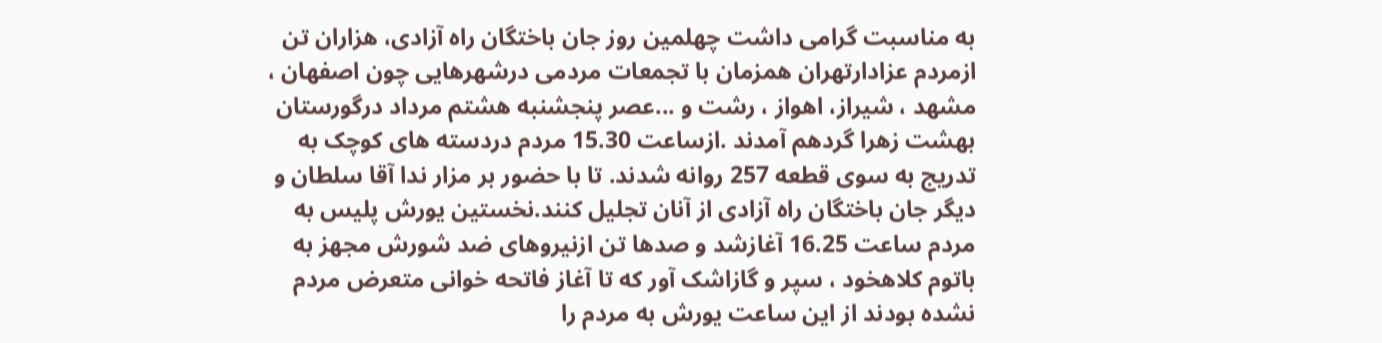به مناسبت گرامی داشت چهلمین روز جان باختگان راه آزادی، هزاران تن ازمردم عزادارتهران همزمان با تجمعات مردمی درشهرهایی چون اصفهان ، مشهد ، شیراز، اهواز ، رشت و ...عصر پنجشنبه هشتم مرداد درگورستان بهشت زهرا گردهم آمدند .ازساعت 15.30 مردم دردسته های کوچک به تدریج به سوی قطعه 257 روانه شدند. تا با حضور بر مزار ندا آقا سلطان و دیگر جان باختگان راه آزادی از آنان تجلیل کنند.نخستین یورش پلیس به مردم ساعت 16.25 آغازشد و صدها تن ازنیروهای ضد شورش مجهز به باتوم کلاهخود ، سپر و گازاشک آور که تا آغاز فاتحه خوانی متعرض مردم نشده بودند از این ساعت یورش به مردم را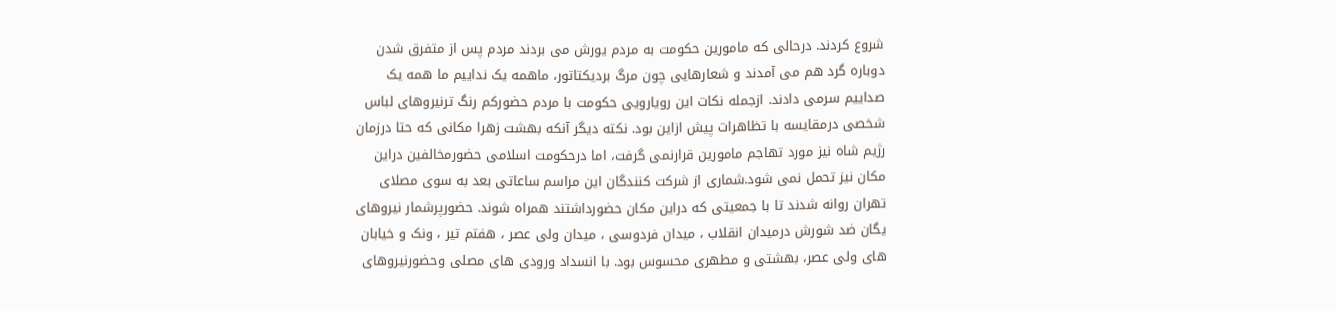شروع کردند. درحالی که مامورین حکومت به مردم یورش می بردند مردم پس از متفرق شدن دوباره گرد هم می آمدند و شعارهایی چون مرگ بردیکتاتور، ماهمه یک نداییم ما همه یک صداییم سرمی دادند. ازجمله نکات این رویارویی حکومت با مردم حضورکم رنگ ترنیروهای لباس شخصی درمقایسه با تظاهرات پیش ازاین بود. نکته دیگر آنکه بهشت زهرا مکانی که حتا درزمان رژیم شاه نیز مورد تهاجم مامورین قرارنمی گرفت، اما درحکومت اسلامی حضورمخالفین دراین مکان نیز تحمل نمی شود.شماری از شرکت کنندگان این مراسم ساعاتی بعد به سوی مصلای تهران روانه شدند تا با جمعیتی که دراین مکان حضورداشتند همراه شوند. حضورپرشمار نیروهای یگان ضد شورش درمیدان انقلاب ، میدان فردوسی ، میدان ولی عصر ، هفتم تیر ، ونک و خیابان های ولی عصر، بهشتی و مطهری محسوس بود. با انسداد ورودی های مصلی وحضورنیروهای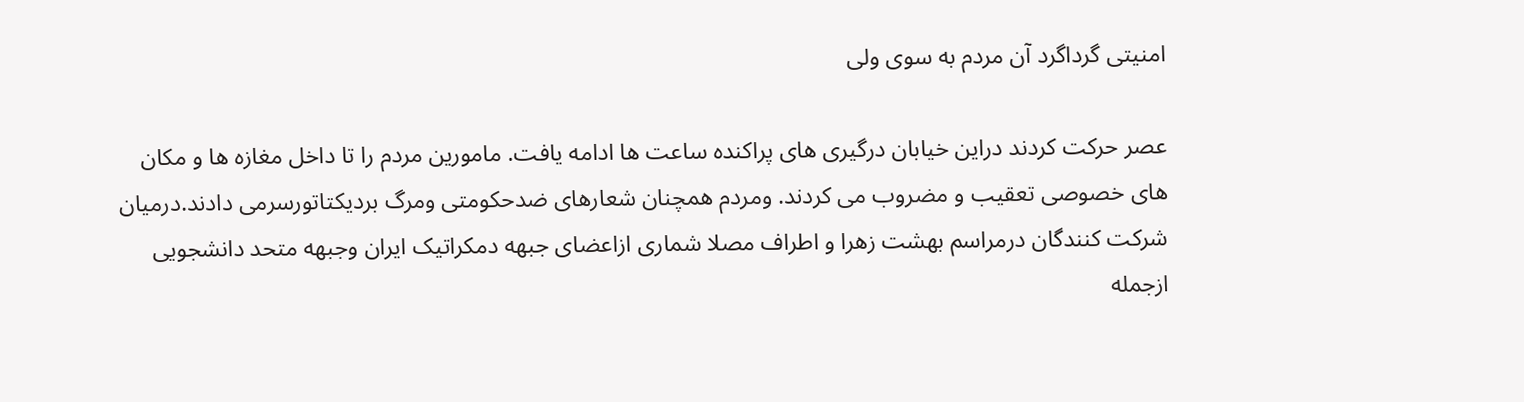امنیتی گرداگرد آن مردم به سوی ولی

عصر حرکت کردند دراین خیابان درگیری های پراکنده ساعت ها ادامه یافت. مامورین مردم را تا داخل مغازه ها و مکان های خصوصی تعقیب و مضروب می کردند. ومردم همچنان شعارهای ضدحکومتی ومرگ بردیکتاتورسرمی دادند.درمیان شرکت کنندگان درمراسم بهشت زهرا و اطراف مصلا شماری ازاعضای جبهه دمکراتیک ایران وجبهه متحد دانشجویی ازجمله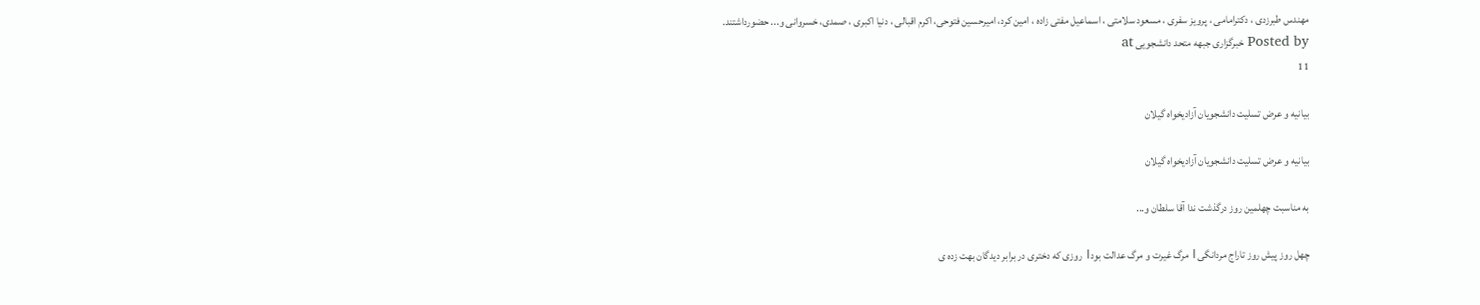مهندس طبرزدی ، دکترامامی ، پرویز سفری ، مسعود سلامتی ، اسماعیل مفتی زاده ، امین کرد، امیرحسین فتوحی، اکرم اقبالی ، دنیا اکبری ، صمدی، خسروانی و... حضورداشتند.
Posted by خبرگزاری جبهه متحد دانشجویی at
11

بیانیه و عرض تسلیت دانشجویان آزادیخواه گیلان

بیانیه و عرض تسلیت دانشجویان آزادیخواه گیلان

به مناسبت چهلمین روز درگذشت ندا آقا سلطان و...

چهل روز پیش روز تاراج مردانگی। مرگ غیرت و مرگ عدالت بود। روزی که دختری در برابر دیدگان بهت زده ی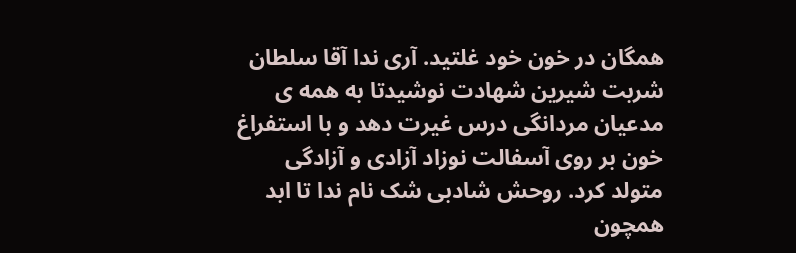همگان در خون خود غلتید. آری ندا آقا سلطان شربت شیرین شهادت نوشیدتا به همه ی مدعیان مردانگی درس غیرت دهد و با استفراغ خون بر روی آسفالت نوزاد آزادی و آزادگی متولد کرد. روحش شادبی شک نام ندا تا ابد همچون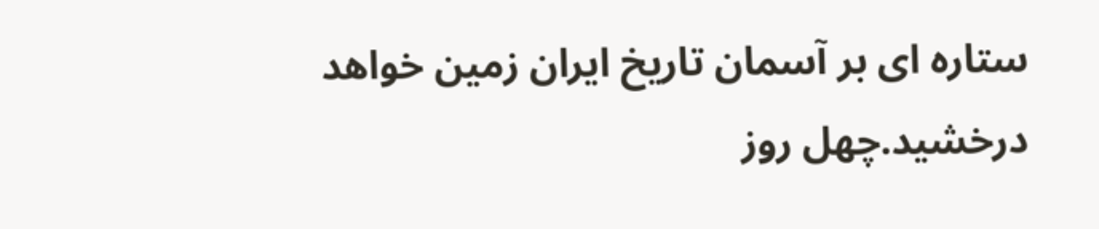ستاره ای بر آسمان تاریخ ایران زمین خواهد درخشید.چهل روز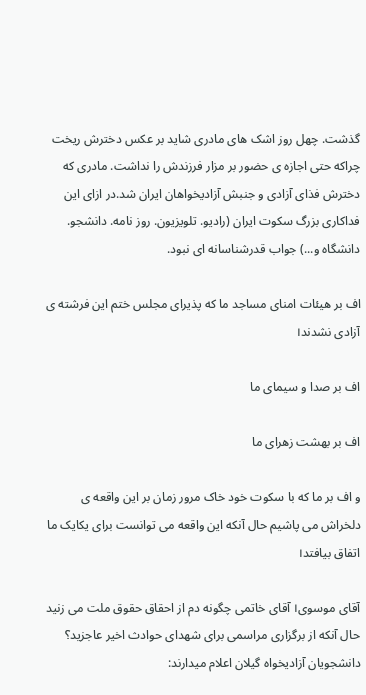گذشت. چهل روز اشک های مادری شاید بر عکس دخترش ریخت چراکه حتی اجازه ی حضور بر مزار فرزندش را نداشت. مادری که دخترش فذای آزادی و جنبش آزادیخواهان ایران شد.در ازای این فداکاری بزرگ سکوت ایران (رادیو. تلویزیون. روز نامه. دانشجو. دانشگاه و...) جواب قدرشناسانه ای نبود.

اف بر هیئات امنای مساجد ما که پذیرای مجلس ختم این فرشته ی آزادی نشدند।

اف بر صدا و سیمای ما

اف بر بهشت زهرای ما

و اف بر ما که با سکوت خود خاک مرور زمان بر این واقعه ی دلخراش می پاشیم حال آنکه این واقعه می توانست برای یکایک ما اتفاق بیافتد।

آقای موسوی। آقای خاتمی چگونه دم از احقاق حقوق ملت می زنید حال آنکه از برگزاری مراسمی برای شهدای حوادث اخیر عاجزید؟ دانشجویان آزادیخواه گیلان اعلام میدارند: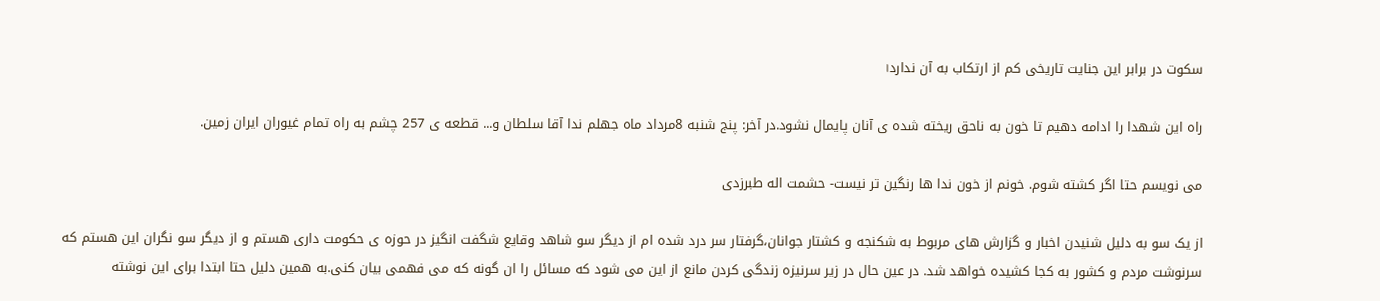سکوت در برابر این جنایت تاریخی کم از ارتکاب به آن ندارد।

راه این شهدا را ادامه دهیم تا خون به ناحق ریخته شده ی آنان پایمال نشود.در آخر: پنج شنبه 8مرداد ماه جهلم ندا آقا سلطان و... قطعه ی 257 چشم به راه تمام غیوران ایران زمین.

می نویسم حتا اگر کشته شوم. خونم از خون ندا ها رنگین تر نیست- حشمت اله طبرزدی

از یک سو به دلیل شنیدن اخبار و گزارش های مربوط به شکنجه و کشتار جوانان،گرفتار سر درد شده ام از دیگر سو شاهد وقایع شگفت انگیز در حوزه ی حکومت داری هستم و از دیگر سو نگران این هستم که سرنوشت مردم و کشور به کجا کشیده خواهد شد. در عین حال در زیر سرنیزه زندگی کردن مانع از این می شود که مسائل را ان گونه که می فهمی بیان کنی.به همین دلیل حتا ابتدا برای این نوشته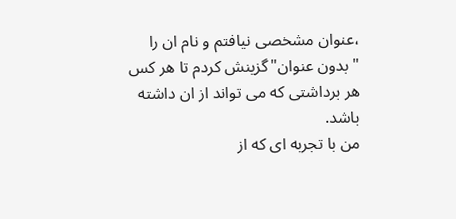،عنوان مشخصی نیافتم و نام ان را "بدون عنوان"گزینش کردم تا هر کس هر برداشتی که می تواند از ان داشته باشد.
من با تجربه ای که از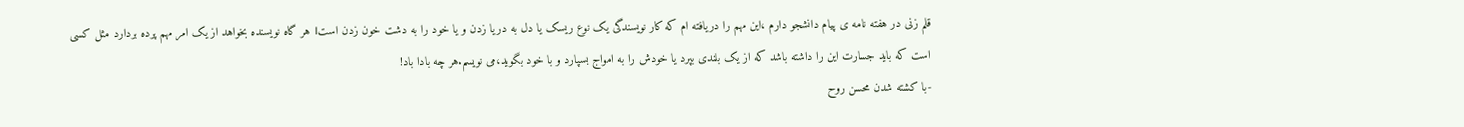قلم زنی در هفته نامه ی پیام دانشجو دارم ،این مهم را دریافته ام که کار نویسندگی یک نوع ریسک یا دل به دریا زدن و یا خود را به دشت خون زدن است। هر گاه نویسنده بخواهد از یک امر مهم پرده بردارد مثل کسی است که باید جسارت این را داشته باشد که از یک بلندی بپرد یا خودش را به امواج بسپارد و با خود بگوید،می نویسم.هر چه بادا باد!
-با کشته شدن محسن روح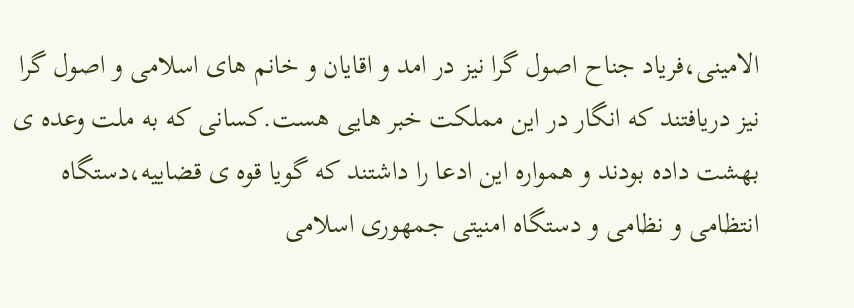الامینی،فریاد جناح اصول گرا نیز در امد و اقایان و خانم های اسلامی و اصول گرا نیز دریافتند که انگار در این مملکت خبر هایی هست.کسانی که به ملت وعده ی بهشت داده بودند و همواره این ادعا را داشتند که گویا قوه ی قضاییه،دستگاه انتظامی و نظامی و دستگاه امنیتی جمهوری اسلامی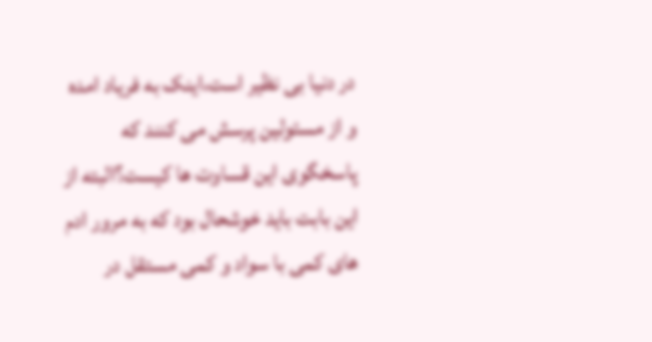در دنیا بی نظیر است،اینک به فریاد امده و از مسئولین پرسش می کنند که پاسخگوی این قساوت ها کیست؟البته از این بابت باید خوشحال بود که به مرور ادم های کمی با سواد و کمی مستقل در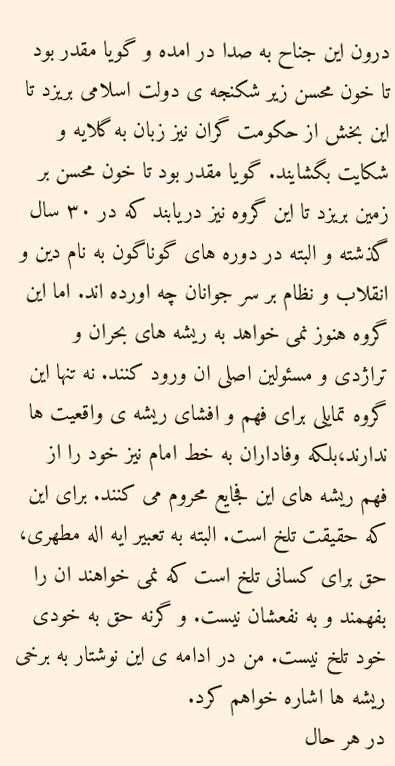درون این جناح به صدا در امده و گویا مقدر بود تا خون محسن زیر شکنجه ی دولت اسلامی بریزد تا این بخش از حکومت گران نیز زبان به گلایه و شکایت بگشایند. گویا مقدر بود تا خون محسن بر زمین بریزد تا این گروه نیز دریابند که در ۳۰ سال گذشته و البته در دوره های گوناگون به نام دین و انقلاب و نظام بر سر جوانان چه اورده اند. اما این گروه هنوز نمی خواهد به ریشه های بحران و تراژدی و مسئولین اصلی ان ورود کنند. نه تنها این گروه تمایلی برای فهم و افشای ریشه ی واقعیت ها ندارند،بلکه وفاداران به خط امام نیز خود را از فهم ریشه های این فجایع محروم می کنند. برای این که حقیقت تلخ است. البته به تعبیر ایه اله مطهری، حق برای کسانی تلخ است که نمی خواهند ان را بفهمند و به نفعشان نیست. و گرنه حق به خودی خود تلخ نیست. من در ادامه ی این نوشتار به برخی ریشه ها اشاره خواهم کرد.
در هر حال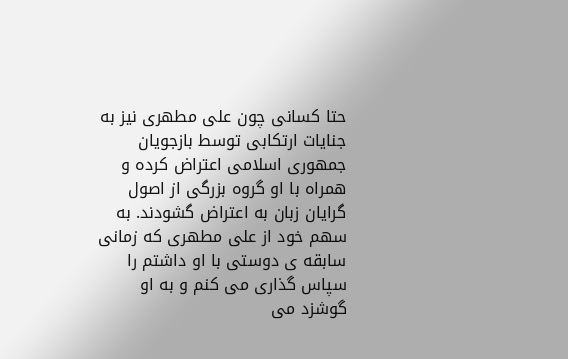حتا کسانی چون علی مطهری نیز به جنایات ارتکابی توسط بازجویان جمهوری اسلامی اعتراض کرده و همراه با او گروه بزرگی از اصول گرایان زبان به اعتراض گشودند. به سهم خود از علی مطهری که زمانی سابقه ی دوستی با او داشتم را سپاس گذاری می کنم و به او گوشزد می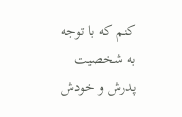کنم که با توجه به شخصیت پدرش و خودش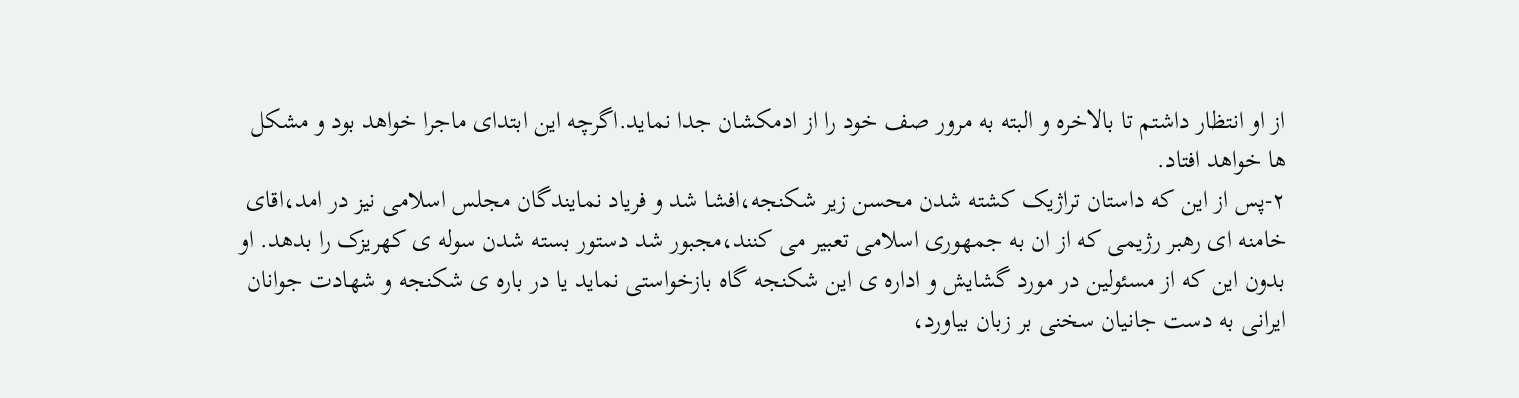از او انتظار داشتم تا بالاخره و البته به مرور صف خود را از ادمکشان جدا نماید.اگرچه این ابتدای ماجرا خواهد بود و مشکل ها خواهد افتاد.
۲-پس از این که داستان تراژیک کشته شدن محسن زیر شکنجه،افشا شد و فریاد نمایندگان مجلس اسلامی نیز در امد،اقای خامنه ای رهبر رژیمی که از ان به جمهوری اسلامی تعبیر می کنند،مجبور شد دستور بسته شدن سوله ی کهریزک را بدهد. او بدون این که از مسئولین در مورد گشایش و اداره ی این شکنجه گاه بازخواستی نماید یا در باره ی شکنجه و شهادت جوانان ایرانی به دست جانیان سخنی بر زبان بیاورد،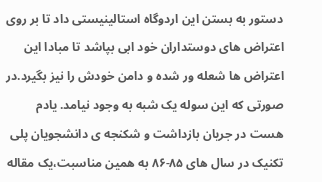دستور به بستن این اردوگاه استالینیستی داد تا بر روی اعتراض های دوستداران خود ابی بپاشد تا مبادا این اعتراض ها شعله ور شده و دامن خودش را نیز بگیرد.در صورتی که این سوله یک شبه به وجود نیامد. یادم هست در جریان بازداشت و شکنجه ی دانشجویان پلی تکنیک در سال های ۸۵-۸۶ به همین مناسبت،یک مقاله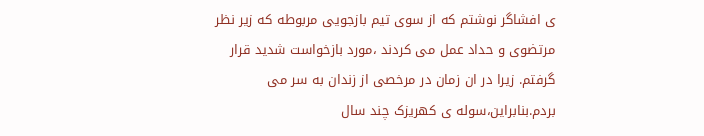ی افشاگر نوشتم که از سوی تیم بازجویی مربوطه که زیر نظر مرتضوی و حداد عمل می کردند ،مورد بازخواست شدید قرار گرفتم. زیرا در ان زمان در مرخصی از زندان به سر می بردم.بنابراین،سوله ی کهریزک چند سال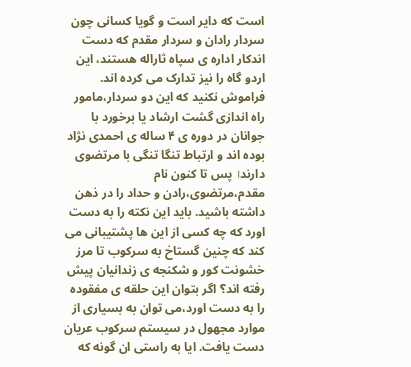است که دایر است و گویا کسانی چون سردار رادان و سردار مقدم که دست اندکار اداره ی سپاه ثاراله هستند، این اردو گاه را نیز تدارک می کرده اند.
فراموش نکنید که این دو سردار،مامور راه اندازی گشت ارشاد یا برخورد با جوانان در دوره ی ۴ ساله ی احمدی نژاد بوده اند و ارتباط تنگا تنگی با مرتضوی دارند। پس تا کنون نام مقدم،مرتضوی،رادن و حداد را در ذهن داشته باشید. باید این نکته را به دست اورد که چه کسی از این ها پشتیبانی می کند که چنین گستاخ به سرکوب تا مرز خشونت کور و شکنجه ی زندانیان پیش رفته اند؟ اگر بتوان این حلقه ی مفقوده را به دست اورد،می توان به بسیاری از موارد مجهول در سیستم سرکوب عریان دست یافت. ایا به راستی ان گونه که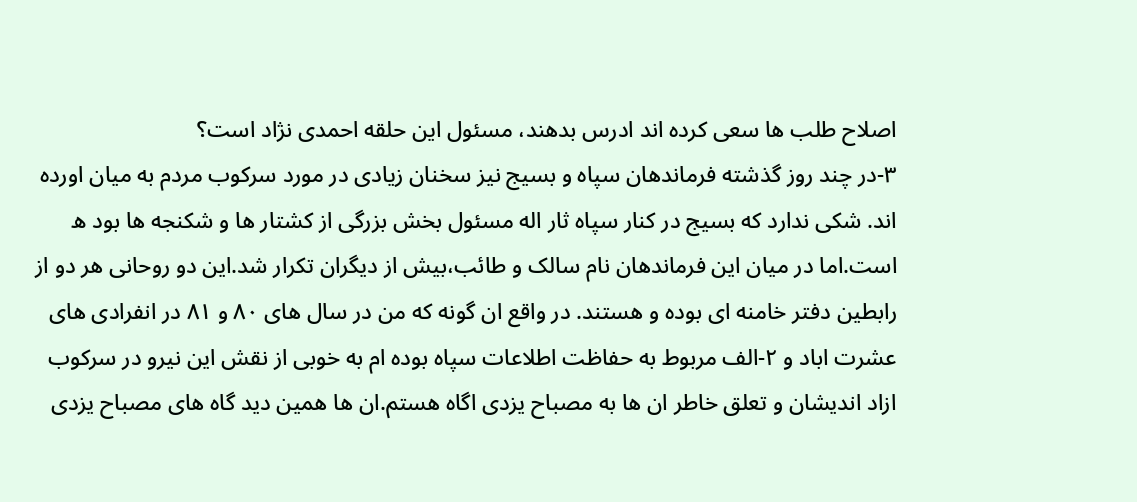اصلاح طلب ها سعی کرده اند ادرس بدهند، مسئول این حلقه احمدی نژاد است؟
۳-در چند روز گذشته فرماندهان سپاه و بسیج نیز سخنان زیادی در مورد سرکوب مردم به میان اورده اند. شکی ندارد که بسیج در کنار سپاه ثار اله مسئول بخش بزرگی از کشتار ها و شکنجه ها بود ه است.اما در میان این فرماندهان نام سالک و طائب،بیش از دیگران تکرار شد.این دو روحانی هر دو از رابطین دفتر خامنه ای بوده و هستند. در واقع ان گونه که من در سال های ۸۰ و ۸۱ در انفرادی های عشرت اباد و ۲-الف مربوط به حفاظت اطلاعات سپاه بوده ام به خوبی از نقش این نیرو در سرکوب ازاد اندیشان و تعلق خاطر ان ها به مصباح یزدی اگاه هستم.ان ها همین دید گاه های مصباح یزدی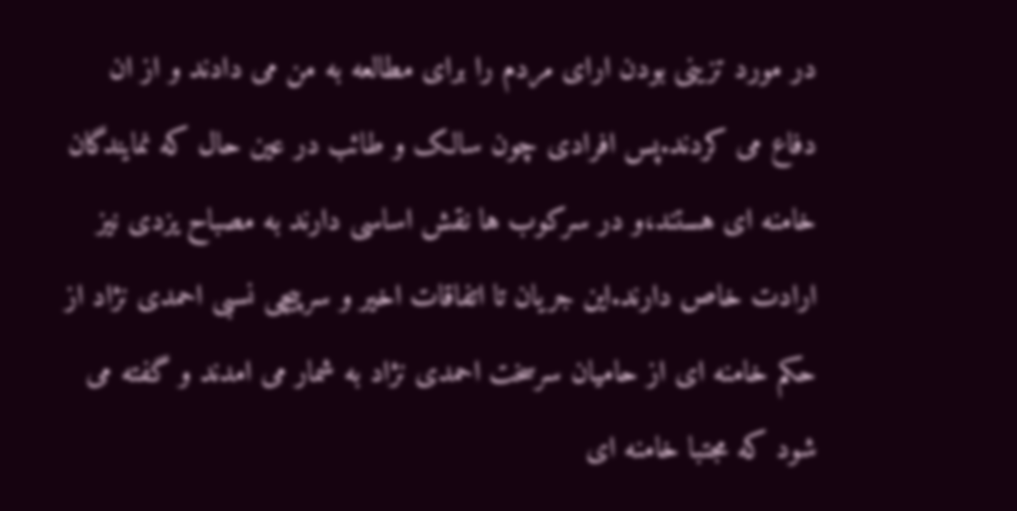در مورد تزینی بودن ارای مردم را برای مطالعه به من می دادند و از ان دفاع می کردند.پس افرادی چون سالک و طائب در عین حال که نمایندگان خامنه ای هستند،و در سرکوب ها نقش اساسی دارند به مصباح یزدی نیز ارادت خاص دارند.این جریان تا اتفاقات اخیر و سرپیچی نسبی احمدی نژاد از حکم خامنه ای از حامیان سرسخت احمدی نژاد به شمار می امدند و گفته می شود که مجتبا خامنه ای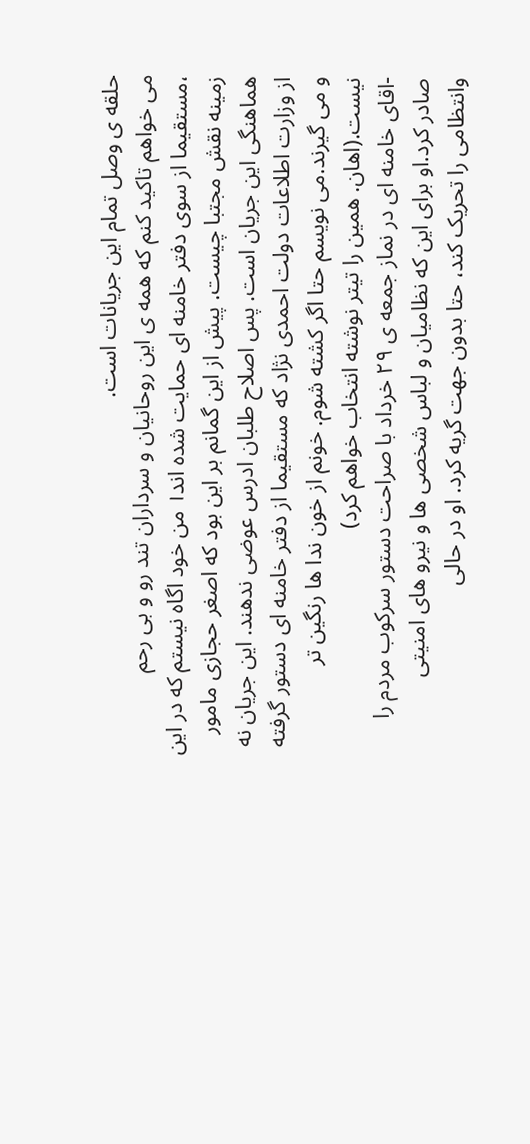حلقه ی وصل تمام این جریانات است.
می خواهم تاکید کنم که همه ی این روحانیان و سرداران تند رو و بی رحم ،مستقیما از سوی دفتر خامنه ای حمایت شده اند। من خود اگاه نیستم که در این زمینه نقش مجتبا چیست. پیش از این گمانم بر این بود که اصغر حجازی مامور هماهنگی این جریان است. پس اصلاح طلبان ادرس عوضی ندهند. این جریان نه از وزارت اطلاعات دولت احمدی نژاد که مستقیما از دفتر خامنه ای دستور گرفته و می گیرند.می نویسم حتا اگر کشته شوم. خونم از خون ندا ها رنگین تر نیست.(اهان. همین را تیتر نوشته انتخاب خواهم کرد)
-اقای خامنه ای در نماز جمعه ی ۲۹ خرداد با صراحت دستور سرکوب مردم را صادر کرد.او برای این که نظامیان و لباس شخصی ها و نیرو های امنیتی وانتظامی را تحریک کند، حتا بدون جهت گریه کرد. او در حالی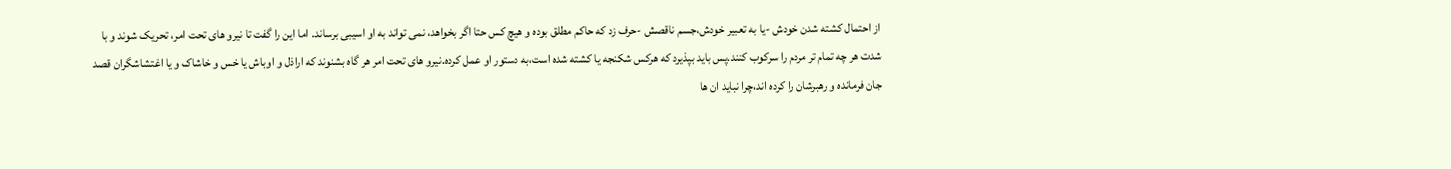از احتمال کشته شدن خودش -یا به تعبیر خودش،جسم ناقصش -حرف زد که حاکم مطلق بوده و هیچ کس حتا اگر بخواهد، نمی تواند به او اسیبی برساند. اما این را گفت تا نیرو های تحت امر، تحریک شوند و با شدت هر چه تمام تر مردم را سرکوب کنند.پس باید بپذیرد که هرکس شکنجه یا کشته شده است،به دستور او عمل کرده.نیرو های تحت امر هر گاه بشنوند که اراذل و اوباش یا خس و خاشاک و یا اغتشاشگران قصد جان فرمانده و رهبرشان را کرده اند،چرا نباید ان ها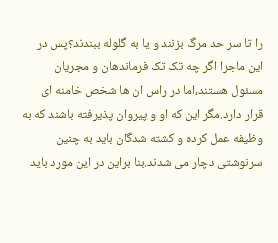را تا سر حد مرگ بزنند و یا به گلوله ببندند؟پس در این ماجرا اگر چه تک تک فرماندهان و مجریان مسئول هستند،اما در راس ان ها شخص خامنه ای قرار دارد.مگر این که او و پیروان پذیرفته باشند که به وظیفه عمل کرده و کشته شدگان باید به چنین سرنوشتی دچار می شدند.بنا براین در این مورد باید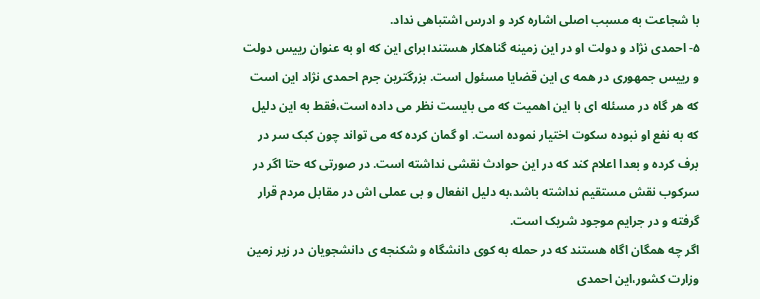با شجاعت به مسبب اصلی اشاره کرد و ادرس اشتباهی نداد.
۵- احمدی نژاد و دولت او در این زمینه گناهکار هستند।برای این که او به عنوان رییس دولت و رییس جمهوری در همه ی این قضایا مسئول است. بزرگترین جرم احمدی نژاد این است که هر گاه در مسئله ای با این اهمیت که می بایست نظر می داده است،فقط به این دلیل که به نفع او نبوده سکوت اختیار نموده است. او گمان کرده که می تواند چون کبک سر در برف کرده و بعدا اعلام کند که در این حوادث نقشی نداشته است. در صورتی که حتا اگر در سرکوب نقش مستقیم نداشته باشد،به دلیل انفعال و بی عملی اش در مقابل مردم قرار گرفته و در جرایم موجود شریک است.
اگر چه همگان اگاه هستند که در حمله به کوی دانشگاه و شکنجه ی دانشجویان در زیر زمین وزارت کشور،این احمدی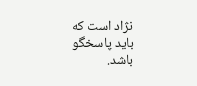نژاد است که باید پاسخگو باشد.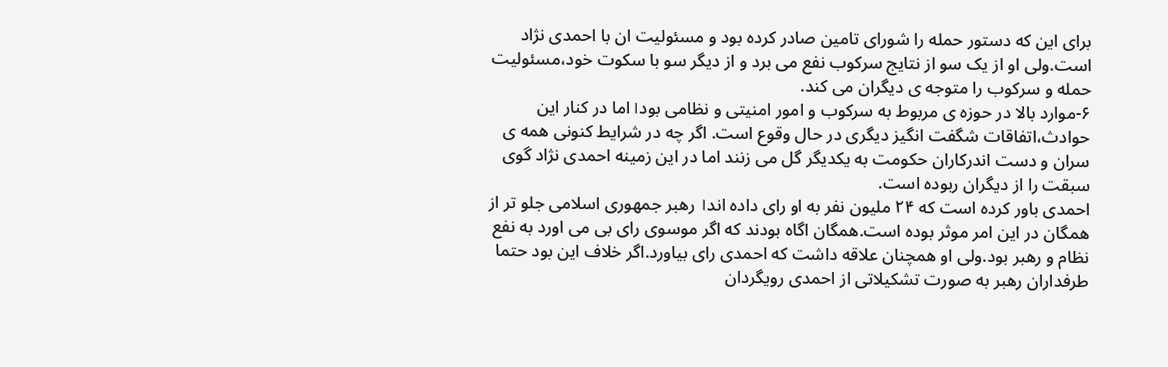برای این که دستور حمله را شورای تامین صادر کرده بود و مسئولیت ان با احمدی نژاد است.ولی او از یک سو از نتایج سرکوب نفع می برد و از دیگر سو با سکوت خود،مسئولیت حمله و سرکوب را متوجه ی دیگران می کند.
۶-موارد بالا در حوزه ی مربوط به سرکوب و امور امنیتی و نظامی بود।اما در کنار این حوادث،اتفاقات شگفت انگیز دیگری در حال وقوع است. اگر چه در شرایط کنونی همه ی سران و دست اندرکاران حکومت به یکدیگر گل می زنند اما در این زمینه احمدی نژاد گوی سبقت را از دیگران ربوده است.
احمدی باور کرده است که ۲۴ ملیون نفر به او رای داده اند। رهبر جمهوری اسلامی جلو تر از همگان در این امر موثر بوده است.همگان اگاه بودند که اگر موسوی رای بی می اورد به نفع نظام و رهبر بود.ولی او همچنان علاقه داشت که احمدی رای بیاورد.اگر خلاف این بود حتما طرفداران رهبر به صورت تشکیلاتی از احمدی رویگردان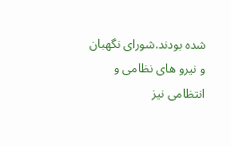شده بودند.شورای نگهبان و نیرو های نظامی و انتظامی نیز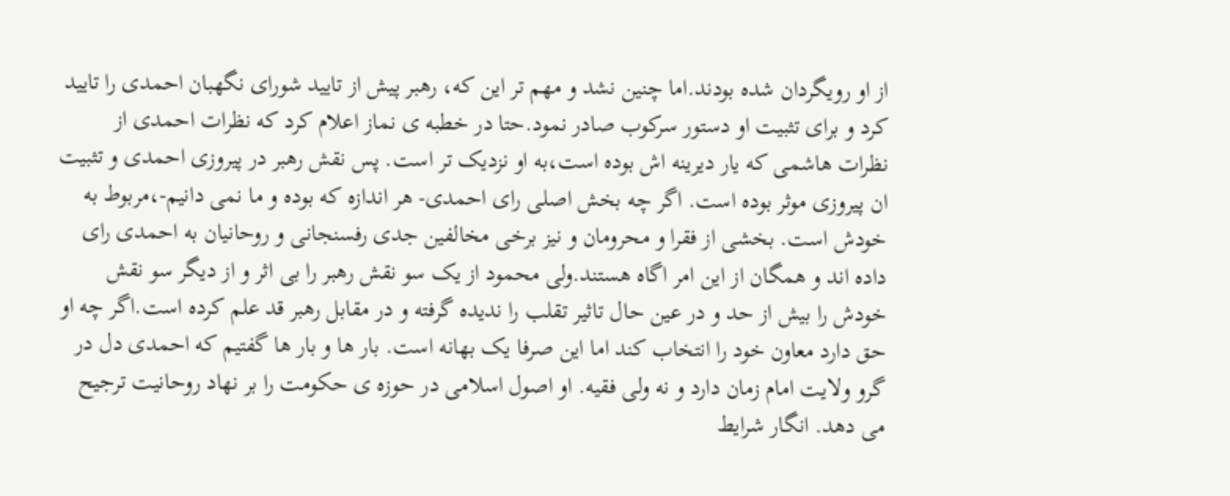از او رویگردان شده بودند.اما چنین نشد و مهم تر این که، رهبر پیش از تایید شورای نگهبان احمدی را تایید کرد و برای تثبیت او دستور سرکوب صادر نمود.حتا در خطبه ی نماز اعلام کرد که نظرات احمدی از نظرات هاشمی که یار دیرینه اش بوده است،به او نزدیک تر است. پس نقش رهبر در پیروزی احمدی و تثبیت ان پیروزی موثر بوده است. اگر چه بخش اصلی رای احمدی- هر اندازه که بوده و ما نمی دانیم-،مربوط به خودش است. بخشی از فقرا و محرومان و نیز برخی مخالفین جدی رفسنجانی و روحانیان به احمدی رای داده اند و همگان از این امر اگاه هستند.ولی محمود از یک سو نقش رهبر را بی اثر و از دیگر سو نقش خودش را بیش از حد و در عین حال تاثیر تقلب را ندیده گرفته و در مقابل رهبر قد علم کرده است.اگر چه او حق دارد معاون خود را انتخاب کند اما این صرفا یک بهانه است. بار ها و بار ها گفتیم که احمدی دل در گرو ولایت امام زمان دارد و نه ولی فقیه. او اصول اسلامی در حوزه ی حکومت را بر نهاد روحانیت ترجیح می دهد. انگار شرایط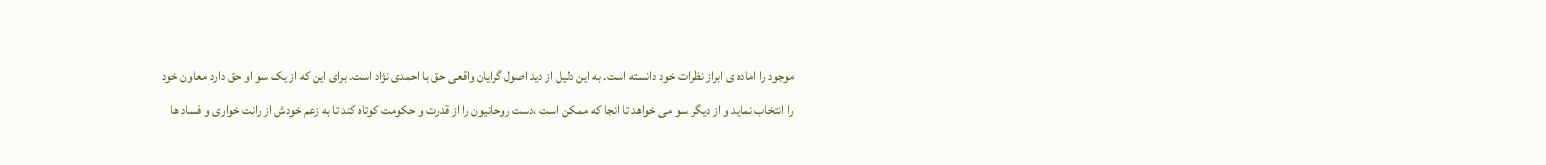موجود را اماده ی ابراز نظرات خود دانسته است. به این دلیل از دید اصول گرایان واقعی حق با احمدی نژاد است. برای این که از یک سو او حق دارد معاون خود را انتخاب نماید و از دیگر سو می خواهد تا انجا که ممکن است ،دست روحانیون را از قدرت و حکومت کوتاه کند تا به زعم خودش از رانت خواری و فساد ها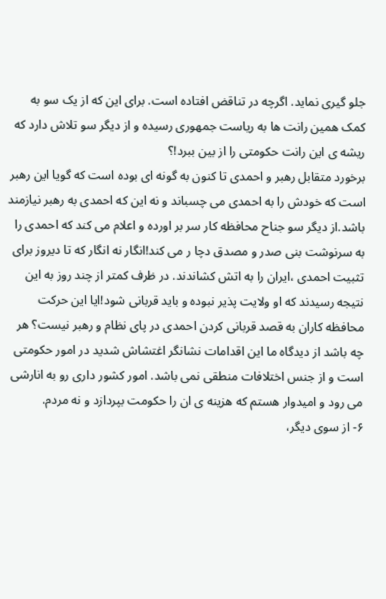جلو گیری نماید. اگرچه در تناقض افتاده است. برای این که از یک سو به کمک همین رانت ها به ریاست جمهوری رسیده و از دیگر سو تلاش دارد که ریشه ی این رانت حکومتی را از بین ببرد!؟
برخورد متقابل رهبر و احمدی تا کنون به گونه ای بوده است که گویا این رهبر است که خودش را به احمدی می چسباند و نه این که احمدی به رهبر نیازمند باشد.از دیگر سو جناح محافظه کار سر بر اورده و اعلام می کند که احمدی را به سرنوشت بنی صدر و مصدق دچا ر می کند!انگار نه انگار که تا دیروز برای تثبیت احمدی ،ایران را به اتش کشاندند. در ظرف کمتر از چند روز به این نتیجه رسیدند که او ولایت پذیر نبوده و باید قربانی شود!ایا این حرکت محافظه کاران به قصد قربانی کردن احمدی در پای نظام و رهبر نیست؟ هر چه باشد از دیدگاه ما این اقدامات نشانگر اغتشاش شدید در امور حکومتی است و از جنس اختلافات منطقی نمی باشد. امور کشور داری رو به انارشی می رود و امیدوار هستم که هزینه ی ان را حکومت بپردازد و نه مردم.
۶- از سوی دیگر،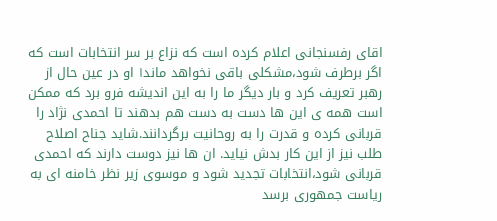اقای رفسنجانی اعلام کرده است که نزاع بر سر انتخابات است که اگر برطرف شود،مشکلی باقی نخواهد ماند। او در عین حال از رهبر تعریف کرد و بار دیگر ما را به این اندیشه فرو برد که ممکن است همه ی این ها دست به دست هم بدهند تا احمدی نژاد را قربانی کرده و قدرت را به روحانیت برگردانند.شاید جناح اصلاح طلب نیز از این کار بدش نیاید. ان ها نیز دوست دارند که احمدی قربانی شود،انتخابات تجدید شود و موسوی زیر نظر خامنه ای به ریاست جمهوری برسد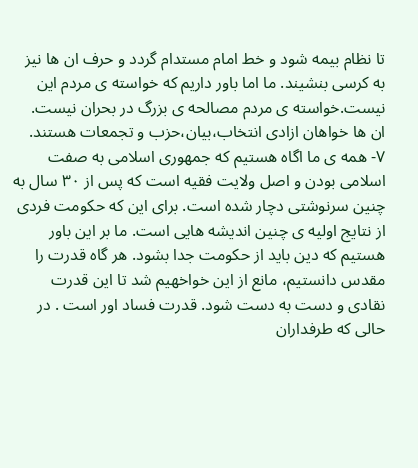تا نظام بیمه شود و خط امام مستدام گردد و حرف ان ها نیز به کرسی بنشیند. ما اما باور داریم که خواسته ی مردم این نیست.خواسته ی مردم مصالحه ی بزرگ در بحران نیست. ان ها خواهان ازادی انتخاب،بیان،حزب و تجمعات هستند.
۷- همه ی ما اگاه هستیم که جمهوری اسلامی به صفت اسلامی بودن و اصل ولایت فقیه است که پس از ۳۰ سال به چنین سرنوشتی دچار شده است. برای این که حکومت فردی از نتایج اولیه ی چنین اندیشه هایی است. ما بر این باور هستیم که دین باید از حکومت جدا بشود. هر گاه قدرت را مقدس دانستیم، مانع از این خواخهیم شد تا این قدرت نقادی و دست به دست شود. قدرت فساد اور است . در حالی که طرفداران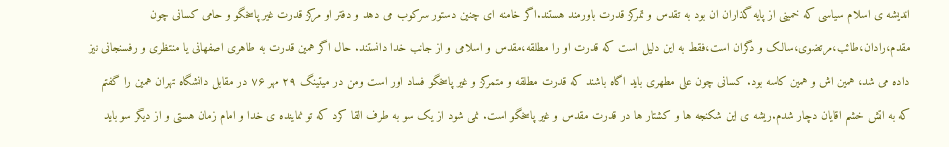اندیشه ی اسلام سیاسی که خمینی از پایه گذاران ان بود به تقدس و تمرکز قدرت باورمند هستند.اگر خامنه ای چنین دستور سرکوب می دهد و دفتر او مرکز قدرت غیر پاسخگو و حامی کسانی چون مقدم،رادان،طائب،مرتضوی،سالک و دگران است،فقط به این دلیل است که قدرت او را مطلقه،مقدس و اسلامی و از جانب خدا دانستند. حال اگر همین قدرت به طاهری اصفهانی یا منتظری و رفسنجانی نیز داده می شد، همین اش و همین کاسه بود. کسانی چون علی مطهری باید اگاه باشند که قدرت مطلقه و متمرکز و غیر پاسخگو فساد اور است ومن در میتینگ ۲۹ مهر ۷۶ در مقابل دانشگاه تهران همین را گفتم که به اتش خشم اقایان دچار شدم.ریشه ی این شکنجه ها و کشتار ها در قدرت مقدس و غیر پاسخگو است. نمی شود از یک سو به طرف القا کرد که تو نماینده ی خدا و امام زمان هستی و از دیگر سو باید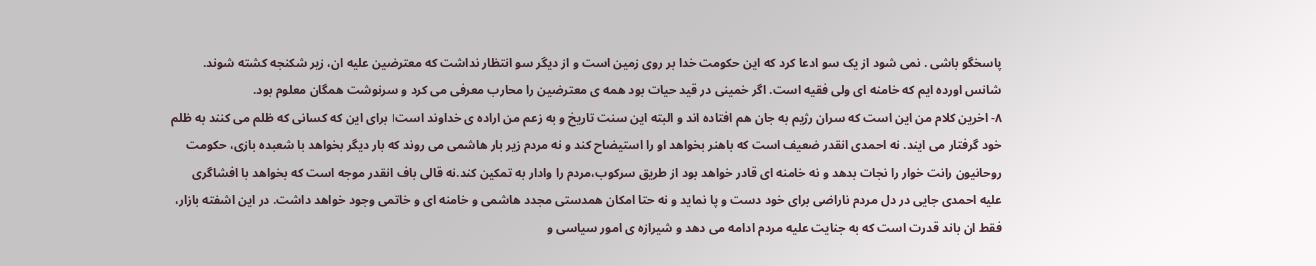پاسخگو باشی . نمی شود از یک سو ادعا کرد که این حکومت خدا بر روی زمین است و از دیگر سو انتظار نداشت که معترضین علیه ان، زیر شکنجه کشته شوند. شانس اورده ایم که خامنه ای ولی فقیه است. اگر خمینی در قید حیات بود همه ی معترضین را محارب معرفی می کرد و سرنوشت همگان معلوم بود.
۸- اخرین کلام من این است که سران رژیم به جان هم افتاده اند و البته این سنت تاریخ و به زعم من اراده ی خداوند است। برای این که کسانی که ظلم می کنند به ظلم خود گرفتار می ایند. نه احمدی انقدر ضعیف است که باهنر بخواهد او را استیضاح کند و نه مردم زیر بار هاشمی می روند که بار دیگر بخواهد با شعبده بازی، حکومت روحانیون رانت خوار را نجات بدهد و نه خامنه ای قادر خواهد بود از طریق سرکوب،مردم را وادار به تمکین کند.نه قالی باف انقدر موجه است که بخواهد با افشاگری علیه احمدی جایی در دل مردم ناراضی برای خود دست و پا نماید و نه حتا امکان همدستی مجدد هاشمی و خامنه ای و خاتمی وجود خواهد داشت. در این اشفته بازار، فقط ان باند قدرت است که به جنایت علیه مردم ادامه می دهد و شیرازه ی امور سیاسی و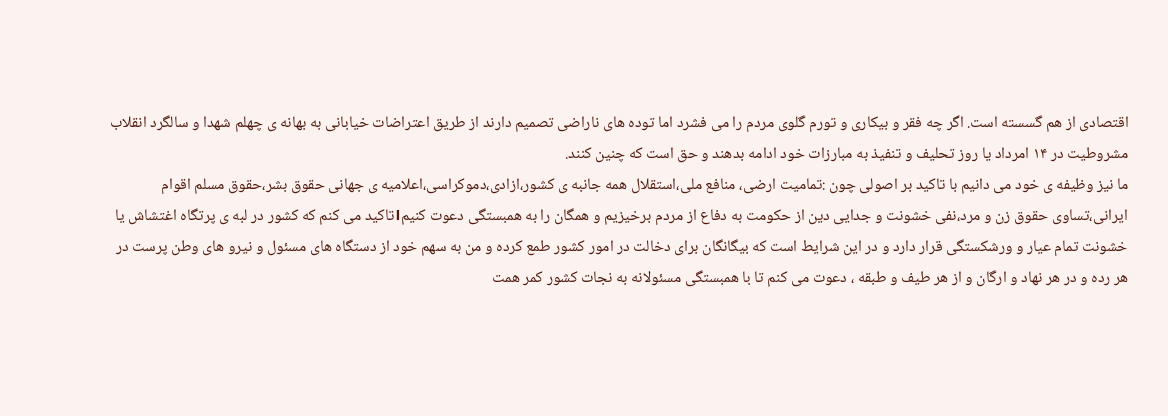اقتصادی از هم گسسته است. اگر چه فقر و بیکاری و تورم گلوی مردم را می فشرد اما توده های ناراضی تصمیم دارند از طریق اعتراضات خیابانی به بهانه ی چهلم شهدا و سالگرد انقلاب مشروطیت در ۱۴ امرداد یا روز تحلیف و تنفیذ به مبارزات خود ادامه بدهند و حق است که چنین کنند.
ما نیز وظیفه ی خود می دانیم با تاکید بر اصولی چون :تمامیت ارضی، منافع ملی،استقلال همه جانبه ی کشور،ازادی،دموکراسی،اعلامیه ی جهانی حقوق بشر،حقوق مسلم اقوام ایرانی،تساوی حقوق زن و مرد،نفی خشونت و جدایی دین از حکومت به دفاع از مردم برخیزیم و همگان را به همبستگی دعوت کنیم।تاکید می کنم که کشور در لبه ی پرتگاه اغتشاش یا خشونت تمام عیار و ورشکستگی قرار دارد و در این شرایط است که بیگانگان برای دخالت در امور کشور طمع کرده و من به سهم خود از دستگاه های مسئول و نیرو های وطن پرست در هر رده و در هر نهاد و ارگان و از هر طیف و طبقه ، دعوت می کنم تا با همبستگی مسئولانه به نجات کشور کمر همت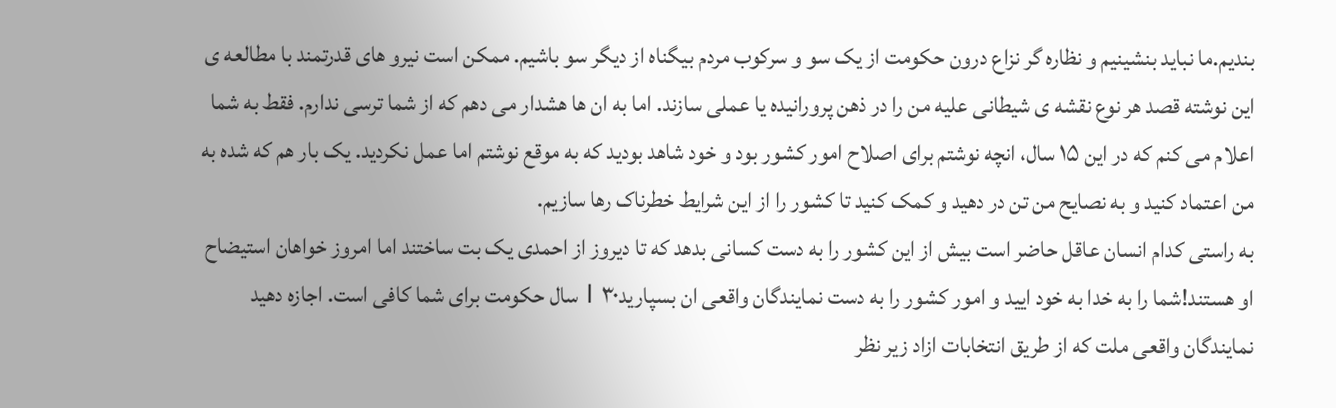بندیم.ما نباید بنشینیم و نظاره گر نزاع درون حکومت از یک سو و سرکوب مردم بیگناه از دیگر سو باشیم. ممکن است نیرو های قدرتمند با مطالعه ی این نوشته قصد هر نوع نقشه ی شیطانی علیه من را در ذهن پرورانیده یا عملی سازند. اما به ان ها هشدار می دهم که از شما ترسی ندارم. فقط به شما اعلام می کنم که در این ۱۵ سال، انچه نوشتم برای اصلاح امور کشور بود و خود شاهد بودید که به موقع نوشتم اما عمل نکردید. یک بار هم که شده به من اعتماد کنید و به نصایح من تن در دهید و کمک کنید تا کشور را از این شرایط خطرناک رها سازیم.
به راستی کدام انسان عاقل حاضر است بیش از این کشور را به دست کسانی بدهد که تا دیروز از احمدی یک بت ساختند اما امروز خواهان استیضاح او هستند!شما را به خدا به خود ایید و امور کشور را به دست نمایندگان واقعی ان بسپارید। ۳۰ سال حکومت برای شما کافی است. اجازه دهید نمایندگان واقعی ملت که از طریق انتخابات ازاد زیر نظر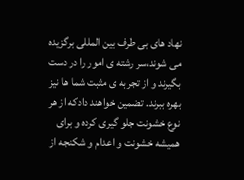نهاد های بی طرف بین المللی برگزیده می شوند،سر رشته ی امور را در دست بگیرند و از تجربه ی مثبت شما ها نیز بهره ببرند. تضمین خواهند دادکه از هر نوع خشونت جلو گیری کرده و برای همیشه خشونت و اعدام و شکنجه از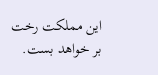این مملکت رخت بر خواهد بست.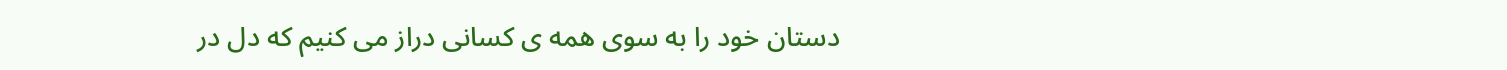دستان خود را به سوی همه ی کسانی دراز می کنیم که دل در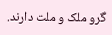گرو ملک و ملت دارند.